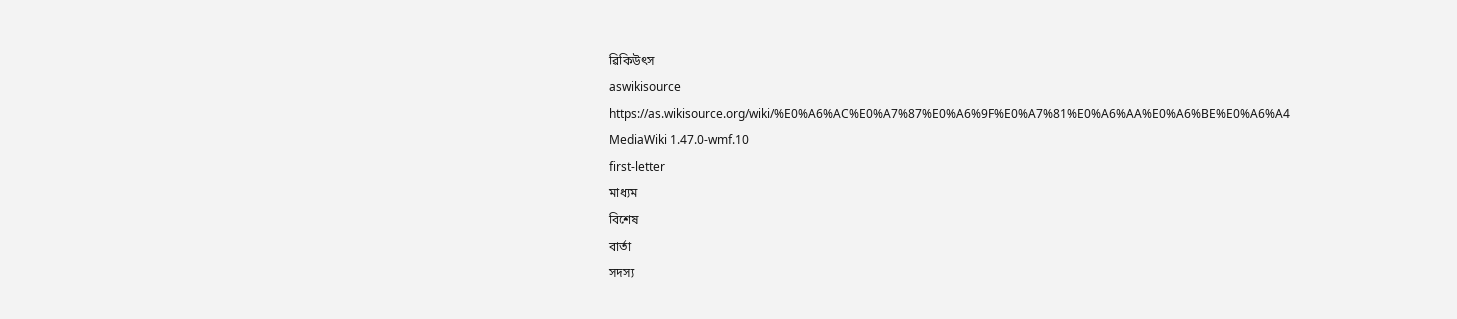ৱিকিউৎস
aswikisource
https://as.wikisource.org/wiki/%E0%A6%AC%E0%A7%87%E0%A6%9F%E0%A7%81%E0%A6%AA%E0%A6%BE%E0%A6%A4
MediaWiki 1.47.0-wmf.10
first-letter
মাধ্যম
বিশেষ
বাৰ্তা
সদস্য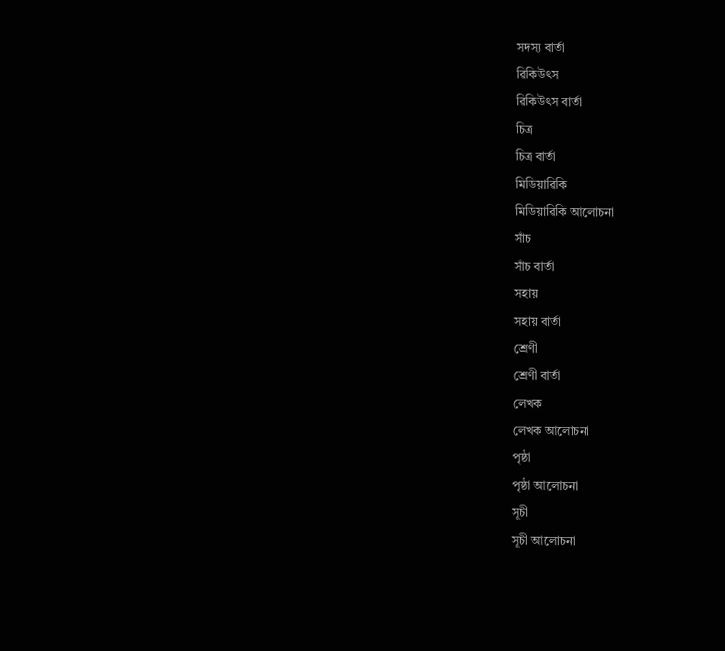সদস্য বাৰ্তা
ৱিকিউৎস
ৱিকিউৎস বাৰ্তা
চিত্ৰ
চিত্ৰ বাৰ্তা
মিডিয়াৱিকি
মিডিয়াৱিকি আলোচনা
সাঁচ
সাঁচ বাৰ্তা
সহায়
সহায় বাৰ্তা
শ্ৰেণী
শ্ৰেণী বাৰ্তা
লেখক
লেখক আলোচনা
পৃষ্ঠা
পৃষ্ঠা আলোচনা
সূচী
সূচী আলোচনা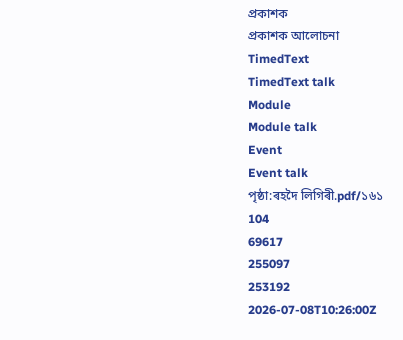প্ৰকাশক
প্ৰকাশক আলোচনা
TimedText
TimedText talk
Module
Module talk
Event
Event talk
পৃষ্ঠা:ৰহদৈ লিগিৰী.pdf/১৬১
104
69617
255097
253192
2026-07-08T10:26:00Z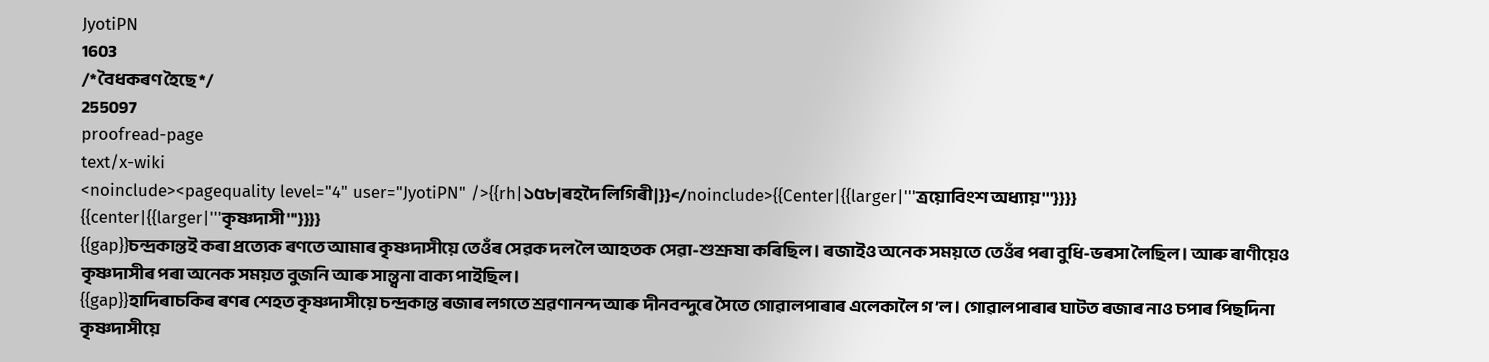JyotiPN
1603
/* বৈধকৰণ হৈছে */
255097
proofread-page
text/x-wiki
<noinclude><pagequality level="4" user="JyotiPN" />{{rh|১৫৮|ৰহদৈ লিগিৰী|}}</noinclude>{{Center|{{larger|'''ত্ৰয়োবিংশ অধ্যায়'''}}}}
{{center|{{larger|'''কৃষ্ণদাসী'''}}}}
{{gap}}চন্দ্ৰকান্তই কৰা প্ৰত্যেক ৰণতে আমাৰ কৃষ্ণদাসীয়ে তেওঁৰ সেৱক দল লৈ আহতক সেৱা-শুশ্ৰূষা কৰিছিল। ৰজাইও অনেক সময়তে তেওঁৰ পৰা বুধি-ভৰসা লৈছিল। আৰু ৰাণীয়েও কৃষ্ণদাসীৰ পৰা অনেক সময়ত বুজনি আৰু সান্ত্বনা বাক্য পাইছিল।
{{gap}}হাদিৰাচকিৰ ৰণৰ শেহত কৃষ্ণদাসীয়ে চন্দ্ৰকান্ত ৰজাৰ লগতে শ্ৰৱণানন্দ আৰু দীনবন্দুৰে সৈতে গোৱালপাৰাৰ এলেকালৈ গ’ল। গোৱালপাৰাৰ ঘাটত ৰজাৰ নাও চপাৰ পিছদিনা কৃষ্ণদাসীয়ে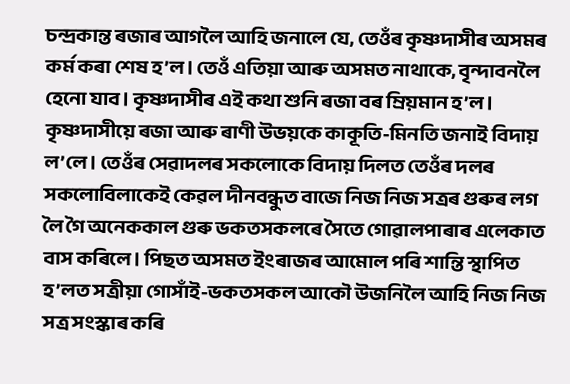চন্দ্ৰকান্ত ৰজাৰ আগলৈ আহি জনালে যে, তেওঁৰ কৃষ্ণদাসীৰ অসমৰ কৰ্ম কৰা শেষ হ’ল। তেওঁ এতিয়া আৰু অসমত নাথাকে, বৃন্দাবনলৈ হেনো যাব। কৃষ্ণদাসীৰ এই কথা শুনি ৰজা বৰ ম্ৰিয়মান হ’ল। কৃষ্ণদাসীয়ে ৰজা আৰু ৰাণী উভয়কে কাকূতি-মিনতি জনাই বিদায় ল’লে। তেওঁৰ সেৱাদলৰ সকলোকে বিদায় দিলত তেওঁৰ দলৰ সকলোবিলাকেই কেৱল দীনবন্ধুত বাজে নিজ নিজ সত্ৰৰ গুৰুৰ লগ লৈ গৈ অনেককাল গুৰু ভকতসকলৰে সৈতে গোৱালপাৰাৰ এলেকাত বাস কৰিলে। পিছত অসমত ইংৰাজৰ আমোল পৰি শান্তি স্থাপিত হ’লত সত্ৰীয়া গোসাঁই-ভকতসকল আকৌ উজনিলৈ আহি নিজ নিজ সত্ৰ সংস্কাৰ কৰি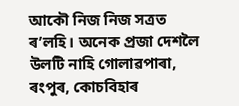আকৌ নিজ নিজ সত্ৰত ৰ’লহি। অনেক প্ৰজা দেশলৈ উলটি নাহি গোলাৱপাৰা, ৰংপুৰ, কোচবিহাৰ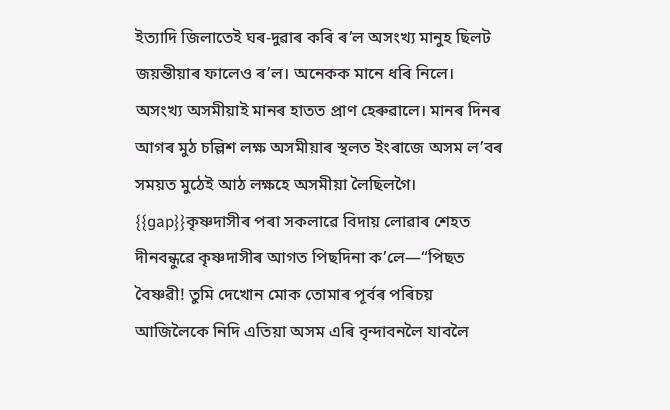ইত্যাদি জিলাতেই ঘৰ-দুৱাৰ কৰি ৰ’ল অসংখ্য মানুহ ছিলট জয়ন্তীয়াৰ ফালেও ৰ’ল। অনেকক মানে ধৰি নিলে। অসংখ্য অসমীয়াই মানৰ হাতত প্ৰাণ হেৰুৱালে। মানৰ দিনৰ আগৰ মুঠ চল্লিশ লক্ষ অসমীয়াৰ স্থলত ইংৰাজে অসম ল’বৰ সময়ত মুঠেই আঠ লক্ষহে অসমীয়া লৈছিলগৈ।
{{gap}}কৃষ্ণদাসীৰ পৰা সকলাৱে বিদায় লোৱাৰ শেহত দীনবন্ধুৱে কৃষ্ণদাসীৰ আগত পিছদিনা ক’লে—“পিছত বৈষ্ণৱী! তুমি দেখোন মোক তোমাৰ পূৰ্বৰ পৰিচয় আজিলৈকে নিদি এতিয়া অসম এৰি বৃন্দাবনলৈ যাবলৈ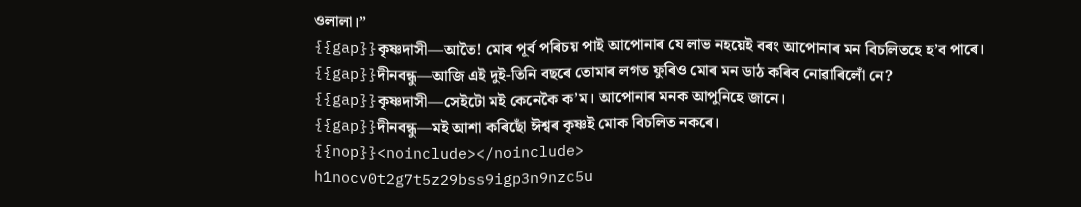ওলালা।”
{{gap}}কৃষ্ণদাসী—আতৈ! মোৰ পূৰ্ব পৰিচয় পাই আপোনাৰ যে লাভ নহয়েই বৰং আপোনাৰ মন বিচলিতহে হ’ব পাৰে।
{{gap}}দীনবন্ধু—আজি এই দুই-তিনি বছৰে তোমাৰ লগত ফুৰিও মোৰ মন ডাঠ কৰিব নোৱাৰিলোঁ নে?
{{gap}}কৃষ্ণদাসী—সেইটো মই কেনেকৈ ক’ম। আপোনাৰ মনক আপুনিহে জানে।
{{gap}}দীনবন্ধু—মই আশা কৰিছোঁ ঈশ্বৰ কৃষ্ণই মোক বিচলিত নকৰে।
{{nop}}<noinclude></noinclude>
h1nocv0t2g7t5z29bss9igp3n9nzc5u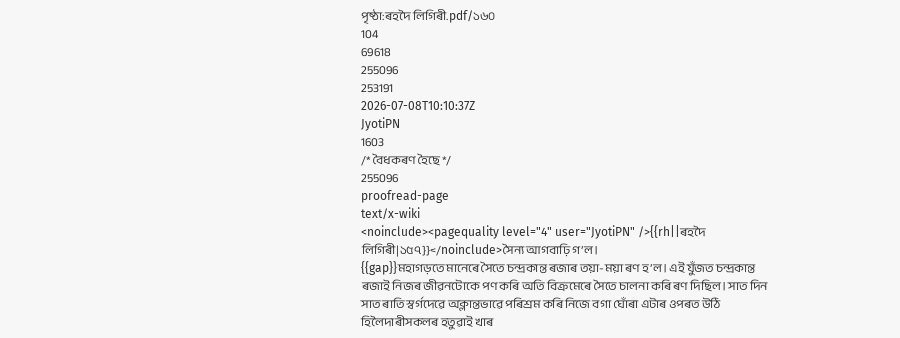পৃষ্ঠা:ৰহদৈ লিগিৰী.pdf/১৬০
104
69618
255096
253191
2026-07-08T10:10:37Z
JyotiPN
1603
/* বৈধকৰণ হৈছে */
255096
proofread-page
text/x-wiki
<noinclude><pagequality level="4" user="JyotiPN" />{{rh||ৰহদৈ লিগিৰী|১৫৭}}</noinclude>সৈন্য আগবাঢ়ি গ’ল।
{{gap}}মহাগড়তে মানেৰে সৈতে চন্দ্ৰকান্ত ৰজাৰ তয়া-ময়া ৰণ হ’ল। এই যুঁজত চন্দ্ৰকান্ত ৰজাই নিজৰ জীৱনটোকে পণ কৰি অতি বিক্ৰমেৰে সৈতে চালনা কৰি ৰণ দিছিল। সাত দিন সাত ৰাতি স্বৰ্গদেৱে অক্লান্তভাৱে পৰিশ্ৰম কৰি নিজে বগা ঘোঁৰা এটাৰ ওপৰত উঠি হিলৈদাৰীসকলৰ হতুৱাই খাৰ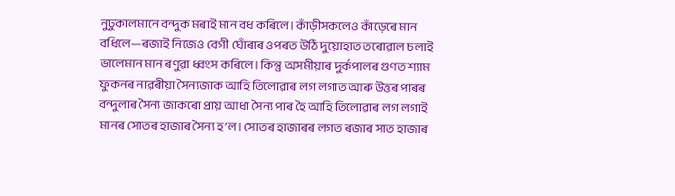নুঢুকালমানে বন্দুক মৰাই মান বধ কৰিলে। কাঁড়ীসকলেও কাঁড়েৰে মান বধিলে—ৰজাই নিজেও বেগী ঘোঁৰাৰ ওপৰত উঠি দুয়োহাত তৰোৱাল চলাই ভালেমান মান ৰণুৱা ধ্বংস কৰিলে। কিন্তু অসমীয়াৰ দুৰ্কপালৰ গুণত শ্যাম ফুকনৰ নাৱৰীয়া সৈন্যজাক আহি তিলোৱাৰ লগ লগাত আৰু উত্তৰ পাৰৰ বন্দুলাৰ সৈন্য জাকৰো প্ৰায় আধা সৈন্য পাৰ হৈ আহি তিলোৱাৰ লগ লগাই মানৰ সোতৰ হাজাৰ সৈন্য হ’ল। সোতৰ হাজাৰৰ লগত ৰজাৰ সাত হাজাৰ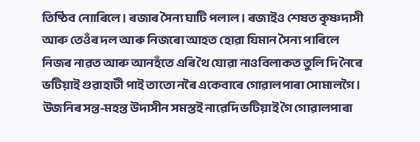তিষ্ঠিব নোাৰিলে। ৰজাৰ সৈন্য ঘাটি পলাল। ৰজাইও শেষত কৃষ্ণদাসী আৰু তেওঁৰ দল আৰু নিজৰো আহত হোৱা যিমান সৈন্য পাৰিলে নিজৰ নাৱত আৰু আনহঁতে এৰি থৈ যোৱা নাওবিলাকত তুলি দি নৈৰে ভটিয়াই গুৱাহাটী পাই তাতো নৰৈ একেবাৰে গোৱালপাৰা সোমালগৈ। উজনিৰ সন্ত-মহন্ত উদাসীন সমস্তই নাৱেদি ভটিয়াই গৈ গোৱালপাৰা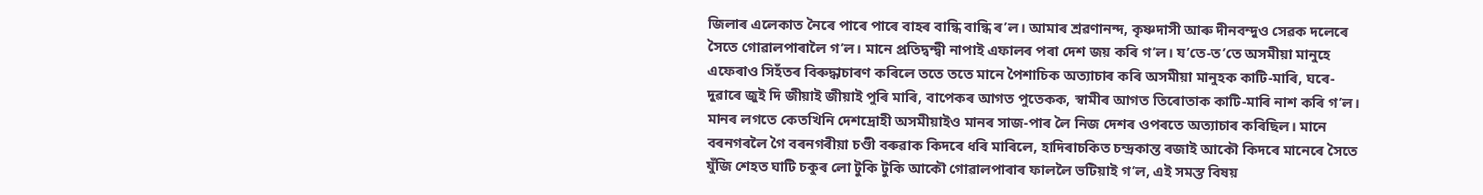জিলাৰ এলেকাত নৈৰে পাৰে পাৰে বাহৰ বান্ধি বান্ধি ৰ’ল। আমাৰ শ্ৰৱণানন্দ, কৃষ্ণদাসী আৰু দীনবন্দুও সেৱক দলেৰে সৈতে গোৱালপাৰালৈ গ’ল। মানে প্রতিদ্বন্দ্বী নাপাই এফালৰ পৰা দেশ জয় কৰি গ’ল। য’তে-ত’তে অসমীয়া মানুহে এফেৰাও সিহঁতৰ বিৰুদ্ধাচাৰণ কৰিলে ততে ততে মানে পৈশাচিক অত্যাচাৰ কৰি অসমীয়া মানুহক কাটি-মাৰি, ঘৰে-দুৱাৰে জুই দি জীয়াই জীয়াই পুৰি মাৰি, বাপেকৰ আগত পুতেকক, স্বামীৰ আগত তিৰোতাক কাটি-মাৰি নাশ কৰি গ’ল। মানৰ লগতে কেতখিনি দেশদ্রোহী অসমীয়াইও মানৰ সাজ-পাৰ লৈ নিজ দেশৰ ওপৰতে অত্যাচাৰ কৰিছিল। মানে বৰনগৰলৈ গৈ বৰনগৰীয়া চণ্ডী বৰুৱাক কিদৰে ধৰি মাৰিলে, হাদিৰাচকিত চন্দ্ৰকান্ত ৰজাই আকৌ কিদৰে মানেৰে সৈতে যুঁজি শেহত ঘাটি চকুৰ লো টুকি টুকি আকৌ গোৱালপাৰাৰ ফাললৈ ভটিয়াই গ’ল, এই সমস্ত বিষয়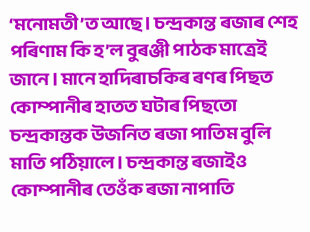‘মনোমতী’ত আছে। চন্দ্ৰকান্ত ৰজাৰ শেহ পৰিণাম কি হ’ল বুৰঞ্জী পাঠক মাত্রেই জানে। মানে হাদিৰাচকিৰ ৰণৰ পিছত কোম্পানীৰ হাতত ঘটাৰ পিছতো চন্দ্ৰকান্তক উজনিত ৰজা পাতিম বুলি মাতি পঠিয়ালে। চন্দ্ৰকান্ত ৰজাইও কোম্পানীৰ তেওঁক ৰজা নাপাতি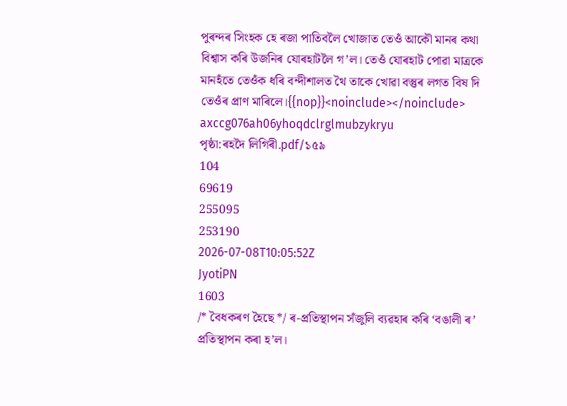পুৰন্দৰ সিংহক হে ৰজা পাতিবলৈ খোজাত তেওঁ আকৌ মানৰ কথা বিশ্বাস কৰি উজনিৰ যোৰহাটলৈ গ’ল। তেওঁ যোৰহাট পোৱা মাত্ৰকে মানহঁতে তেওঁক ধৰি বন্দীশালত থৈ তাকে খোৱা বস্তুৰ লগত বিষ দি তেওঁৰ প্ৰাণ মাৰিলে।{{nop}}<noinclude></noinclude>
axccg076ah06yhoqdclrglmubzykryu
পৃষ্ঠা:ৰহদৈ লিগিৰী.pdf/১৫৯
104
69619
255095
253190
2026-07-08T10:05:52Z
JyotiPN
1603
/* বৈধকৰণ হৈছে */ ৰ-প্ৰতিস্থাপন সঁজুলি ব্যৱহাৰ কৰি ‘বঙালী ৰ’ প্ৰতিস্থাপন কৰা হ’ল।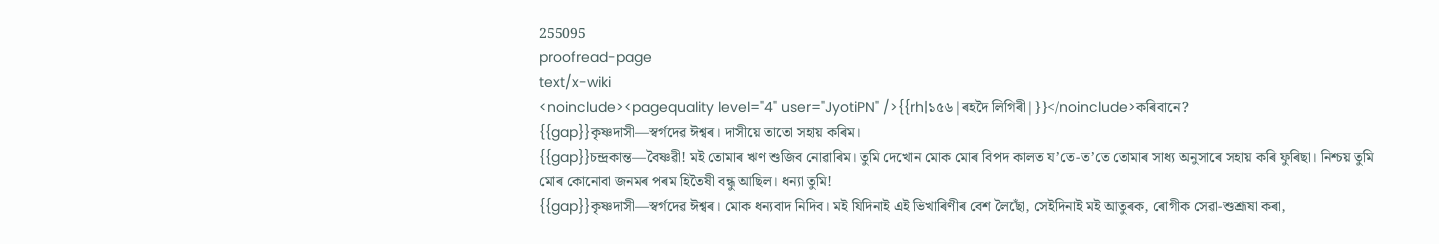255095
proofread-page
text/x-wiki
<noinclude><pagequality level="4" user="JyotiPN" />{{rh|১৫৬|ৰহদৈ লিগিৰী|}}</noinclude>কৰিবানে?
{{gap}}কৃষ্ণদাসী—স্বৰ্গদেৱ ঈশ্বৰ। দাসীয়ে তাতো সহায় কৰিম।
{{gap}}চন্দ্ৰকান্ত—বৈষ্ণৱী! মই তোমাৰ ঋণ শুজিব নোৱাৰিম। তুমি দেখোন মোক মোৰ বিপদ কালত য’তে-ত’তে তোমাৰ সাধ্য অনুসাৰে সহায় কৰি ফুৰিছা। নিশ্চয় তুমি মোৰ কোনোবা জনমৰ পৰম হিতৈষী বন্ধু আছিল। ধন্যা তুমি!
{{gap}}কৃষ্ণদাসী—স্বৰ্গদেৱ ঈশ্বৰ। মোক ধন্যবাদ নিদিব। মই যিদিনাই এই ভিখাৰিণীৰ বেশ লৈছোঁ, সেইদিনাই মই আতুৰক, ৰোগীক সেৱা-শুশ্ৰূষা কৰা,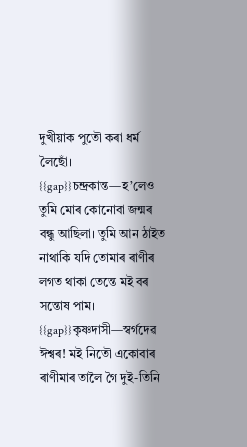দুখীয়াক পুতৌ কৰা ধৰ্ম লৈছোঁ।
{{gap}}চন্দ্ৰকান্ত—হ’লেও তুমি মোৰ কোনোবা জন্মৰ বন্ধু আছিলা। তুমি আন ঠাইত নাথাকি যদি তোমাৰ ৰাণীৰ লগত থাকা তেন্তে মই বৰ সন্তোষ পাম।
{{gap}}কৃষ্ণদাসী—স্বৰ্গদেৱ ঈশ্বৰ! মই নিতৌ একোবাৰ ৰাণীমাৰ তালৈ গৈ দুই-তিনি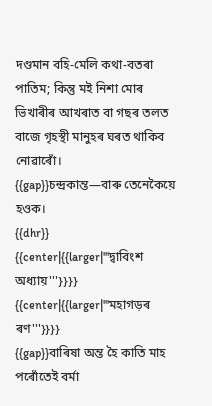দণ্ডমান বহি-মেলি কথা-বতৰা পাতিম; কিন্তু মই নিশা মোৰ ভিখাৰীৰ আখৰাত বা গছৰ তলত বাজে গৃহস্থী মানুহৰ ঘৰত থাকিব নোৱাৰোঁ।
{{gap}}চন্দ্ৰকান্ত—বাৰু তেনেকৈয়ে হওক।
{{dhr}}
{{center|{{larger|'''দ্বাবিংশ অধ্যায়'''}}}}
{{center|{{larger|'''মহাগড়ৰ ৰণ'''}}}}
{{gap}}বাৰিষা অন্ত হৈ কাতি মাহ পৰোঁতেই বৰ্মা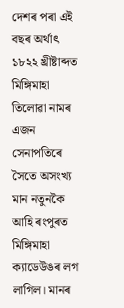দেশৰ পৰা এই বছৰ অৰ্থাৎ ১৮২২ খ্ৰীষ্টাব্দত মিঙ্গিমাহা তিলোৱা নামৰ এজন সেনাপতিৰে সৈতে অসংখ্য মান নতুনকৈ আহি ৰংপুৰত মিঙ্গিমাহা ক্যাডেউঙৰ লগ লাগিল। মানৰ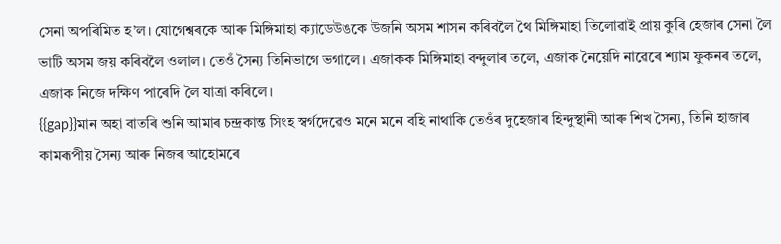সেনা অপৰিমিত হ’ল। যোগেশ্বৰকে আৰু মিঙ্গিমাহা ক্যাডেউঙকে উজনি অসম শাসন কৰিবলৈ থৈ মিঙ্গিমাহা তিলোৱাই প্ৰায় কুৰি হেজাৰ সেনা লৈ ভাটি অসম জয় কৰিবলৈ ওলাল। তেওঁ সৈন্য তিনিভাগে ভগালে। এজাকক মিঙ্গিমাহা বন্দুলাৰ তলে, এজাক নৈয়েদি নাৱেৰে শ্যাম ফুকনৰ তলে, এজাক নিজে দক্ষিণ পাৰেদি লৈ যাত্ৰা কৰিলে।
{{gap}}মান অহা বাতৰি শুনি আমাৰ চন্দ্ৰকান্ত সিংহ স্বৰ্গদেৱেও মনে মনে বহি নাথাকি তেওঁৰ দুহেজাৰ হিন্দুস্থানী আৰু শিখ সৈন্য, তিনি হাজাৰ কামৰূপীয় সৈন্য আৰু নিজৰ আহোমৰে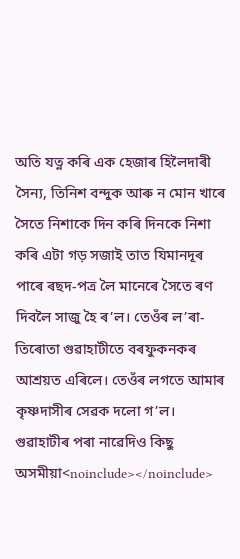অতি যত্ন কৰি এক হেজাৰ হিলৈদাৰী সৈন্য, তিনিশ বন্দুক আৰু ন মোন খাৰে সৈতে নিশাকে দিন কৰি দিনকে নিশা কৰি এটা গড় সজাই তাত যিমানদূৰ পাৰে ৰছদ-পত্ৰ লৈ মানেৰে সৈতে ৰণ দিবলৈ সাজু হৈ ৰ’ল। তেওঁৰ ল’ৰা-তিৰোতা গুৱাহাটীতে বৰফুকনকৰ আশ্ৰয়ত এৰিলে। তেওঁৰ লগতে আমাৰ কৃষ্ণদাসীৰ সেৱক দলো গ’ল। গুৱাহাটীৰ পৰা নাৱেদিও কিছু অসমীয়া<noinclude></noinclude>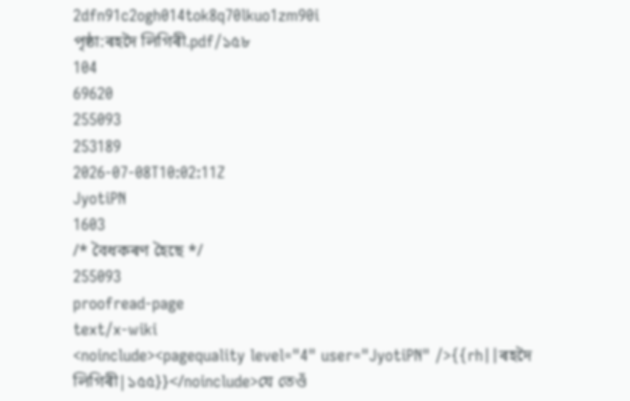2dfn91c2ogh014tok8q70lkuo1zm90i
পৃষ্ঠা:ৰহদৈ লিগিৰী.pdf/১৫৮
104
69620
255093
253189
2026-07-08T10:02:11Z
JyotiPN
1603
/* বৈধকৰণ হৈছে */
255093
proofread-page
text/x-wiki
<noinclude><pagequality level="4" user="JyotiPN" />{{rh||ৰহদৈ লিগিৰী|১৫৫}}</noinclude>যে তেওঁ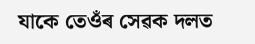যাকে তেওঁৰ সেৱক দলত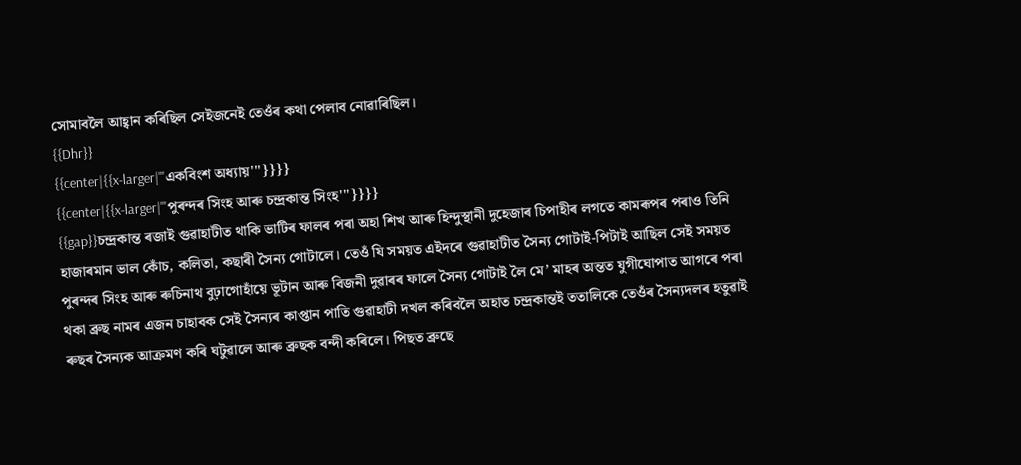সোমাবলৈ আহ্বান কৰিছিল সেইজনেই তেওঁৰ কথা পেলাব নোৱাৰিছিল।
{{Dhr}}
{{center|{{x-larger|'''একবিংশ অধ্যায়'''}}}}
{{center|{{x-larger|'''পুৰন্দৰ সিংহ আৰু চন্দ্ৰকান্ত সিংহ'''}}}}
{{gap}}চন্দ্ৰকান্ত ৰজাই গুৱাহাটীত থাকি ভাটিৰ ফালৰ পৰা অহা শিখ আৰু হিন্দুস্থানী দুহেজাৰ চিপাহীৰ লগতে কামৰূপৰ পৰাও তিনি হাজাৰমান ভাল কোঁচ, কলিতা, কছাৰী সৈন্য গোটালে। তেওঁ যি সময়ত এইদৰে গুৱাহাটীত সৈন্য গোটাই-পিটাই আছিল সেই সময়ত পুৰন্দৰ সিংহ আৰু ৰুচিনাথ বুঢ়াগোহাঁয়ে ভূটান আৰু বিজনী দুৱাৰৰ ফালে সৈন্য গোটাই লৈ মে’ মাহৰ অন্তত যুগীঘোপাত আগৰে পৰা থকা ব্ৰুছ নামৰ এজন চাহাবক সেই সৈন্যৰ কাপ্তান পাতি গুৱাহাটী দখল কৰিবলৈ অহাত চন্দ্ৰকান্তই ততালিকে তেওঁৰ সৈন্যদলৰ হতুৱাই ৰুছৰ সৈন্যক আক্ৰমণ কৰি ঘটুৱালে আৰু ব্ৰুছক বন্দী কৰিলে। পিছত ব্ৰুছে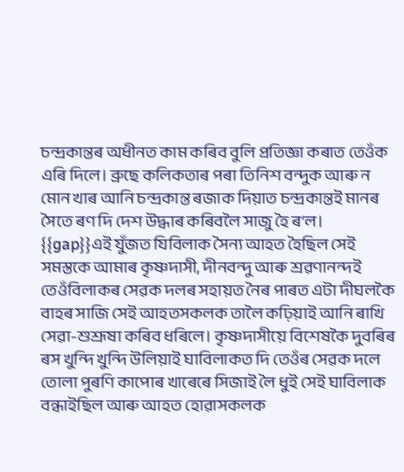চন্দ্ৰকান্তৰ অধীনত কাম কৰিব বুলি প্ৰতিজ্ঞা কৰাত তেওঁক এৰি দিলে। ব্ৰুছে কলিকতাৰ পৰা তিনিশ বন্দুক আৰু ন মোন খাৰ আনি চন্দ্ৰকান্ত ৰজাক দিয়াত চন্দ্ৰকান্তই মানৰ সৈতে ৰণ দি দেশ উদ্ধাৰ কৰিবলৈ সাজু হৈ ৰ’ল।
{{gap}}এই যুঁজত যিবিলাক সৈন্য আহত হৈছিল সেই সমস্তকে আমাৰ কৃষ্ণদাসী, দীনবন্দু আৰু শ্ৰৱণানন্দই তেওঁবিলাকৰ সেৱক দলৰ সহায়ত নৈৰ পাৰত এটা দীঘলকৈ বাহৰ সাজি সেই আহতসকলক তালৈ কঢ়িয়াই আনি ৰাখি সেৱা-শুশ্ৰূষা কৰিব ধৰিলে। কৃষ্ণদাসীয়ে বিশেষকৈ দুবৰিৰ ৰস খুন্দি খুন্দি উলিয়াই ঘাবিলাকত দি তেওঁৰ সেৱক দলে তোলা পুৰণি কাপোৰ খাৰেৰে সিজাই লৈ ধুই সেই ঘাবিলাক বন্ধাইছিল আৰু আহত হোৱাসকলক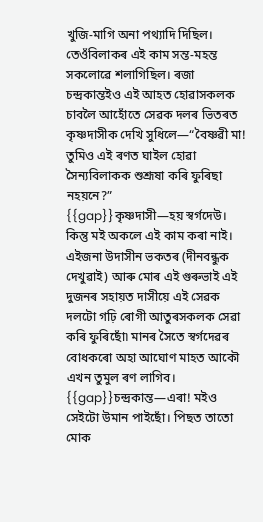খুজি-মাগি অনা পথ্যাদি দিছিল। তেওঁবিলাকৰ এই কাম সন্ত-মহন্ত সকলোৱে শলাগিছিল। ৰজা চন্দ্ৰকান্তইও এই আহত হোৱাসকলক চাবলৈ আহোঁতে সেৱক দলৰ ভিতৰত কৃষ্ণদাসীক দেখি সুধিলে—“বৈষ্ণৱী মা! তুমিও এই ৰণত ঘাইল হোৱা সৈন্যবিলাকক শুশ্ৰূষা কৰি ফুৰিছা নহয়নে?”
{{gap}}কৃষ্ণদাসী—হয় স্বৰ্গদেউ। কিন্তু মই অকলে এই কাম কৰা নাই। এইজনা উদাসীন ভকতৰ (দীনবন্ধুক দেখুৱাই) আৰু মোৰ এই গুৰুভাই এই দুজনৰ সহায়ত দাসীয়ে এই সেৱক দলটো গঢ়ি ৰোগী আতুৰসকলক সেৱা কৰি ফুৰিছোঁ৷ মানৰ সৈতে স্বৰ্গদেৱৰ বোধকৰো অহা আঘোণ মাহত আকৌ এখন তুমুল ৰণ লাগিব।
{{gap}}চন্দ্ৰকান্ত—এৰা! মইও সেইটো উমান পাইছোঁ। পিছত তাতো মোক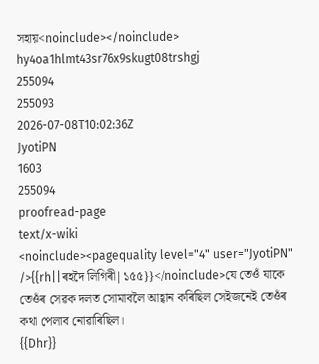সহায়<noinclude></noinclude>
hy4oa1hlmt43sr76x9skugt08trshgj
255094
255093
2026-07-08T10:02:36Z
JyotiPN
1603
255094
proofread-page
text/x-wiki
<noinclude><pagequality level="4" user="JyotiPN" />{{rh||ৰহদৈ লিগিৰী|১৫৫}}</noinclude>যে তেওঁ যাকে তেওঁৰ সেৱক দলত সোমাবলৈ আহ্বান কৰিছিল সেইজনেই তেওঁৰ কথা পেলাব নোৱাৰিছিল।
{{Dhr}}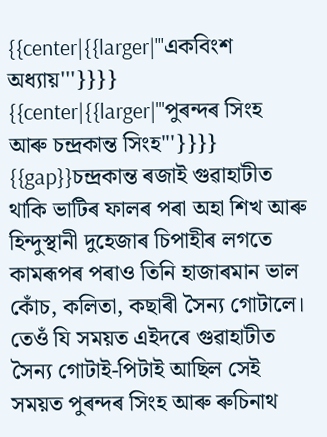{{center|{{larger|'''একবিংশ অধ্যায়'''}}}}
{{center|{{larger|'''পুৰন্দৰ সিংহ আৰু চন্দ্ৰকান্ত সিংহ'''}}}}
{{gap}}চন্দ্ৰকান্ত ৰজাই গুৱাহাটীত থাকি ভাটিৰ ফালৰ পৰা অহা শিখ আৰু হিন্দুস্থানী দুহেজাৰ চিপাহীৰ লগতে কামৰূপৰ পৰাও তিনি হাজাৰমান ভাল কোঁচ, কলিতা, কছাৰী সৈন্য গোটালে। তেওঁ যি সময়ত এইদৰে গুৱাহাটীত সৈন্য গোটাই-পিটাই আছিল সেই সময়ত পুৰন্দৰ সিংহ আৰু ৰুচিনাথ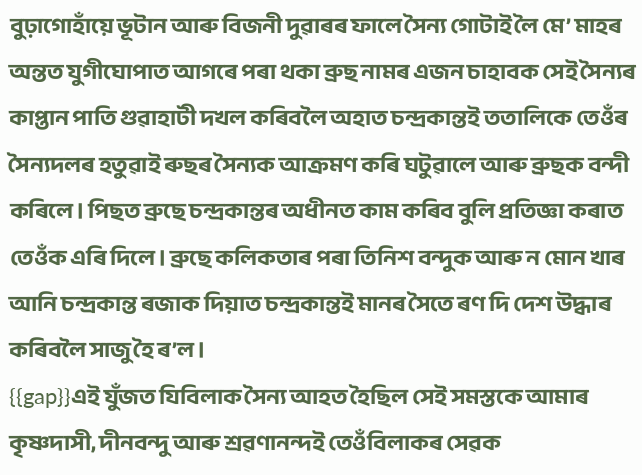বুঢ়াগোহাঁয়ে ভূটান আৰু বিজনী দুৱাৰৰ ফালে সৈন্য গোটাই লৈ মে’ মাহৰ অন্তত যুগীঘোপাত আগৰে পৰা থকা ব্ৰুছ নামৰ এজন চাহাবক সেই সৈন্যৰ কাপ্তান পাতি গুৱাহাটী দখল কৰিবলৈ অহাত চন্দ্ৰকান্তই ততালিকে তেওঁৰ সৈন্যদলৰ হতুৱাই ৰুছৰ সৈন্যক আক্ৰমণ কৰি ঘটুৱালে আৰু ব্ৰুছক বন্দী কৰিলে। পিছত ব্ৰুছে চন্দ্ৰকান্তৰ অধীনত কাম কৰিব বুলি প্ৰতিজ্ঞা কৰাত তেওঁক এৰি দিলে। ব্ৰুছে কলিকতাৰ পৰা তিনিশ বন্দুক আৰু ন মোন খাৰ আনি চন্দ্ৰকান্ত ৰজাক দিয়াত চন্দ্ৰকান্তই মানৰ সৈতে ৰণ দি দেশ উদ্ধাৰ কৰিবলৈ সাজু হৈ ৰ’ল।
{{gap}}এই যুঁজত যিবিলাক সৈন্য আহত হৈছিল সেই সমস্তকে আমাৰ কৃষ্ণদাসী, দীনবন্দু আৰু শ্ৰৱণানন্দই তেওঁবিলাকৰ সেৱক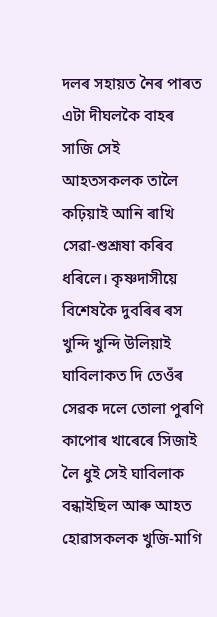দলৰ সহায়ত নৈৰ পাৰত এটা দীঘলকৈ বাহৰ সাজি সেই আহতসকলক তালৈ কঢ়িয়াই আনি ৰাখি সেৱা-শুশ্ৰূষা কৰিব ধৰিলে। কৃষ্ণদাসীয়ে বিশেষকৈ দুবৰিৰ ৰস খুন্দি খুন্দি উলিয়াই ঘাবিলাকত দি তেওঁৰ সেৱক দলে তোলা পুৰণি কাপোৰ খাৰেৰে সিজাই লৈ ধুই সেই ঘাবিলাক বন্ধাইছিল আৰু আহত হোৱাসকলক খুজি-মাগি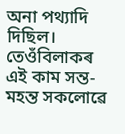অনা পথ্যাদি দিছিল। তেওঁবিলাকৰ এই কাম সন্ত-মহন্ত সকলোৱে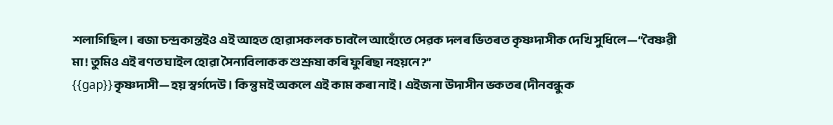শলাগিছিল। ৰজা চন্দ্ৰকান্তইও এই আহত হোৱাসকলক চাবলৈ আহোঁতে সেৱক দলৰ ভিতৰত কৃষ্ণদাসীক দেখি সুধিলে—“বৈষ্ণৱী মা! তুমিও এই ৰণত ঘাইল হোৱা সৈন্যবিলাকক শুশ্ৰূষা কৰি ফুৰিছা নহয়নে?”
{{gap}}কৃষ্ণদাসী—হয় স্বৰ্গদেউ। কিন্তু মই অকলে এই কাম কৰা নাই। এইজনা উদাসীন ভকতৰ (দীনবন্ধুক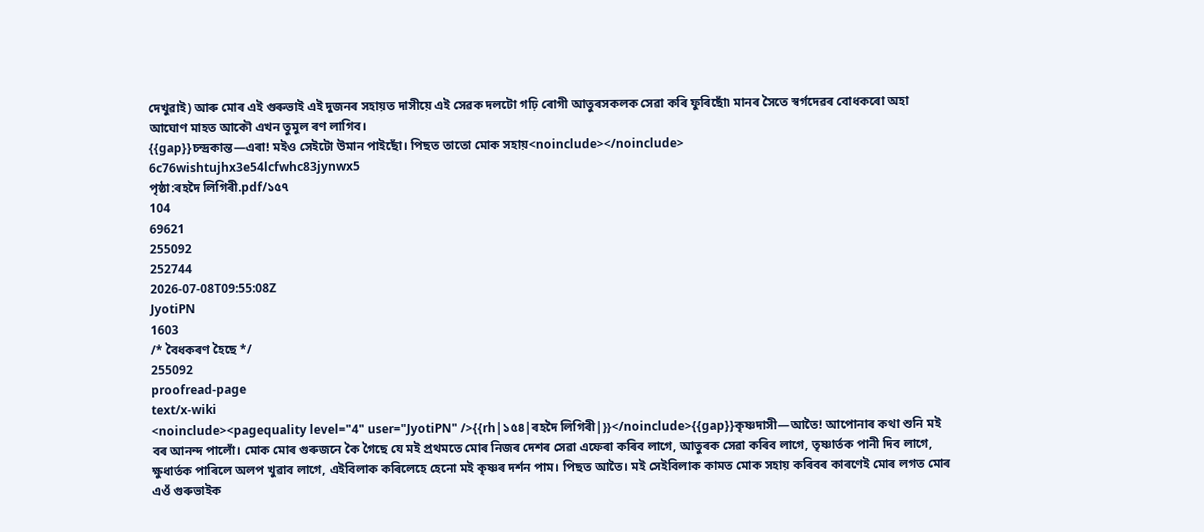দেখুৱাই) আৰু মোৰ এই গুৰুভাই এই দুজনৰ সহায়ত দাসীয়ে এই সেৱক দলটো গঢ়ি ৰোগী আতুৰসকলক সেৱা কৰি ফুৰিছোঁ৷ মানৰ সৈতে স্বৰ্গদেৱৰ বোধকৰো অহা আঘোণ মাহত আকৌ এখন তুমুল ৰণ লাগিব।
{{gap}}চন্দ্ৰকান্ত—এৰা! মইও সেইটো উমান পাইছোঁ। পিছত তাতো মোক সহায়<noinclude></noinclude>
6c76wishtujhx3e54lcfwhc83jynwx5
পৃষ্ঠা:ৰহদৈ লিগিৰী.pdf/১৫৭
104
69621
255092
252744
2026-07-08T09:55:08Z
JyotiPN
1603
/* বৈধকৰণ হৈছে */
255092
proofread-page
text/x-wiki
<noinclude><pagequality level="4" user="JyotiPN" />{{rh|১৫৪|ৰহদৈ লিগিৰী|}}</noinclude>{{gap}}কৃষ্ণদাসী—আতৈ! আপোনাৰ কথা শুনি মই বৰ আনন্দ পালোঁ। মোক মোৰ গুৰুজনে কৈ গৈছে যে মই প্ৰথমতে মোৰ নিজৰ দেশৰ সেৱা এফেৰা কৰিব লাগে, আতুৰক সেৱা কৰিব লাগে, তৃষ্ণাৰ্তক পানী দিব লাগে, ক্ষুধাৰ্তক পাৰিলে অলপ খুৱাব লাগে, এইবিলাক কৰিলেহে হেনো মই কৃষ্ণৰ দৰ্শন পাম। পিছত আতৈ। মই সেইবিলাক কামত মোক সহায় কৰিবৰ কাৰণেই মোৰ লগত মোৰ এওঁ গুৰুভাইক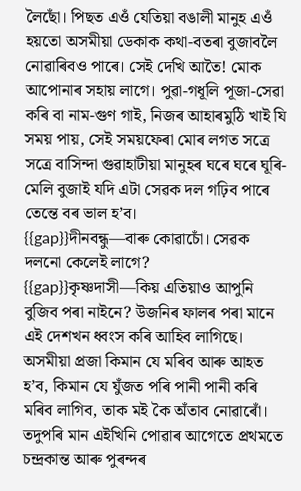লৈছোঁ। পিছত এওঁ যেতিয়া বঙালী মানুহ এওঁ হয়তো অসমীয়া ডেকাক কথা-বতৰা বুজাবলৈ নোৱাৰিবও পাৰে। সেই দেখি আতৈ! মোক আপোনাৰ সহায় লাগে। পুৱা-গধূলি পূজা-সেৱা কৰি বা নাম-গুণ গাই, নিজৰ আহাৰমুঠি খাই যি সময় পায়, সেই সময়ফেৰা মোৰ লগত সত্ৰে সত্ৰে বাসিন্দা গুৱাহাটীয়া মানুহৰ ঘৰে ঘৰে ঘূৰি-মেলি বুজাই যদি এটা সেৱক দল গঢ়িব পাৰে তেন্তে বৰ ভাল হ’ব।
{{gap}}দীনবন্ধু—বাৰু কোৱাচোঁ। সেৱক দলনো কেলেই লাগে?
{{gap}}কৃষ্ণদাসী—কিয় এতিয়াও আপুনি বুজিব পৰা নাইনে? উজনিৰ ফালৰ পৰা মানে এই দেশখন ধ্বংস কৰি আহিব লাগিছে। অসমীয়া প্ৰজা কিমান যে মৰিব আৰু আহত হ’ব, কিমান যে যুঁজত পৰি পানী পানী কৰি মৰিব লাগিব, তাক মই কৈ অঁতাব নোৱাৰোঁ। তদুপৰি মান এইখিনি পোৱাৰ আগেতে প্ৰথমতে চন্দ্ৰকান্ত আৰু পুৰন্দৰ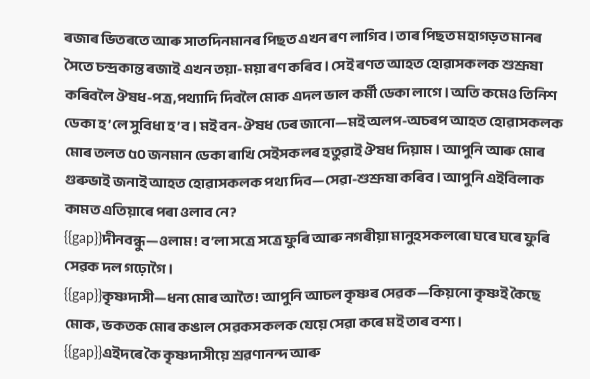ৰজাৰ ভিতৰতে আৰু সাতদিনমানৰ পিছত এখন ৰণ লাগিব। তাৰ পিছত মহাগড়ত মানৰ সৈতে চন্দ্ৰকান্ত ৰজাই এখন তয়া-ময়া ৰণ কৰিব। সেই ৰণত আহত হোৱাসকলক শুশ্ৰূষা কৰিবলৈ ঔষধ-পত্ৰ,পথ্যাদি দিবলৈ মোক এদল ভাল কৰ্মী ডেকা লাগে। অতি কমেও তিনিশ ডেকা হ’লে সুবিধা হ’ব। মই বন-ঔষধ ঢেৰ জানো—মই অলপ-অচৰপ আহত হোৱাসকলক মোৰ তলত ৫০ জনমান ডেকা ৰাখি সেইসকলৰ হতুৱাই ঔষধ দিয়াম। আপুনি আৰু মোৰ গুৰুভাই জনাই আহত হোৱাসকলক পথ্য দিব—সেৱা-শুশ্ৰূষা কৰিব। আপুনি এইবিলাক কামত এতিয়াৰে পৰা ওলাব নে?
{{gap}}দীনবন্ধু—ওলাম! ব’লা সত্ৰে সত্ৰে ফুৰি আৰু নগৰীয়া মানুহসকলৰো ঘৰে ঘৰে ফুৰি সেৱক দল গঢ়োগৈ।
{{gap}}কৃষ্ণদাসী—ধন্য মোৰ আতৈ! আপুনি আচল কৃষ্ণৰ সেৱক—কিয়নো কৃষ্ণই কৈছে মোক, ভকতক মোৰ কঙাল সেৱকসকলক যেয়ে সেৱা কৰে মই তাৰ বশ্য।
{{gap}}এইদৰে কৈ কৃষ্ণদাসীয়ে শ্ৰৱণানন্দ আৰু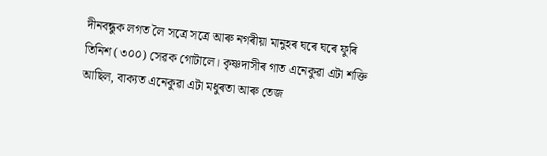দীনবন্ধুক লগত লৈ সত্ৰে সত্ৰে আৰু নগৰীয়া মানুহৰ ঘৰে ঘৰে ফুৰি তিনিশ (৩০০) সেৱক গোটালে। কৃষ্ণদাসীৰ গাত এনেকুৱা এটা শক্তি আছিল, বাক্যত এনেকুৱা এটা মধুৰতা আৰু তেজ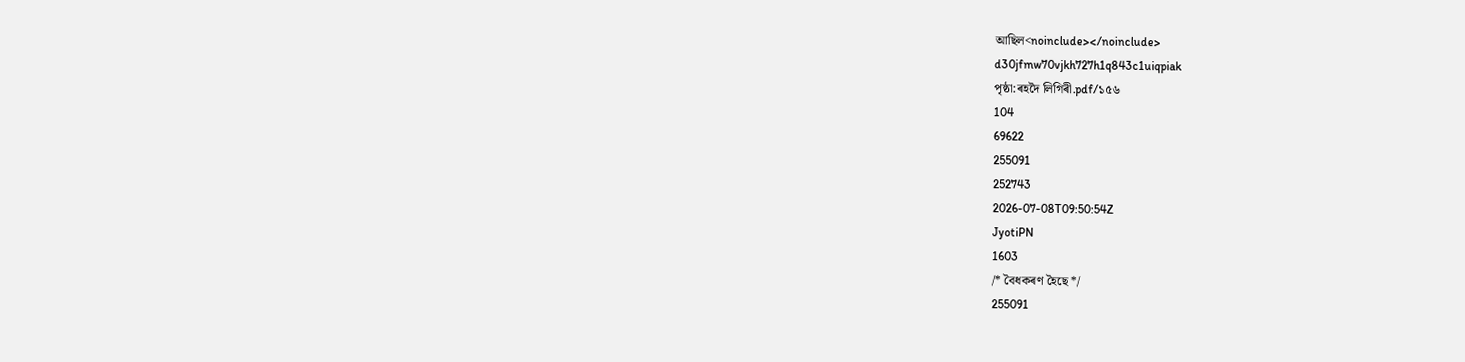আছিল<noinclude></noinclude>
d30jfmw70vjkh727h1q843c1uiqpiak
পৃষ্ঠা:ৰহদৈ লিগিৰী.pdf/১৫৬
104
69622
255091
252743
2026-07-08T09:50:54Z
JyotiPN
1603
/* বৈধকৰণ হৈছে */
255091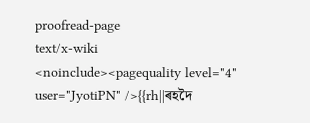proofread-page
text/x-wiki
<noinclude><pagequality level="4" user="JyotiPN" />{{rh||ৰহদৈ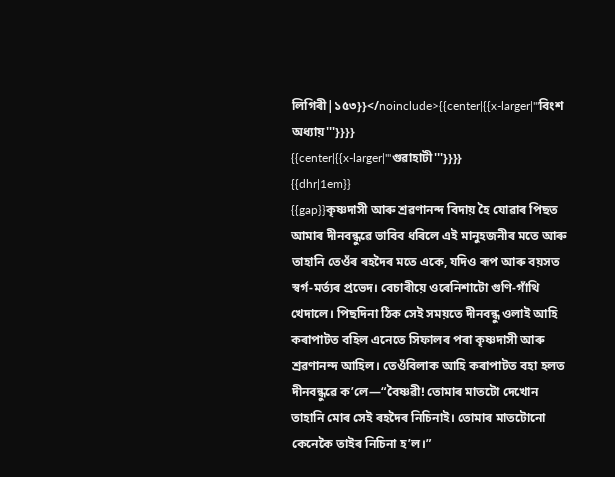লিগিৰী|১৫৩}}</noinclude>{{center|{{x-larger|'''বিংশ অধ্যায়'''}}}}
{{center|{{x-larger|'''গুৱাহাটী'''}}}}
{{dhr|1em}}
{{gap}}কৃষ্ণদাসী আৰু শ্ৰৱণানন্দ বিদায় হৈ যোৱাৰ পিছত আমাৰ দীনবন্ধুৱে ভাবিব ধৰিলে এই মানুহজনীৰ মতে আৰু তাহানি তেওঁৰ ৰহদৈৰ মতে একে, যদিও ৰূপ আৰু বয়সত স্বৰ্গ-মৰ্ত্যৰ প্ৰভেদ। বেচাৰীয়ে ওৰেনিশাটো গুণি-গাঁথি খেদালে। পিছদিনা ঠিক সেই সময়তে দীনবন্ধু ওলাই আহি কৰাপাটত বহিল এনেতে সিফালৰ পৰা কৃষ্ণদাসী আৰু শ্ৰৱণানন্দ আহিল। তেওঁবিলাক আহি কৰাপাটত বহা হলত দীনবন্ধুৱে ক’লে—“বৈষ্ণৱী! তোমাৰ মাতটো দেখোন তাহানি মোৰ সেই ৰহদৈৰ নিচিনাই। তোমাৰ মাতটোনো কেনেকৈ তাইৰ নিচিনা হ’ল।”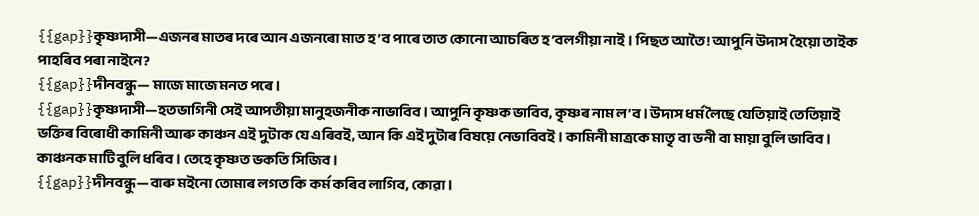{{gap}}কৃষ্ণদাসী—এজনৰ মাতৰ দৰে আন এজনৰো মাত হ’ব পাৰে তাত কোনো আচৰিত হ’বলগীয়া নাই। পিছত আতৈ! আপুনি উদাস হৈয়ো তাইক পাহৰিব পৰা নাইনে?
{{gap}}দীনবন্ধু— মাজে মাজে মনত পৰে।
{{gap}}কৃষ্ণদাসী—হতভাগিনী সেই আপতীয়া মানুহজনীক নাভাবিব। আপুনি কৃষ্ণক ভাবিব, কৃষ্ণৰ নাম ল’ব। উদাস ধৰ্ম লৈছে যেতিয়াই তেতিয়াই ভক্তিৰ বিৰোধী কামিনী আৰু কাঞ্চন এই দুটাক যে এৰিবই, আন কি এই দুটাৰ বিষয়ে নেভাবিবই। কামিনী মাত্ৰকে মাতৃ বা ভনী বা মায়া বুলি ভাবিব। কাঞ্চনক মাটি বুলি ধৰিব। তেহে কৃষ্ণত ভকতি সিজিব।
{{gap}}দীনবন্ধু—বাৰু মইনো তোমাৰ লগত কি কৰ্ম কৰিব লাগিব, কোৱা।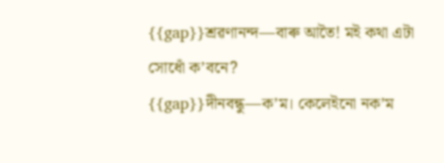{{gap}}শ্ৰৱণানন্দ—বাৰু আতৈ! মই কথা এটা সোধোঁ ক’বনে?
{{gap}}দীনবন্ধু—ক’ম। কেলেইনো নক’ম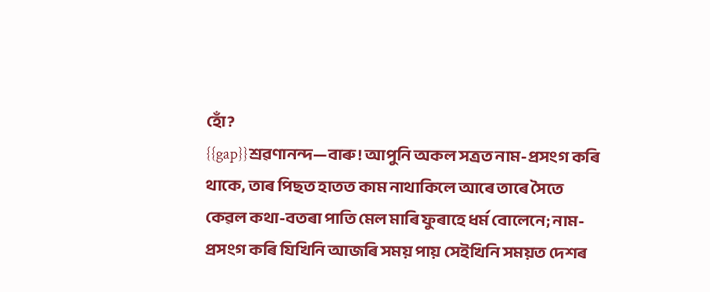হোঁ?
{{gap}}শ্ৰৱণানন্দ—বাৰু! আপুনি অকল সত্ৰত নাম-প্ৰসংগ কৰি থাকে, তাৰ পিছত হাতত কাম নাথাকিলে আৰে তাৰে সৈতে কেৱল কথা-বতৰা পাতি মেল মাৰি ফুৰাহে ধৰ্ম বোলেনে; নাম-প্ৰসংগ কৰি যিখিনি আজৰি সময় পায় সেইখিনি সময়ত দেশৰ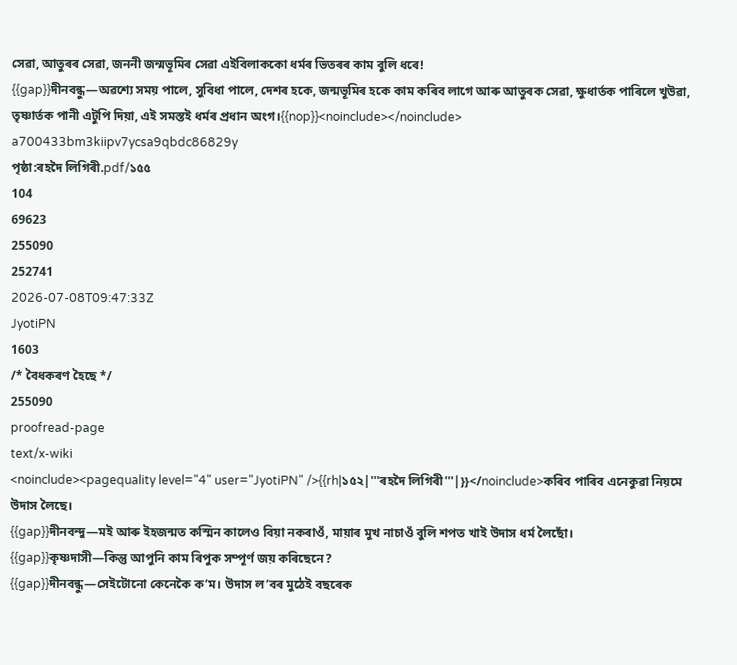সেৱা, আতুৰৰ সেৱা, জননী জন্মভূমিৰ সেৱা এইবিলাককো ধৰ্মৰ ভিতৰৰ কাম বুলি ধৰে!
{{gap}}দীনবন্ধু—অৱশ্যে সময় পালে, সুবিধা পালে, দেশৰ হকে, জন্মভূমিৰ হকে কাম কৰিব লাগে আৰু আতুৰক সেৱা, ক্ষুধাৰ্তক পাৰিলে খুউৱা, তৃষ্ণাৰ্তক পানী এটুপি দিয়া, এই সমস্তই ধৰ্মৰ প্ৰধান অংগ।{{nop}}<noinclude></noinclude>
a700433bm3kiipv7ycsa9qbdc86829y
পৃষ্ঠা:ৰহদৈ লিগিৰী.pdf/১৫৫
104
69623
255090
252741
2026-07-08T09:47:33Z
JyotiPN
1603
/* বৈধকৰণ হৈছে */
255090
proofread-page
text/x-wiki
<noinclude><pagequality level="4" user="JyotiPN" />{{rh|১৫২|'''ৰহদৈ লিগিৰী'''|}}</noinclude>কৰিব পাৰিব এনেকুৱা নিয়মে উদাস লৈছে।
{{gap}}দীনবন্দু—মই আৰু ইহজন্মত কস্মিন কালেও বিয়া নকৰাওঁ, মায়াৰ মুখ নাচাওঁ বুলি শপত খাই উদাস ধৰ্ম লৈছোঁ।
{{gap}}কৃষ্ণদাসী—কিন্তু আপুনি কাম ৰিপুক সম্পূৰ্ণ জয় কৰিছেনে?
{{gap}}দীনবন্ধু—সেইটোনো কেনেকৈ ক’ম। উদাস ল’বৰ মুঠেই বছৰেক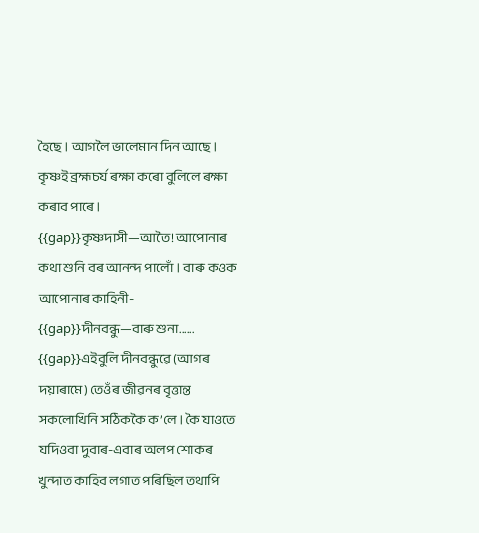হৈছে। আগলৈ ভালেমান দিন আছে। কৃষ্ণই ব্ৰহ্মচৰ্য ৰক্ষা কৰো বুলিলে ৰক্ষা কৰাব পাৰে।
{{gap}}কৃষ্ণদাসী—আতৈ! আপোনাৰ কথা শুনি বৰ আনন্দ পালোঁ। বাৰু কওক আপোনাৰ কাহিনী-
{{gap}}দীনবন্ধু—বাৰু শুনা......
{{gap}}এইবুলি দীনবন্ধুৱে (আগৰ দয়াৰামে) তেওঁৰ জীৱনৰ বৃত্তান্ত সকলোখিনি সঠিককৈ ক’লে। কৈ যাওতে যদিওবা দুবাৰ-এবাৰ অলপ শোকৰ খুন্দাত কাহিব লগাত পৰিছিল তথাপি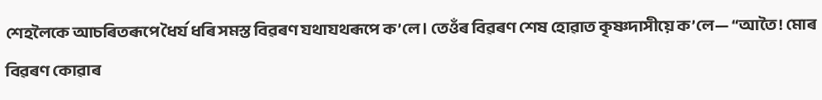শেহলৈকে আচৰিতৰূপে ধৈৰ্য ধৰি সমস্ত বিৱৰণ যথাযথৰূপে ক’লে। তেওঁৰ বিৱৰণ শেষ হোৱাত কৃষ্ণদাসীয়ে ক’লে— “আতৈ! মোৰ বিৱৰণ কোৱাৰ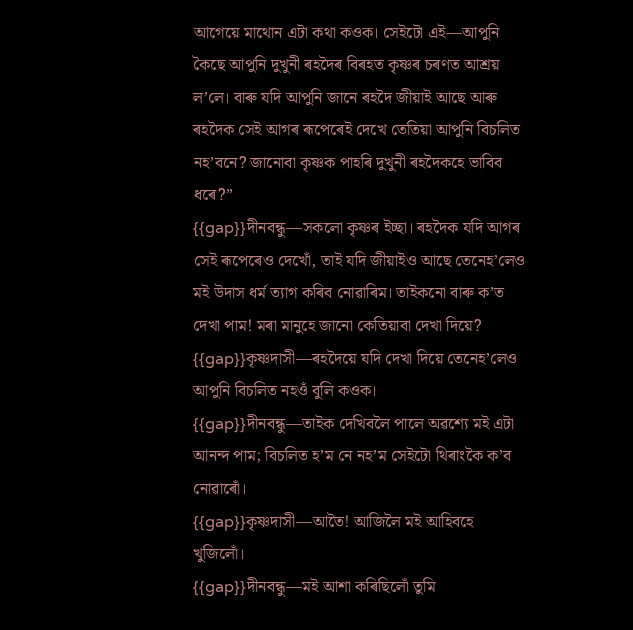আগেয়ে মাথোন এটা কথা কওক। সেইটো এই—আপুনি কৈছে আপুনি দুখুনী ৰহদৈৰ বিৰহত কৃষ্ণৰ চৰণত আশ্ৰয় ল’লে। বাৰু যদি আপুনি জানে ৰহদৈ জীয়াই আছে আৰু ৰহদৈক সেই আগৰ ৰূপেৰেই দেখে তেতিয়া আপুনি বিচলিত নহ’বনে? জানোবা কৃষ্ণক পাহৰি দুখুনী ৰহদৈকহে ভাবিব ধৰে?”
{{gap}}দীনবন্ধু—সকলো কৃষ্ণৰ ইচ্ছা। ৰহদৈক যদি আগৰ সেই ৰূপেৰেও দেখোঁ, তাই যদি জীয়াইও আছে তেনেহ’লেও মই উদাস ধৰ্ম ত্যাগ কৰিব নোৱাৰিম। তাইকনো বাৰু ক’ত দেখা পাম! মৰা মানুহে জানো কেতিয়াবা দেখা দিয়ে?
{{gap}}কৃষ্ণদাসী—ৰহদৈয়ে যদি দেখা দিয়ে তেনেহ’লেও আপুনি বিচলিত নহওঁ বুলি কওক।
{{gap}}দীনবন্ধু—তাইক দেখিবলৈ পালে অৱশ্যে মই এটা আনন্দ পাম; বিচলিত হ’ম নে নহ’ম সেইটো থিৰাংকৈ ক’ব নোৱাৰোঁ।
{{gap}}কৃষ্ণদাসী—আতৈ! আজিলৈ মই আহিবহে খুজিলোঁ।
{{gap}}দীনবন্ধু—মই আশা কৰিছিলোঁ তুমি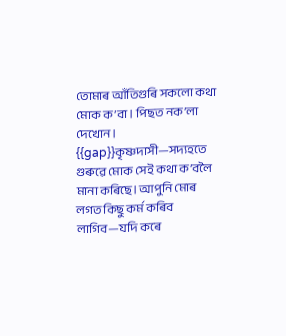তোমাৰ আঁতিগুৰি সকলো কথা মোক ক’বা। পিছত নক’লা দেখোন।
{{gap}}কৃষ্ণদাসী—সদ্যহতে গুৰুৱে মোক সেই কথা ক’বলৈ মানা কৰিছে। আপুনি মোৰ লগত কিছু কৰ্ম কৰিব লাগিব—যদি কৰে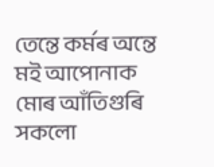তেন্তে কৰ্মৰ অন্তে মই আপোনাক মোৰ আঁতিগুৰি সকলো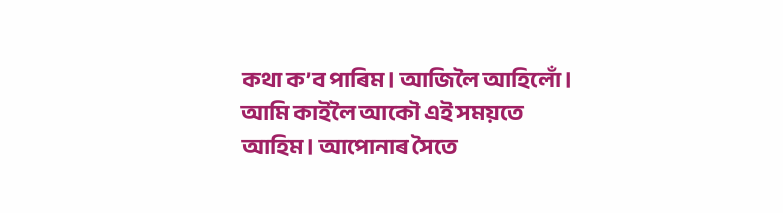কথা ক’ব পাৰিম। আজিলৈ আহিলোঁ। আমি কাইলৈ আকৌ এই সময়তে আহিম। আপোনাৰ সৈতে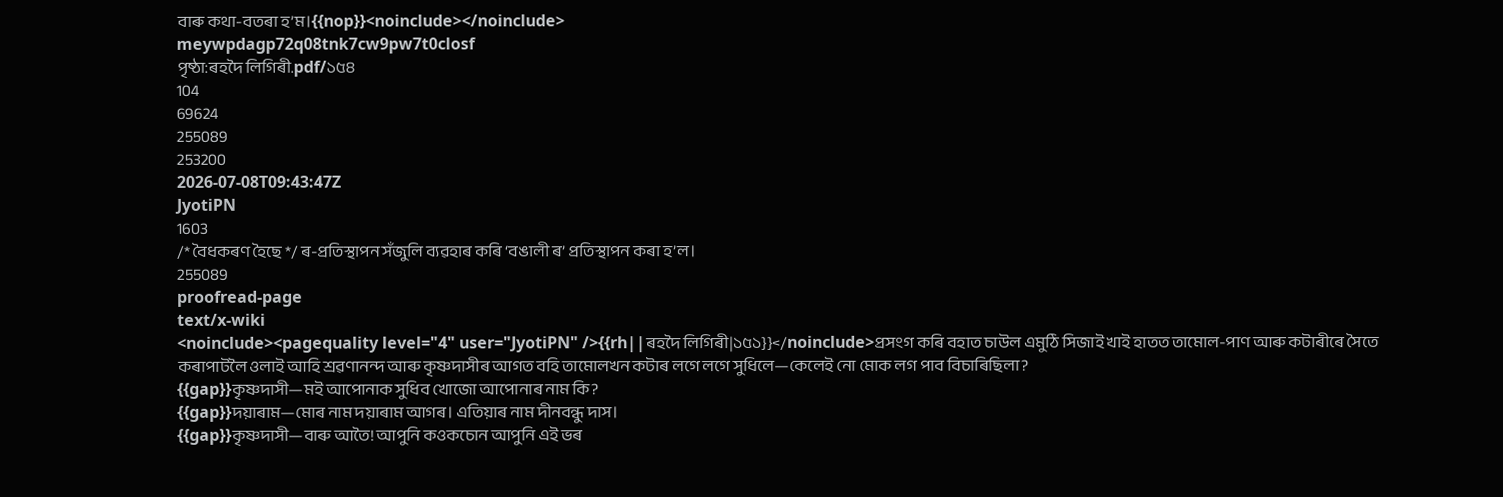বাৰু কথা-বতৰা হ’ম।{{nop}}<noinclude></noinclude>
meywpdagp72q08tnk7cw9pw7t0closf
পৃষ্ঠা:ৰহদৈ লিগিৰী.pdf/১৫৪
104
69624
255089
253200
2026-07-08T09:43:47Z
JyotiPN
1603
/* বৈধকৰণ হৈছে */ ৰ-প্ৰতিস্থাপন সঁজুলি ব্যৱহাৰ কৰি ‘বঙালী ৰ’ প্ৰতিস্থাপন কৰা হ’ল।
255089
proofread-page
text/x-wiki
<noinclude><pagequality level="4" user="JyotiPN" />{{rh||ৰহদৈ লিগিৰী|১৫১}}</noinclude>প্ৰসংগ কৰি বহাত চাউল এমুঠি সিজাই খাই হাতত তামোল-পাণ আৰু কটাৰীৰে সৈতে কৰাপাটলৈ ওলাই আহি শ্ৰৱণানন্দ আৰু কৃষ্ণদাসীৰ আগত বহি তামোলখন কটাৰ লগে লগে সুধিলে—কেলেই নো মোক লগ পাব বিচাৰিছিলা?
{{gap}}কৃষ্ণদাসী—মই আপোনাক সুধিব খোজো আপোনাৰ নাম কি?
{{gap}}দয়াৰাম—মোৰ নাম দয়াৰাম আগৰ। এতিয়াৰ নাম দীনবন্ধু দাস।
{{gap}}কৃষ্ণদাসী—বাৰু আতৈ! আপুনি কওকচোন আপুনি এই ভৰ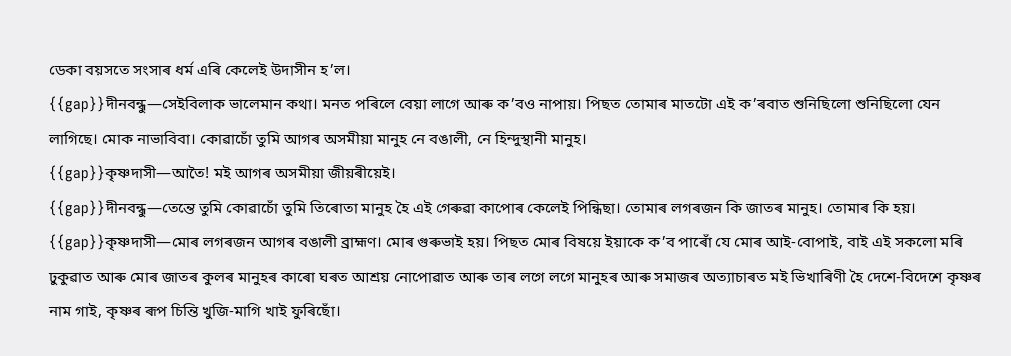ডেকা বয়সতে সংসাৰ ধৰ্ম এৰি কেলেই উদাসীন হ’ল।
{{gap}}দীনবন্ধু—সেইবিলাক ভালেমান কথা। মনত পৰিলে বেয়া লাগে আৰু ক’বও নাপায়। পিছত তোমাৰ মাতটো এই ক’ৰবাত শুনিছিলো শুনিছিলো যেন লাগিছে। মোক নাভাবিবা। কোৱাচোঁ তুমি আগৰ অসমীয়া মানুহ নে বঙালী, নে হিন্দুস্থানী মানুহ।
{{gap}}কৃষ্ণদাসী—আতৈ! মই আগৰ অসমীয়া জীয়ৰীয়েই।
{{gap}}দীনবন্ধু—তেন্তে তুমি কোৱাচোঁ তুমি তিৰোতা মানুহ হৈ এই গেৰুৱা কাপোৰ কেলেই পিন্ধিছা। তোমাৰ লগৰজন কি জাতৰ মানুহ। তোমাৰ কি হয়।
{{gap}}কৃষ্ণদাসী—মোৰ লগৰজন আগৰ বঙালী ব্ৰাহ্মণ। মোৰ গুৰুভাই হয়। পিছত মোৰ বিষয়ে ইয়াকে ক’ব পাৰোঁ যে মোৰ আই-বোপাই, বাই এই সকলো মৰি ঢুকুৱাত আৰু মোৰ জাতৰ কুলৰ মানুহৰ কাৰো ঘৰত আশ্ৰয় নোপোৱাত আৰু তাৰ লগে লগে মানুহৰ আৰু সমাজৰ অত্যাচাৰত মই ভিখাৰিণী হৈ দেশে-বিদেশে কৃষ্ণৰ নাম গাই, কৃষ্ণৰ ৰূপ চিন্তি খুজি-মাগি খাই ফুৰিছোঁ।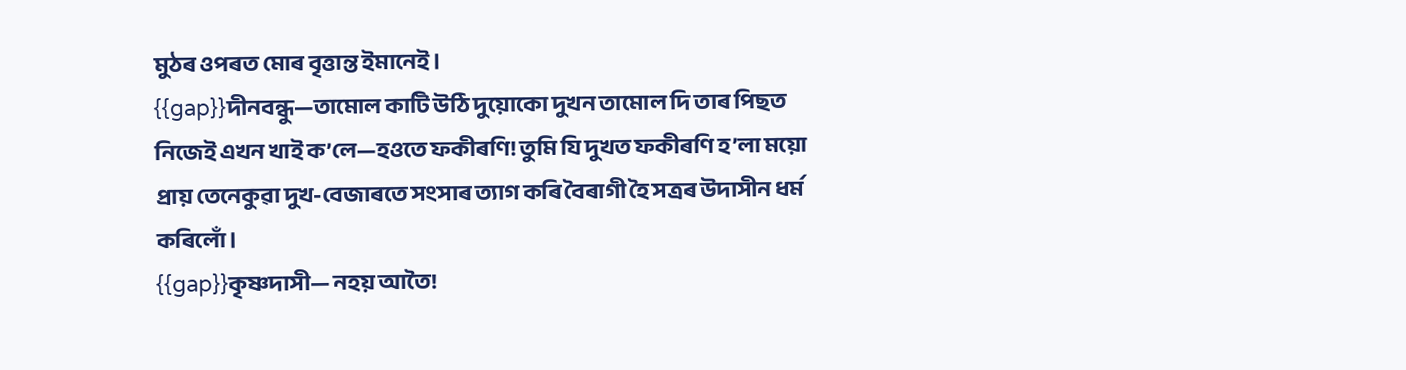মুঠৰ ওপৰত মোৰ বৃত্তান্ত ইমানেই।
{{gap}}দীনবন্ধু—তামোল কাটি উঠি দুয়োকো দুখন তামোল দি তাৰ পিছত নিজেই এখন খাই ক’লে—হওতে ফকীৰণি! তুমি যি দুখত ফকীৰণি হ’লা ময়ো প্ৰায় তেনেকুৱা দুখ-বেজাৰতে সংসাৰ ত্যাগ কৰি বৈৰাগী হৈ সত্ৰৰ উদাসীন ধৰ্ম কৰিলোঁ।
{{gap}}কৃষ্ণদাসী— নহয় আতৈ!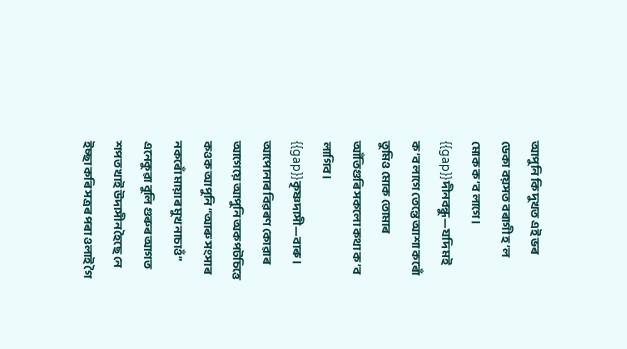আপুনি কি দুখত এই ভৰ ডেকা বয়সত বৰাগী হ’ল মোক ক’ব লাগে।
{{gap}}দীনবন্ধু—যদি মই ক’ব লাগে তেন্তে আশা কৰোঁ তুমিও মোক তোমাৰ আঁতিগুৰি সকলো কথা ক’ব লাগিব।
{{gap}}কৃষ্ণদাসী—বাৰু। আপোনাৰ বিৱৰণ কোৱাৰ আগেয়ে আপুনি অকপটচিত্তে কওক আপুনি “আৰু সংসাৰ নকৰোঁ মায়াৰ মুখ নাচাওঁ” এনেকুৱা বুলি গুৰুৰ আগত শপত খাই উদাসীন হৈছে নে ইচ্ছা কৰি সত্ৰৰ পৰা ওলাই গৈ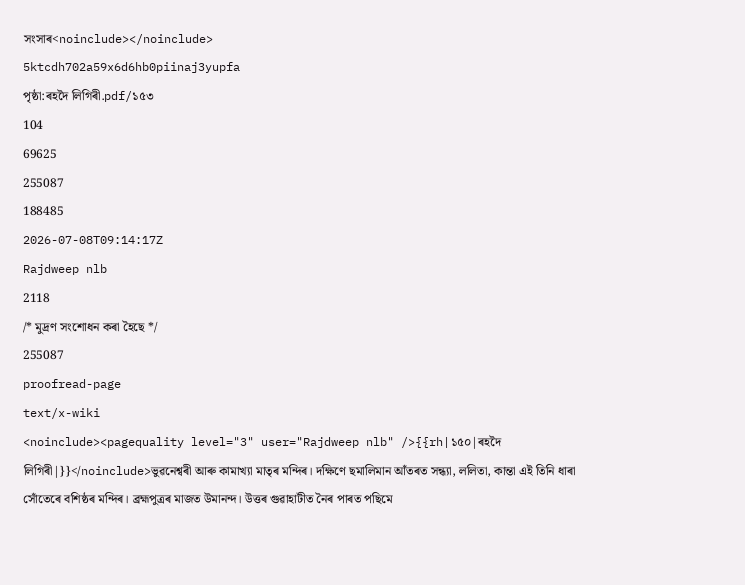সংসাৰ<noinclude></noinclude>
5ktcdh702a59x6d6hb0piinaj3yupfa
পৃষ্ঠা:ৰহদৈ লিগিৰী.pdf/১৫৩
104
69625
255087
188485
2026-07-08T09:14:17Z
Rajdweep nlb
2118
/* মুদ্ৰণ সংশোধন কৰা হৈছে */
255087
proofread-page
text/x-wiki
<noinclude><pagequality level="3" user="Rajdweep nlb" />{{rh|১৫০|ৰহদৈ লিগিৰী|}}</noinclude>ভুৱনেশ্বৰী আৰু কামাখ্যা মাতৃৰ মন্দিৰ। দক্ষিণে ছমালিমান আঁতৰত সন্ধ্যা, ললিতা, কান্তা এই তিনি ধাৰা সোঁতেৰে বশিষ্ঠৰ মন্দিৰ। ব্ৰহ্মপুত্ৰৰ মাজত উমানন্দ। উত্তৰ গুৱাহাটীত নৈৰ পাৰত পছিমে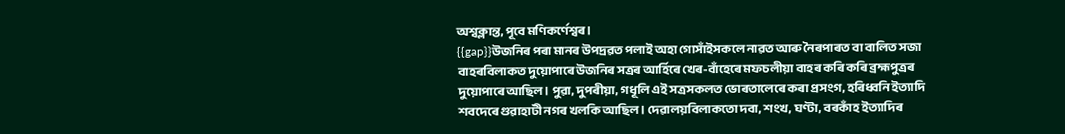অশ্বক্লান্ত, পূবে মণিকৰ্ণেশ্বৰ।
{{gap}}উজনিৰ পৰা মানৰ উপদ্ৰৱত পলাই অহা গোসাঁইসকলে নাৱত আৰু নৈৰপাৰত বা বালিত সজা বাহৰবিলাকত দুয়োপাৰে উজনিৰ সত্ৰৰ আৰ্হিৰে খেৰ-বাঁহেৰে মফচলীয়া বাহৰ কৰি কৰি ব্ৰহ্মপুত্ৰৰ দুয়োপাৰে আছিল। পুৱা, দুপৰীয়া, গধূলি এই সত্ৰসকলত ভোৰতালেৰে কৰা প্ৰসংগ, হৰিধ্বনি ইত্যাদি শবদেৰে গুৱাহাটী নগৰ খলকি আছিল। দেৱালয়বিলাকতো দবা, শংখ, ঘণ্টা, বৰকাঁহ ইত্যাদিৰ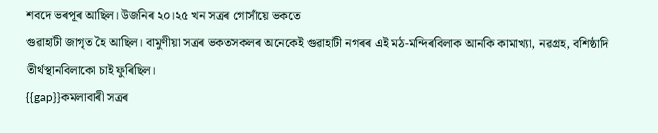শবদে ভৰপূৰ আছিল। উজনিৰ ২০।২৫ খন সত্ৰৰ গোসাঁয়ে ভকতে
গুৱাহাটী জাগৃত হৈ আছিল। বামুণীয়া সত্ৰৰ ভকতসকলৰ অনেকেই গুৱাহাটী নগৰৰ এই মঠ-মন্দিৰবিলাক আনকি কামাখ্যা, নৱগ্ৰহ, বশিষ্ঠাদি তীৰ্থস্থানবিলাকো চাই ফুৰিছিল।
{{gap}}কমলাবাৰী সত্ৰৰ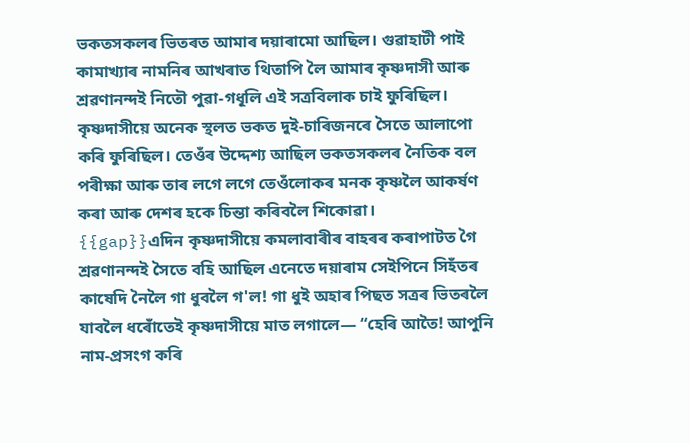ভকতসকলৰ ভিতৰত আমাৰ দয়াৰামো আছিল। গুৱাহাটী পাই কামাখ্যাৰ নামনিৰ আখৰাত থিতাপি লৈ আমাৰ কৃষ্ণদাসী আৰু শ্ৰৱণানন্দই নিতৌ পুৱা-গধূলি এই সত্ৰবিলাক চাই ফুৰিছিল। কৃষ্ণদাসীয়ে অনেক স্থলত ভকত দুই-চাৰিজনৰে সৈতে আলাপো কৰি ফুৰিছিল। তেওঁৰ উদ্দেশ্য আছিল ভকতসকলৰ নৈতিক বল পৰীক্ষা আৰু তাৰ লগে লগে তেওঁলোকৰ মনক কৃষ্ণলৈ আকৰ্ষণ কৰা আৰু দেশৰ হকে চিন্তা কৰিবলৈ শিকোৱা।
{{gap}}এদিন কৃষ্ণদাসীয়ে কমলাবাৰীৰ বাহৰৰ কৰাপাটত গৈ শ্ৰৱণানন্দই সৈতে বহি আছিল এনেতে দয়াৰাম সেইপিনে সিহঁতৰ কাষেদি নৈলৈ গা ধুবলৈ গ'ল! গা ধুই অহাৰ পিছত সত্ৰৰ ভিতৰলৈ যাবলৈ ধৰোঁতেই কৃষ্ণদাসীয়ে মাত লগালে— “হেৰি আতৈ! আপুনি নাম-প্ৰসংগ কৰি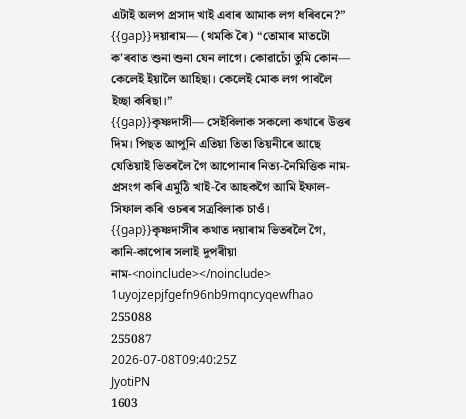এটাই অলপ প্ৰসাদ খাই এবাৰ আমাক লগ ধৰিবনে?”
{{gap}}দয়াৰাম— (থমকি ৰৈ) “তোমাৰ মাতটো ক'ৰবাত শুনা শুনা যেন লাগে। কোৱাচোঁ তুমি কোন— কেলেই ইয়ালৈ আহিছা। কেলেই মোক লগ পাবলৈ ইচ্ছা কৰিছা।”
{{gap}}কৃষ্ণদাসী— সেইবিলাক সকলো কথাৰে উত্তৰ দিম। পিছত আপুনি এতিয়া তিতা তিয়নীৰে আছে যেতিয়াই ভিতৰলৈ গৈ আপোনাৰ নিত্য-নৈমিত্তিক নাম-প্ৰসংগ কৰি এমুঠি খাই-বৈ আহকগৈ আমি ইফাল-সিফাল কৰি ওচৰৰ সত্ৰবিলাক চাওঁ।
{{gap}}কৃষ্ণদাসীৰ কথাত দয়াৰাম ভিতৰলৈ গৈ, কানি-কাপোৰ সলাই দুপৰীয়া নাম-<noinclude></noinclude>
1uyojzepjfgefn96nb9mqncyqewfhao
255088
255087
2026-07-08T09:40:25Z
JyotiPN
1603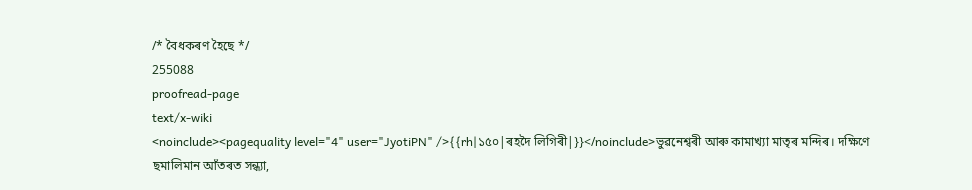/* বৈধকৰণ হৈছে */
255088
proofread-page
text/x-wiki
<noinclude><pagequality level="4" user="JyotiPN" />{{rh|১৫০|ৰহদৈ লিগিৰী|}}</noinclude>ভুৱনেশ্বৰী আৰু কামাখ্যা মাতৃৰ মন্দিৰ। দক্ষিণে ছমালিমান আঁতৰত সন্ধ্যা,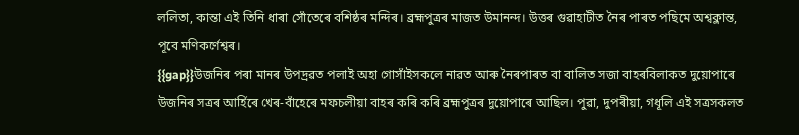ললিতা, কান্তা এই তিনি ধাৰা সোঁতেৰে বশিষ্ঠৰ মন্দিৰ। ব্ৰহ্মপুত্ৰৰ মাজত উমানন্দ। উত্তৰ গুৱাহাটীত নৈৰ পাৰত পছিমে অশ্বক্লান্ত, পূবে মণিকৰ্ণেশ্বৰ।
{{gap}}উজনিৰ পৰা মানৰ উপদ্ৰৱত পলাই অহা গোসাঁইসকলে নাৱত আৰু নৈৰপাৰত বা বালিত সজা বাহৰবিলাকত দুয়োপাৰে উজনিৰ সত্ৰৰ আৰ্হিৰে খেৰ-বাঁহেৰে মফচলীয়া বাহৰ কৰি কৰি ব্ৰহ্মপুত্ৰৰ দুয়োপাৰে আছিল। পুৱা, দুপৰীয়া, গধূলি এই সত্ৰসকলত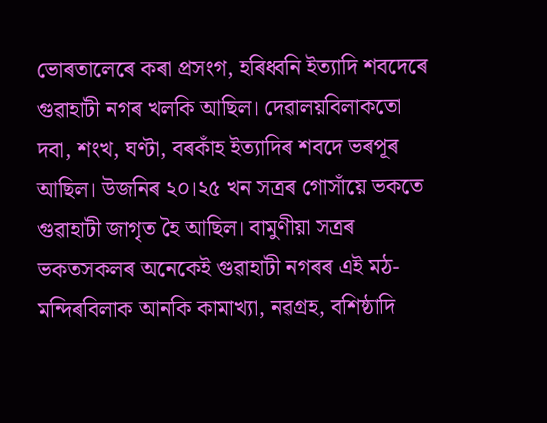ভোৰতালেৰে কৰা প্ৰসংগ, হৰিধ্বনি ইত্যাদি শবদেৰে গুৱাহাটী নগৰ খলকি আছিল। দেৱালয়বিলাকতো দবা, শংখ, ঘণ্টা, বৰকাঁহ ইত্যাদিৰ শবদে ভৰপূৰ আছিল। উজনিৰ ২০।২৫ খন সত্ৰৰ গোসাঁয়ে ভকতে
গুৱাহাটী জাগৃত হৈ আছিল। বামুণীয়া সত্ৰৰ ভকতসকলৰ অনেকেই গুৱাহাটী নগৰৰ এই মঠ-মন্দিৰবিলাক আনকি কামাখ্যা, নৱগ্ৰহ, বশিষ্ঠাদি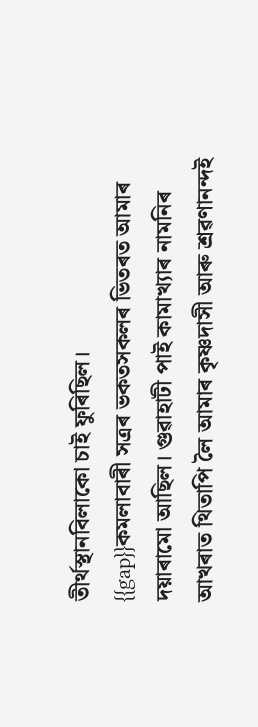তীৰ্থস্থানবিলাকো চাই ফুৰিছিল।
{{gap}}কমলাবাৰী সত্ৰৰ ভকতসকলৰ ভিতৰত আমাৰ দয়াৰামো আছিল। গুৱাহাটী পাই কামাখ্যাৰ নামনিৰ আখৰাত থিতাপি লৈ আমাৰ কৃষ্ণদাসী আৰু শ্ৰৱণানন্দই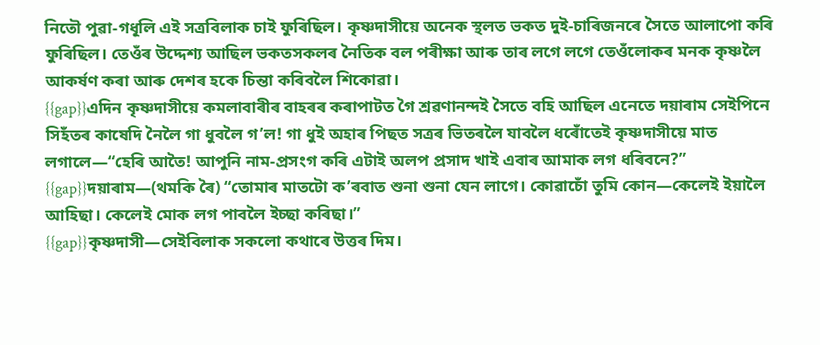নিতৌ পুৱা-গধূলি এই সত্ৰবিলাক চাই ফুৰিছিল। কৃষ্ণদাসীয়ে অনেক স্থলত ভকত দুই-চাৰিজনৰে সৈতে আলাপো কৰি ফুৰিছিল। তেওঁৰ উদ্দেশ্য আছিল ভকতসকলৰ নৈতিক বল পৰীক্ষা আৰু তাৰ লগে লগে তেওঁলোকৰ মনক কৃষ্ণলৈ আকৰ্ষণ কৰা আৰু দেশৰ হকে চিন্তা কৰিবলৈ শিকোৱা।
{{gap}}এদিন কৃষ্ণদাসীয়ে কমলাবাৰীৰ বাহৰৰ কৰাপাটত গৈ শ্ৰৱণানন্দই সৈতে বহি আছিল এনেতে দয়াৰাম সেইপিনে সিহঁতৰ কাষেদি নৈলৈ গা ধুবলৈ গ’ল! গা ধুই অহাৰ পিছত সত্ৰৰ ভিতৰলৈ যাবলৈ ধৰোঁতেই কৃষ্ণদাসীয়ে মাত লগালে—“হেৰি আতৈ! আপুনি নাম-প্ৰসংগ কৰি এটাই অলপ প্ৰসাদ খাই এবাৰ আমাক লগ ধৰিবনে?”
{{gap}}দয়াৰাম—(থমকি ৰৈ) “তোমাৰ মাতটো ক’ৰবাত শুনা শুনা যেন লাগে। কোৱাচোঁ তুমি কোন—কেলেই ইয়ালৈ আহিছা। কেলেই মোক লগ পাবলৈ ইচ্ছা কৰিছা।”
{{gap}}কৃষ্ণদাসী—সেইবিলাক সকলো কথাৰে উত্তৰ দিম।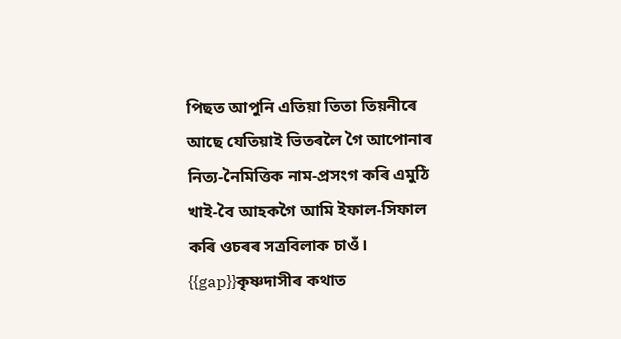পিছত আপুনি এতিয়া তিতা তিয়নীৰে আছে যেতিয়াই ভিতৰলৈ গৈ আপোনাৰ নিত্য-নৈমিত্তিক নাম-প্ৰসংগ কৰি এমুঠি খাই-বৈ আহকগৈ আমি ইফাল-সিফাল কৰি ওচৰৰ সত্ৰবিলাক চাওঁ।
{{gap}}কৃষ্ণদাসীৰ কথাত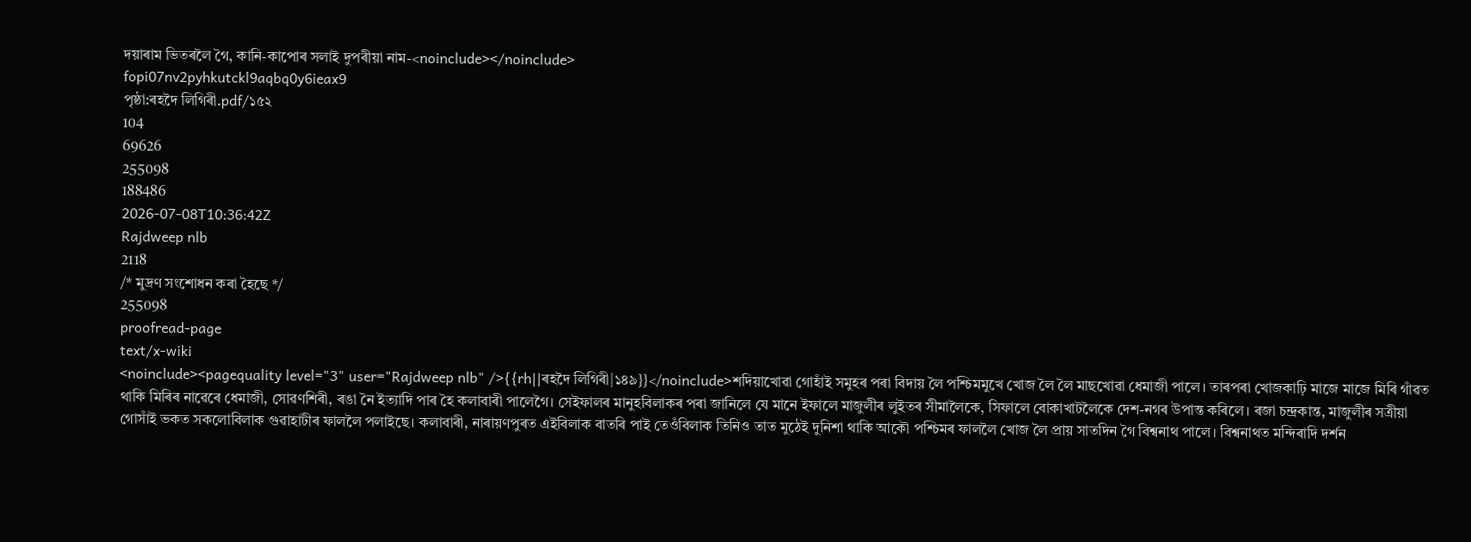দয়াৰাম ভিতৰলৈ গৈ, কানি-কাপোৰ সলাই দুপৰীয়া নাম-<noinclude></noinclude>
fopi07nv2pyhkutckl9aqbq0y6ieax9
পৃষ্ঠা:ৰহদৈ লিগিৰী.pdf/১৫২
104
69626
255098
188486
2026-07-08T10:36:42Z
Rajdweep nlb
2118
/* মুদ্ৰণ সংশোধন কৰা হৈছে */
255098
proofread-page
text/x-wiki
<noinclude><pagequality level="3" user="Rajdweep nlb" />{{rh||ৰহদৈ লিগিৰী|১৪৯}}</noinclude>শদিয়াখোৱা গোহাঁই সমুহৰ পৰা বিদায় লৈ পশ্চিমমুখে খোজ লৈ লৈ মাছখোৱা ধেমাজী পালে। তাৰপৰা খোজকাঢ়ি মাজে মাজে মিৰি গাঁৱত থাকি মিৰিৰ নাৱেৰে ধেমাজী, সোৱণশিৰী, ৰঙা নৈ ইত্যাদি পাৰ হৈ কলাবাৰী পালেগৈ। সেইফালৰ মানুহবিলাকৰ পৰা জানিলে যে মানে ইফালে মাজুলীৰ লুইতৰ সীমালৈকে, সিফালে বোকাখাটলৈকে দেশ-নগৰ উপান্ত কৰিলে। ৰজা চন্দ্ৰকান্ত, মাজুলীৰ সত্ৰীয়া গোসাঁই ভকত সকলোবিলাক গুৱাহাটীৰ ফাললৈ পলাইছে। কলাবাৰী, নাৰায়ণপুৰত এইবিলাক বাতৰি পাই তেওঁবিলাক তিনিও তাত মুঠেই দুনিশা থাকি আকৌ পশ্চিমৰ ফাললৈ খোজ লৈ প্ৰায় সাতদিন গৈ বিশ্বনাথ পালে। বিশ্বনাথত মন্দিৰাদি দৰ্শন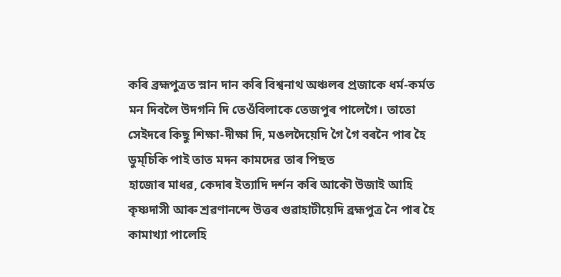কৰি ব্ৰহ্মপুত্ৰত স্নান দান কৰি বিশ্বনাথ অঞ্চলৰ প্ৰজাকে ধৰ্ম-কৰ্মত মন দিবলৈ উদগনি দি তেওঁবিলাকে তেজপুৰ পালেগৈ। তাতো সেইদৰে কিছু শিক্ষা-দীক্ষা দি, মঙলদৈয়েদি গৈ গৈ বৰনৈ পাৰ হৈ ডুম্চিকি পাই তাত মদন কামদেৱ তাৰ পিছত
হাজোৰ মাধৱ, কেদাৰ ইত্যাদি দৰ্শন কৰি আকৌ উজাই আহি কৃষ্ণদাসী আৰু শ্ৰৱণানন্দে উত্তৰ গুৱাহাটীয়েদি ব্ৰহ্মপুত্ৰ নৈ পাৰ হৈ কামাখ্যা পালেহি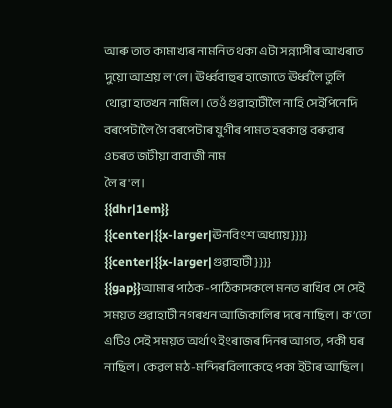আৰু তাত কামাখ্যৰ নামনিত থকা এটা সন্ন্যাসীৰ আখৰাত দুয়ো আশ্ৰয় ল'লে। ঊৰ্ধ্ববাহুৰ হাজোতে ঊৰ্ধ্বলৈ তুলি থোৱা হাতখন নামিল। তেওঁ গুৱাহাটীলৈ নাহি সেইপিনেদি বৰপেটালৈ গৈ বৰপেটাৰ যুগীৰ পামত হৰকান্ত বৰুৱাৰ ওচৰত জটীয়া বাবাজী নাম
লৈ ৰ'ল।
{{dhr|1em}}
{{center|{{x-larger|ঊনবিংশ অধ্যায়}}}}
{{center|{{x-larger|গুৱাহাটী}}}}
{{gap}}আমাৰ পাঠক-পাঠিকাসকলে মনত ৰাখিব সে সেই সময়ত গুৱাহাটী নগৰখন আজিকালিৰ দৰে নাছিল। ক’তো এটিও সেই সময়ত অৰ্থাৎ ইংৰাজৰ দিনৰ আগত, পকী ঘৰ নাছিল। কেৱল মঠ-মন্দিৰবিলাকেহে পকা ইটাৰ আছিল।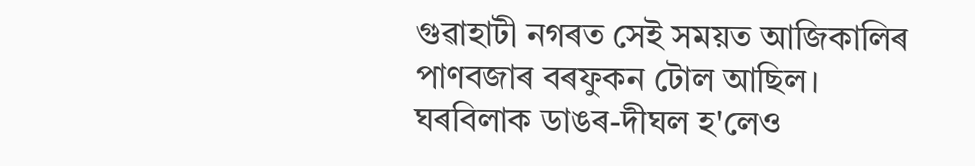গুৱাহাটী নগৰত সেই সময়ত আজিকালিৰ পাণবজাৰ বৰফুকন টোল আছিল। ঘৰবিলাক ডাঙৰ-দীঘল হ'লেও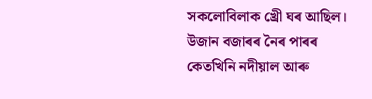সকলোবিলাক খ্ৰেী ঘৰ আছিল। উজান বজাৰৰ নৈৰ পাৰৰ কেতখিনি নদীয়াল আৰু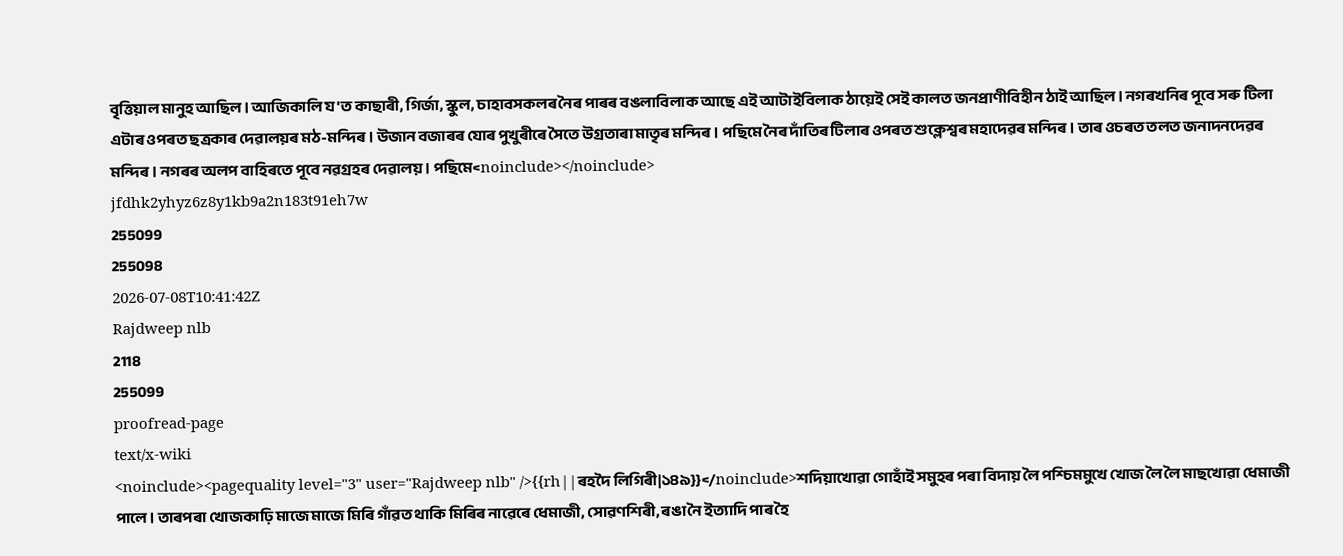বৃত্তিয়াল মানুহ আছিল। আজিকালি য'ত কাছাৰী, গিৰ্জা, স্কুল, চাহাবসকলৰ নৈৰ পাৰৰ বঙলাবিলাক আছে এই আটাইবিলাক ঠায়েই সেই কালত জনপ্ৰাণীবিহীন ঠাই আছিল। নগৰখনিৰ পূবে সৰু টিলা এটাৰ ওপৰত ছত্ৰকাৰ দেৱালয়ৰ মঠ-মন্দিৰ। উজান বজাৰৰ যোৰ পুখুৰীৰে সৈতে উগ্ৰতাৰা মাতৃৰ মন্দিৰ। পছিমে নৈৰ দাঁতিৰ টিলাৰ ওপৰত শুক্লেশ্বৰ মহাদেৱৰ মন্দিৰ। তাৰ ওচৰত তলত জনাদনদেৱৰ মন্দিৰ। নগৰৰ অলপ বাহিৰতে পূবে নৱগ্ৰহৰ দেৱালয়। পছিমে<noinclude></noinclude>
jfdhk2yhyz6z8y1kb9a2n183t91eh7w
255099
255098
2026-07-08T10:41:42Z
Rajdweep nlb
2118
255099
proofread-page
text/x-wiki
<noinclude><pagequality level="3" user="Rajdweep nlb" />{{rh||ৰহদৈ লিগিৰী|১৪৯}}</noinclude>শদিয়াখোৱা গোহাঁই সমুহৰ পৰা বিদায় লৈ পশ্চিমমুখে খোজ লৈ লৈ মাছখোৱা ধেমাজী পালে। তাৰপৰা খোজকাঢ়ি মাজে মাজে মিৰি গাঁৱত থাকি মিৰিৰ নাৱেৰে ধেমাজী, সোৱণশিৰী, ৰঙা নৈ ইত্যাদি পাৰ হৈ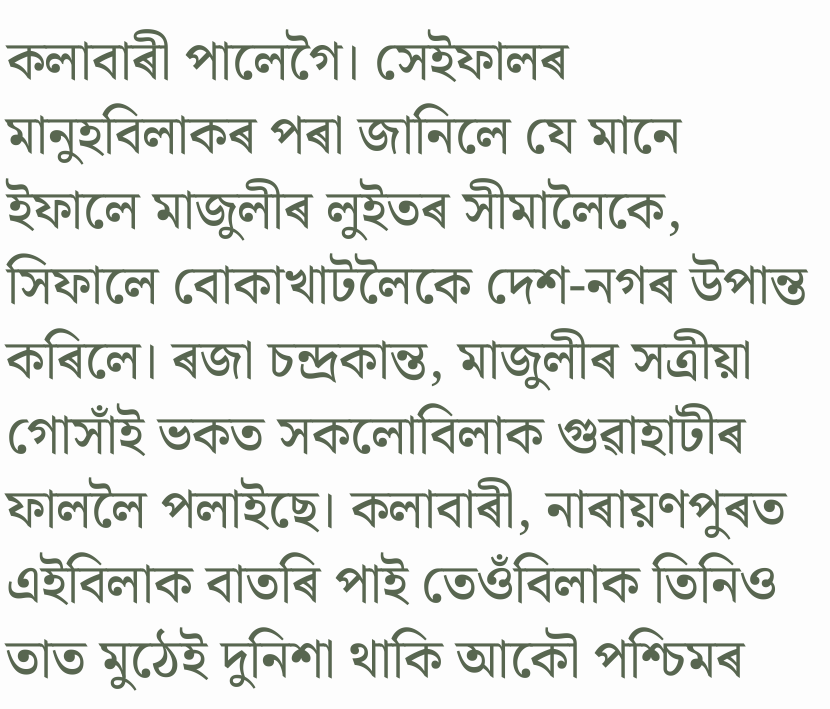কলাবাৰী পালেগৈ। সেইফালৰ মানুহবিলাকৰ পৰা জানিলে যে মানে ইফালে মাজুলীৰ লুইতৰ সীমালৈকে, সিফালে বোকাখাটলৈকে দেশ-নগৰ উপান্ত কৰিলে। ৰজা চন্দ্ৰকান্ত, মাজুলীৰ সত্ৰীয়া গোসাঁই ভকত সকলোবিলাক গুৱাহাটীৰ ফাললৈ পলাইছে। কলাবাৰী, নাৰায়ণপুৰত এইবিলাক বাতৰি পাই তেওঁবিলাক তিনিও তাত মুঠেই দুনিশা থাকি আকৌ পশ্চিমৰ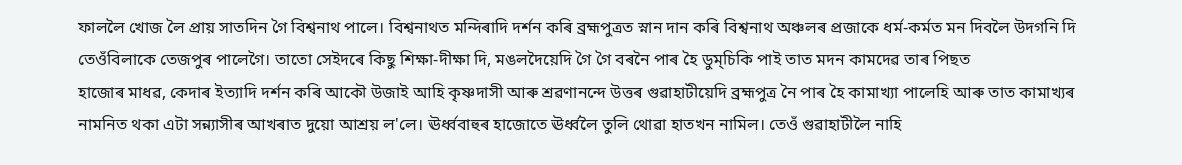ফাললৈ খোজ লৈ প্ৰায় সাতদিন গৈ বিশ্বনাথ পালে। বিশ্বনাথত মন্দিৰাদি দৰ্শন কৰি ব্ৰহ্মপুত্ৰত স্নান দান কৰি বিশ্বনাথ অঞ্চলৰ প্ৰজাকে ধৰ্ম-কৰ্মত মন দিবলৈ উদগনি দি তেওঁবিলাকে তেজপুৰ পালেগৈ। তাতো সেইদৰে কিছু শিক্ষা-দীক্ষা দি, মঙলদৈয়েদি গৈ গৈ বৰনৈ পাৰ হৈ ডুম্চিকি পাই তাত মদন কামদেৱ তাৰ পিছত
হাজোৰ মাধৱ, কেদাৰ ইত্যাদি দৰ্শন কৰি আকৌ উজাই আহি কৃষ্ণদাসী আৰু শ্ৰৱণানন্দে উত্তৰ গুৱাহাটীয়েদি ব্ৰহ্মপুত্ৰ নৈ পাৰ হৈ কামাখ্যা পালেহি আৰু তাত কামাখ্যৰ নামনিত থকা এটা সন্ন্যাসীৰ আখৰাত দুয়ো আশ্ৰয় ল'লে। ঊৰ্ধ্ববাহুৰ হাজোতে ঊৰ্ধ্বলৈ তুলি থোৱা হাতখন নামিল। তেওঁ গুৱাহাটীলৈ নাহি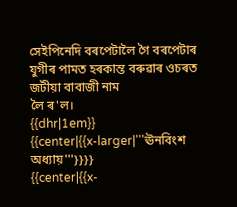সেইপিনেদি বৰপেটালৈ গৈ বৰপেটাৰ যুগীৰ পামত হৰকান্ত বৰুৱাৰ ওচৰত জটীয়া বাবাজী নাম
লৈ ৰ'ল।
{{dhr|1em}}
{{center|{{x-larger|'''ঊনবিংশ অধ্যায়'''}}}}
{{center|{{x-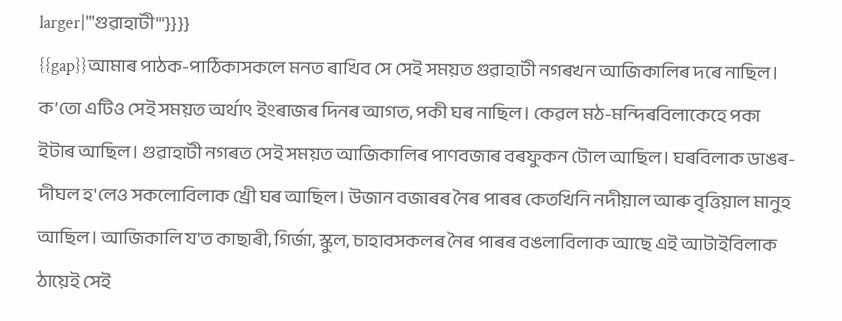larger|'''গুৱাহাটী'''}}}}
{{gap}}আমাৰ পাঠক-পাঠিকাসকলে মনত ৰাখিব সে সেই সময়ত গুৱাহাটী নগৰখন আজিকালিৰ দৰে নাছিল। ক’তো এটিও সেই সময়ত অৰ্থাৎ ইংৰাজৰ দিনৰ আগত, পকী ঘৰ নাছিল। কেৱল মঠ-মন্দিৰবিলাকেহে পকা ইটাৰ আছিল। গুৱাহাটী নগৰত সেই সময়ত আজিকালিৰ পাণবজাৰ বৰফুকন টোল আছিল। ঘৰবিলাক ডাঙৰ-দীঘল হ'লেও সকলোবিলাক খ্ৰেী ঘৰ আছিল। উজান বজাৰৰ নৈৰ পাৰৰ কেতখিনি নদীয়াল আৰু বৃত্তিয়াল মানুহ আছিল। আজিকালি য'ত কাছাৰী, গিৰ্জা, স্কুল, চাহাবসকলৰ নৈৰ পাৰৰ বঙলাবিলাক আছে এই আটাইবিলাক ঠায়েই সেই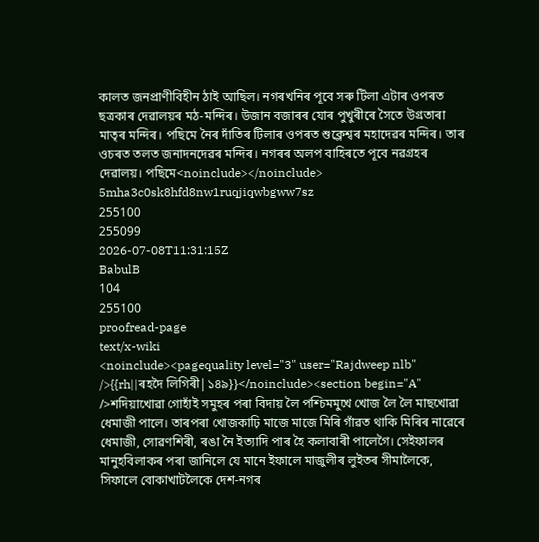কালত জনপ্ৰাণীবিহীন ঠাই আছিল। নগৰখনিৰ পূবে সৰু টিলা এটাৰ ওপৰত ছত্ৰকাৰ দেৱালয়ৰ মঠ-মন্দিৰ। উজান বজাৰৰ যোৰ পুখুৰীৰে সৈতে উগ্ৰতাৰা মাতৃৰ মন্দিৰ। পছিমে নৈৰ দাঁতিৰ টিলাৰ ওপৰত শুক্লেশ্বৰ মহাদেৱৰ মন্দিৰ। তাৰ ওচৰত তলত জনাদনদেৱৰ মন্দিৰ। নগৰৰ অলপ বাহিৰতে পূবে নৱগ্ৰহৰ দেৱালয়। পছিমে<noinclude></noinclude>
5mha3c0sk8hfd8nw1ruqjiqwbgww7sz
255100
255099
2026-07-08T11:31:15Z
BabulB
104
255100
proofread-page
text/x-wiki
<noinclude><pagequality level="3" user="Rajdweep nlb" />{{rh||ৰহদৈ লিগিৰী|১৪৯}}</noinclude><section begin="A" />শদিয়াখোৱা গোহাঁই সমুহৰ পৰা বিদায় লৈ পশ্চিমমুখে খোজ লৈ লৈ মাছখোৱা ধেমাজী পালে। তাৰপৰা খোজকাঢ়ি মাজে মাজে মিৰি গাঁৱত থাকি মিৰিৰ নাৱেৰে ধেমাজী, সোৱণশিৰী, ৰঙা নৈ ইত্যাদি পাৰ হৈ কলাবাৰী পালেগৈ। সেইফালৰ মানুহবিলাকৰ পৰা জানিলে যে মানে ইফালে মাজুলীৰ লুইতৰ সীমালৈকে, সিফালে বোকাখাটলৈকে দেশ-নগৰ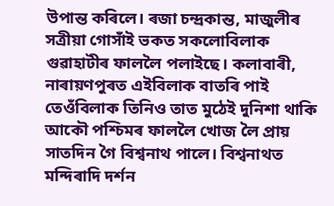উপান্ত কৰিলে। ৰজা চন্দ্ৰকান্ত, মাজুলীৰ সত্ৰীয়া গোসাঁই ভকত সকলোবিলাক গুৱাহাটীৰ ফাললৈ পলাইছে। কলাবাৰী, নাৰায়ণপুৰত এইবিলাক বাতৰি পাই তেওঁবিলাক তিনিও তাত মুঠেই দুনিশা থাকি আকৌ পশ্চিমৰ ফাললৈ খোজ লৈ প্ৰায় সাতদিন গৈ বিশ্বনাথ পালে। বিশ্বনাথত মন্দিৰাদি দৰ্শন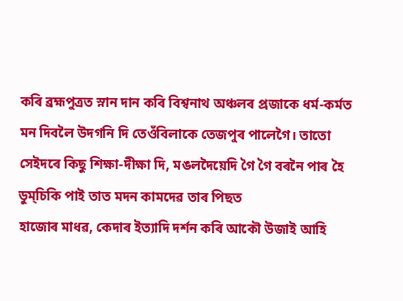কৰি ব্ৰহ্মপুত্ৰত স্নান দান কৰি বিশ্বনাথ অঞ্চলৰ প্ৰজাকে ধৰ্ম-কৰ্মত মন দিবলৈ উদগনি দি তেওঁবিলাকে তেজপুৰ পালেগৈ। তাতো সেইদৰে কিছু শিক্ষা-দীক্ষা দি, মঙলদৈয়েদি গৈ গৈ বৰনৈ পাৰ হৈ ডুম্চিকি পাই তাত মদন কামদেৱ তাৰ পিছত
হাজোৰ মাধৱ, কেদাৰ ইত্যাদি দৰ্শন কৰি আকৌ উজাই আহি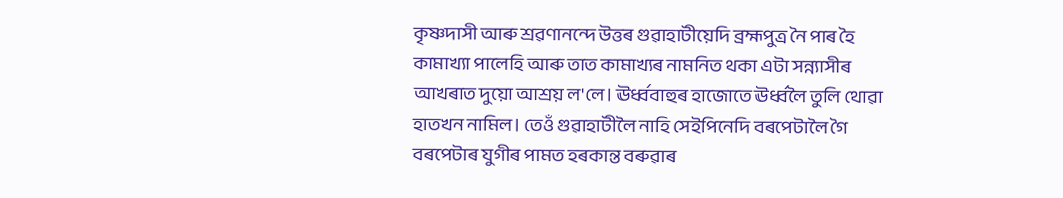কৃষ্ণদাসী আৰু শ্ৰৱণানন্দে উত্তৰ গুৱাহাটীয়েদি ব্ৰহ্মপুত্ৰ নৈ পাৰ হৈ কামাখ্যা পালেহি আৰু তাত কামাখ্যৰ নামনিত থকা এটা সন্ন্যাসীৰ আখৰাত দুয়ো আশ্ৰয় ল'লে। ঊৰ্ধ্ববাহুৰ হাজোতে ঊৰ্ধ্বলৈ তুলি থোৱা হাতখন নামিল। তেওঁ গুৱাহাটীলৈ নাহি সেইপিনেদি বৰপেটালৈ গৈ বৰপেটাৰ যুগীৰ পামত হৰকান্ত বৰুৱাৰ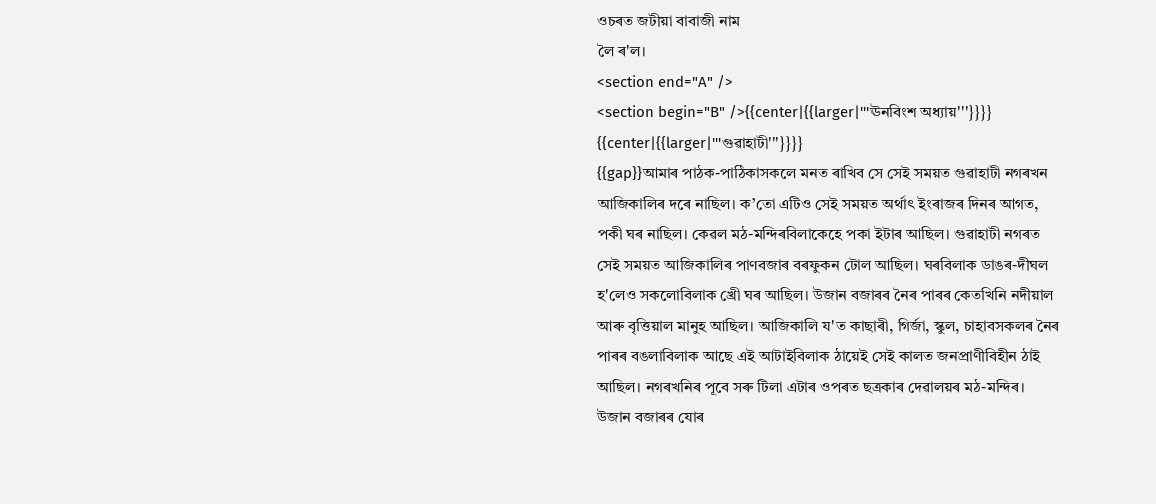ওচৰত জটীয়া বাবাজী নাম
লৈ ৰ'ল।
<section end="A" />
<section begin="B" />{{center|{{larger|'''ঊনবিংশ অধ্যায়'''}}}}
{{center|{{larger|'''গুৱাহাটী'''}}}}
{{gap}}আমাৰ পাঠক-পাঠিকাসকলে মনত ৰাখিব সে সেই সময়ত গুৱাহাটী নগৰখন আজিকালিৰ দৰে নাছিল। ক’তো এটিও সেই সময়ত অৰ্থাৎ ইংৰাজৰ দিনৰ আগত, পকী ঘৰ নাছিল। কেৱল মঠ-মন্দিৰবিলাকেহে পকা ইটাৰ আছিল। গুৱাহাটী নগৰত সেই সময়ত আজিকালিৰ পাণবজাৰ বৰফুকন টোল আছিল। ঘৰবিলাক ডাঙৰ-দীঘল হ'লেও সকলোবিলাক খ্ৰেী ঘৰ আছিল। উজান বজাৰৰ নৈৰ পাৰৰ কেতখিনি নদীয়াল আৰু বৃত্তিয়াল মানুহ আছিল। আজিকালি য'ত কাছাৰী, গিৰ্জা, স্কুল, চাহাবসকলৰ নৈৰ পাৰৰ বঙলাবিলাক আছে এই আটাইবিলাক ঠায়েই সেই কালত জনপ্ৰাণীবিহীন ঠাই আছিল। নগৰখনিৰ পূবে সৰু টিলা এটাৰ ওপৰত ছত্ৰকাৰ দেৱালয়ৰ মঠ-মন্দিৰ। উজান বজাৰৰ যোৰ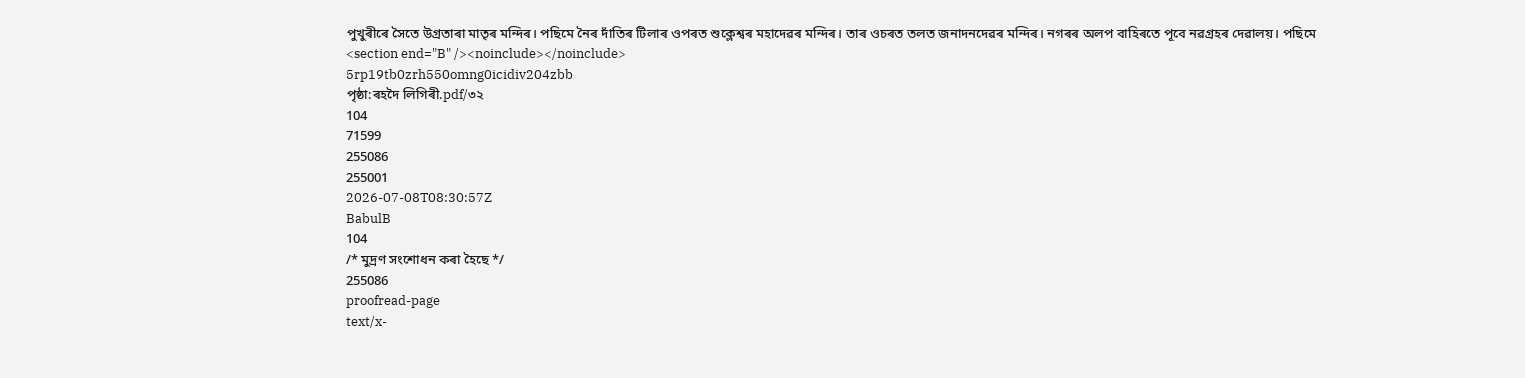পুখুৰীৰে সৈতে উগ্ৰতাৰা মাতৃৰ মন্দিৰ। পছিমে নৈৰ দাঁতিৰ টিলাৰ ওপৰত শুক্লেশ্বৰ মহাদেৱৰ মন্দিৰ। তাৰ ওচৰত তলত জনাদনদেৱৰ মন্দিৰ। নগৰৰ অলপ বাহিৰতে পূবে নৱগ্ৰহৰ দেৱালয়। পছিমে
<section end="B" /><noinclude></noinclude>
5rp19tb0zrh550omng0icidiv204zbb
পৃষ্ঠা:ৰহদৈ লিগিৰী.pdf/৩২
104
71599
255086
255001
2026-07-08T08:30:57Z
BabulB
104
/* মুদ্ৰণ সংশোধন কৰা হৈছে */
255086
proofread-page
text/x-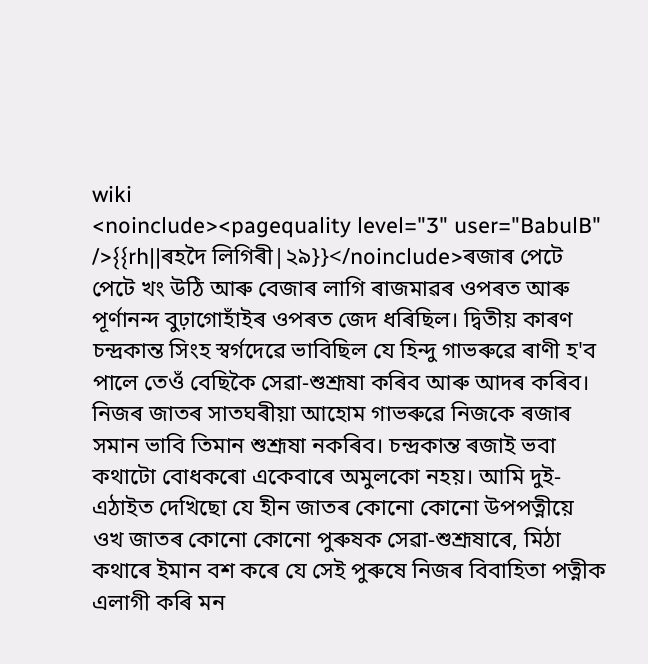wiki
<noinclude><pagequality level="3" user="BabulB" />{{rh||ৰহদৈ লিগিৰী|২৯}}</noinclude>ৰজাৰ পেটে পেটে খং উঠি আৰু বেজাৰ লাগি ৰাজমাৱৰ ওপৰত আৰু পূৰ্ণানন্দ বুঢ়াগোহাঁইৰ ওপৰত জেদ ধৰিছিল। দ্বিতীয় কাৰণ চন্দ্ৰকান্ত সিংহ স্বৰ্গদেৱে ভাবিছিল যে হিন্দু গাভৰুৱে ৰাণী হ'ব পালে তেওঁ বেছিকৈ সেৱা-শুশ্ৰূষা কৰিব আৰু আদৰ কৰিব। নিজৰ জাতৰ সাতঘৰীয়া আহোম গাভৰুৱে নিজকে ৰজাৰ সমান ভাবি তিমান শুশ্ৰূষা নকৰিব। চন্দ্ৰকান্ত ৰজাই ভবা কথাটো বোধকৰো একেবাৰে অমুলকো নহয়। আমি দুই-এঠাইত দেখিছো যে হীন জাতৰ কোনো কোনো উপপত্নীয়ে ওখ জাতৰ কোনো কোনো পুৰুষক সেৱা-শুশ্ৰূষাৰে, মিঠা কথাৰে ইমান বশ কৰে যে সেই পুৰুষে নিজৰ বিবাহিতা পত্নীক এলাগী কৰি মন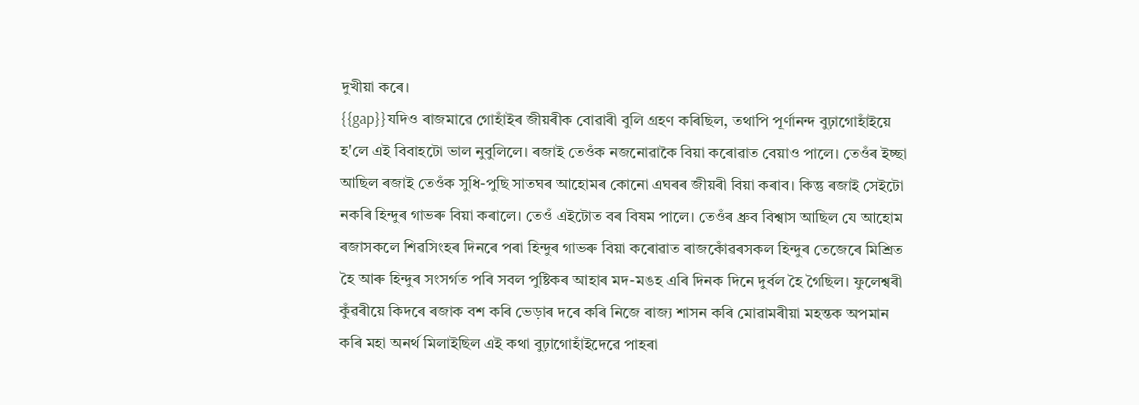দুখীয়া কৰে।
{{gap}}যদিও ৰাজমাৱে গোহাঁইৰ জীয়ৰীক বোৱাৰী বুলি গ্ৰহণ কৰিছিল, তথাপি পূৰ্ণানন্দ বুঢ়াগোহাঁইয়ে হ'লে এই বিবাহটো ভাল নুবুলিলে। ৰজাই তেওঁক নজনোৱাকৈ বিয়া কৰোৱাত বেয়াও পালে। তেওঁৰ ইচ্ছা আছিল ৰজাই তেওঁক সুধি-পুছি সাতঘৰ আহোমৰ কোনো এঘৰৰ জীয়ৰী বিয়া কৰাব। কিন্তু ৰজাই সেইটো নকৰি হিন্দুৰ গাভৰু বিয়া কৰালে। তেওঁ এইটোত বৰ বিষম পালে। তেওঁৰ ধ্ৰুব বিশ্বাস আছিল যে আহোম ৰজাসকলে শিৱসিংহৰ দিনৰে পৰা হিন্দুৰ গাভৰু বিয়া কৰোৱাত ৰাজকোঁৱৰসকল হিন্দুৰ তেজেৰে মিশ্ৰিত হৈ আৰু হিন্দুৰ সংসৰ্গত পৰি সবল পুষ্টিকৰ আহাৰ মদ-মঙহ এৰি দিনক দিনে দুৰ্বল হৈ গৈছিল। ফুলেশ্বৰী কুঁৱৰীয়ে কিদৰে ৰজাক বশ কৰি ভেড়াৰ দৰে কৰি নিজে ৰাজ্য শাসন কৰি মোৱামৰীয়া মহন্তক অপমান কৰি মহা অনৰ্থ মিলাইছিল এই কথা বুঢ়াগোহাঁইদেৱে পাহৰা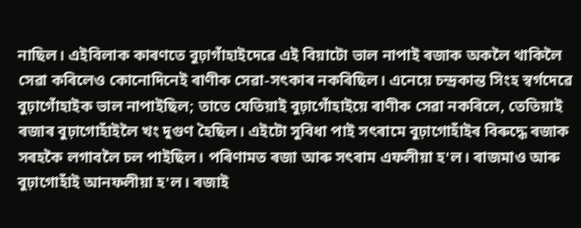নাছিল। এইবিলাক কাৰণতে বুঢ়াগাঁহাইদেৱে এই বিয়াটো ভাল নাপাই ৰজাক অকলৈ থাকিলৈ সেৱা কৰিলেও কোনোদিনেই ৰাণীক সেৱা-সৎকাৰ নকৰিছিল। এনেয়ে চন্দ্ৰকান্ত সিংহ স্বৰ্গদেৱে বুঢ়াগোঁহাইক ভাল নাপাইছিল; তাতে যেতিয়াই বুঢ়াগোঁহাইয়ে ৰাণীক সেৱা নকৰিলে, তেতিয়াই ৰজাৰ বুঢ়াগোহাঁইলৈ খং দুগুণ হৈছিল। এইটো সুবিধা পাই সৎৰামে বুঢ়াগোহাঁইৰ বিৰুদ্ধে ৰজাক সৰহকৈ লগাবলৈ চল পাইছিল। পৰিণামত ৰজা আৰু সৎৰাম এফলীয়া হ'ল। ৰাজমাও আৰু বুঢ়াগোহাঁই আনফলীয়া হ'ল। ৰজাই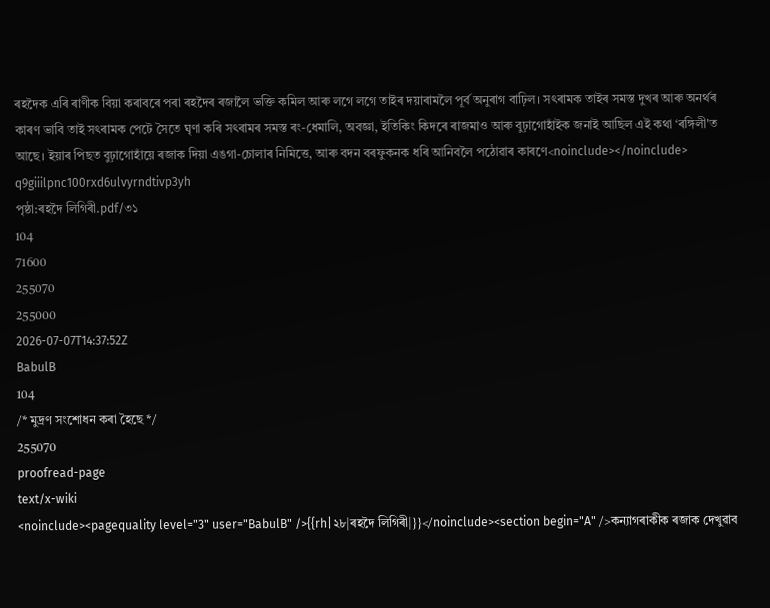ৰহদৈক এৰি ৰাণীক বিয়া কৰাবৰে পৰা ৰহদৈৰ ৰজালৈ ভক্তি কমিল আৰু লগে লগে তাইৰ দয়াৰামলৈ পূৰ্ব অনুৰাগ বাঢ়িল। সৎৰামক তাইৰ সমস্ত দুখৰ আৰু অনৰ্থৰ কাৰণ ভাবি তাই সৎৰামক পেটে সৈতে ঘৃণা কৰি সৎৰামৰ সমস্ত ৰং-ধেমালি, অবজ্ঞা, ইতিকিং কিদৰে ৰাজমাও আৰু বুঢ়াগোহাঁইক জনাই আছিল এই কথা ‘ৰঙ্গিলী'ত আছে। ইয়াৰ পিছত বুঢ়াগোহাঁয়ে ৰজাক দিয়া এঙগা-চোলাৰ নিমিত্তে, আৰু বদন বৰফুকনক ধৰি আনিবলৈ পঠোৱাৰ কাৰণে<noinclude></noinclude>
q9giiilpnc100rxd6ulvyrndtivp3yh
পৃষ্ঠা:ৰহদৈ লিগিৰী.pdf/৩১
104
71600
255070
255000
2026-07-07T14:37:52Z
BabulB
104
/* মুদ্ৰণ সংশোধন কৰা হৈছে */
255070
proofread-page
text/x-wiki
<noinclude><pagequality level="3" user="BabulB" />{{rh|২৮|ৰহদৈ লিগিৰী|}}</noinclude><section begin="A" />কন্যাগৰাকীক ৰজাক দেখুৱাব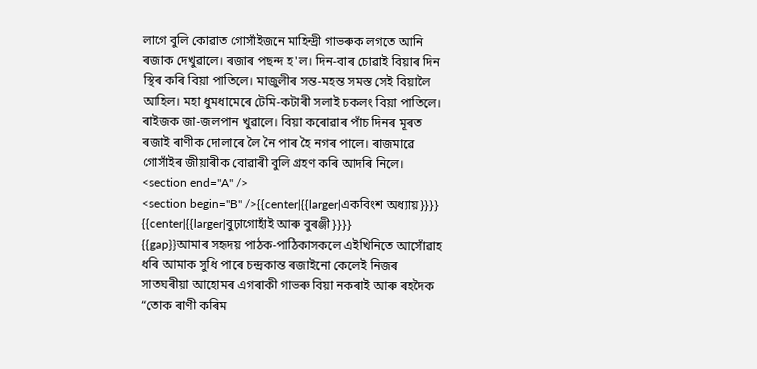লাগে বুলি কোৱাত গোসাঁইজনে মাহিন্দ্ৰী গাভৰুক লগতে আনি ৰজাক দেখুৱালে। ৰজাৰ পছন্দ হ'ল। দিন-বাৰ চোৱাই বিয়াৰ দিন স্থিৰ কৰি বিয়া পাতিলে। মাজুলীৰ সন্ত-মহন্ত সমস্ত সেই বিয়ালৈ আহিল। মহা ধুমধামেৰে টেমি-কটাৰী সলাই চকলং বিয়া পাতিলে। ৰাইজক জা-জলপান খুৱালে। বিয়া কৰোৱাৰ পাঁচ দিনৰ মূৰত ৰজাই ৰাণীক দোলাৰে লৈ নৈ পাৰ হৈ নগৰ পালে। ৰাজমাৱে গোসাঁইৰ জীয়াৰীক বোৱাৰী বুলি গ্ৰহণ কৰি আদৰি নিলে।
<section end="A" />
<section begin="B" />{{center|{{larger|একবিংশ অধ্যায়}}}}
{{center|{{larger|বুঢ়াগোহাঁই আৰু বুৰঞ্জী}}}}
{{gap}}আমাৰ সহৃদয় পাঠক-পাঠিকাসকলে এইখিনিতে আসোঁৱাহ ধৰি আমাক সুধি পাৰে চন্দ্ৰকান্ত ৰজাইনো কেলেই নিজৰ সাতঘৰীয়া আহোমৰ এগৰাকী গাভৰু বিয়া নকৰাই আৰু ৰহদৈক “তোক ৰাণী কৰিম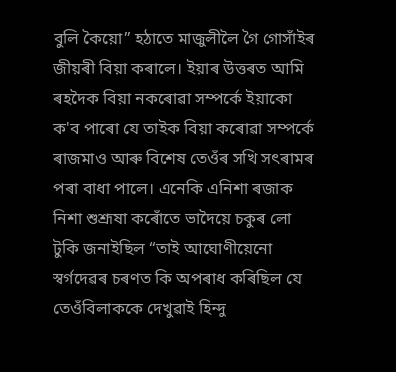বুলি কৈয়ো” হঠাতে মাজুলীলৈ গৈ গোসাঁইৰ জীয়ৰী বিয়া কৰালে। ইয়াৰ উত্তৰত আমি ৰহদৈক বিয়া নকৰোৱা সম্পৰ্কে ইয়াকো ক'ব পাৰো যে তাইক বিয়া কৰোৱা সম্পৰ্কে ৰাজমাও আৰু বিশেষ তেওঁৰ সখি সৎৰামৰ পৰা বাধা পালে। এনেকি এনিশা ৰজাক নিশা শুশ্ৰূষা কৰোঁতে ভাদৈয়ে চকুৰ লো টুকি জনাইছিল “তাই আঘোণীয়েনো স্বৰ্গদেৱৰ চৰণত কি অপৰাধ কৰিছিল যে তেওঁবিলাককে দেখুৱাই হিন্দু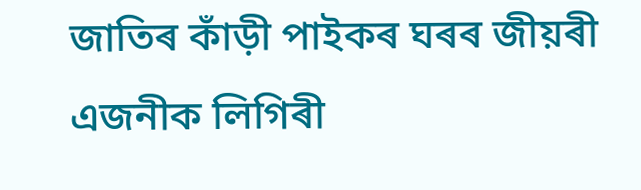জাতিৰ কাঁড়ী পাইকৰ ঘৰৰ জীয়ৰী এজনীক লিগিৰী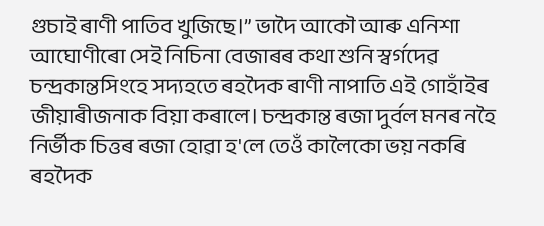গুচাই ৰাণী পাতিব খুজিছে।” ভাদৈ আকৌ আৰু এনিশা আঘোণীৰো সেই নিচিনা বেজাৰৰ কথা শুনি স্বৰ্গদেৱ চন্দ্ৰকান্তসিংহে সদ্যহতে ৰহদৈক ৰাণী নাপাতি এই গোহাঁইৰ জীয়াৰীজনাক বিয়া কৰালে। চন্দ্ৰকান্ত ৰজা দুৰ্বল মনৰ নহৈ নিৰ্ভীক চিত্তৰ ৰজা হোৱা হ'লে তেওঁ কালৈকো ভয় নকৰি ৰহদৈক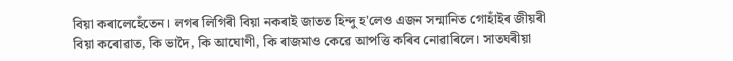বিয়া কৰালেহেঁতেন। লগৰ লিগিৰী বিয়া নকৰাই জাতত হিন্দু হ'লেও এজন সন্মানিত গোহাঁইৰ জীয়ৰী বিয়া কৰোৱাত, কি ভাদৈ, কি আঘোণী, কি ৰাজমাও কেৱে আপত্তি কৰিব নোৱাৰিলে। সাতঘৰীয়া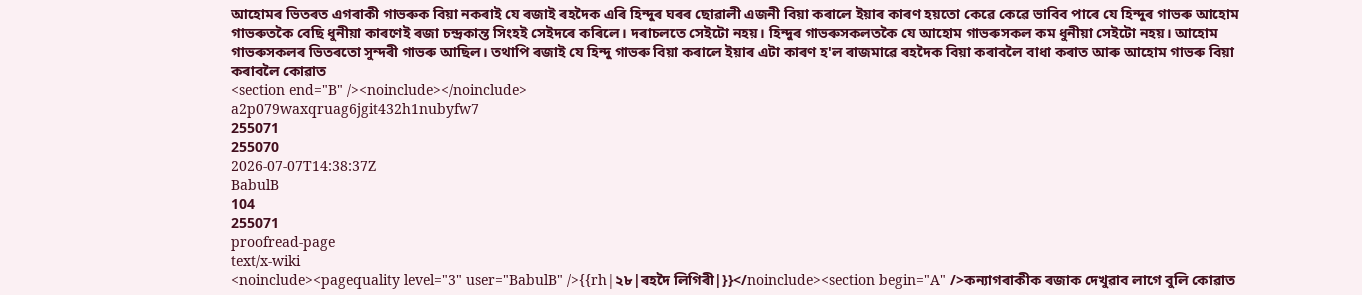আহোমৰ ভিতৰত এগৰাকী গাভৰুক বিয়া নকৰাই যে ৰজাই ৰহদৈক এৰি হিন্দুৰ ঘৰৰ ছোৱালী এজনী বিয়া কৰালে ইয়াৰ কাৰণ হয়তো কেৱে কেৱে ভাবিব পাৰে যে হিন্দুৰ গাভৰু আহোম গাভৰুতকৈ বেছি ধুনীয়া কাৰণেই ৰজা চন্দ্ৰকান্ত সিংহই সেইদৰে কৰিলে। দৰাচলতে সেইটো নহয়। হিন্দুৰ গাভৰুসকলতকৈ যে আহোম গাভৰুসকল কম ধুনীয়া সেইটো নহয়। আহোম গাভৰুসকলৰ ভিতৰতো সুন্দৰী গাভৰু আছিল। তথাপি ৰজাই যে হিন্দু গাভৰু বিয়া কৰালে ইয়াৰ এটা কাৰণ হ'ল ৰাজমাৱে ৰহদৈক বিয়া কৰাবলৈ বাধা কৰাত আৰু আহোম গাভৰু বিয়া কৰাবলৈ কোৱাত
<section end="B" /><noinclude></noinclude>
a2p079waxqruag6jgit432h1nubyfw7
255071
255070
2026-07-07T14:38:37Z
BabulB
104
255071
proofread-page
text/x-wiki
<noinclude><pagequality level="3" user="BabulB" />{{rh|২৮|ৰহদৈ লিগিৰী|}}</noinclude><section begin="A" />কন্যাগৰাকীক ৰজাক দেখুৱাব লাগে বুলি কোৱাত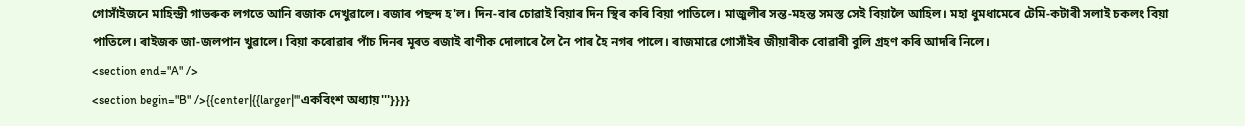গোসাঁইজনে মাহিন্দ্ৰী গাভৰুক লগতে আনি ৰজাক দেখুৱালে। ৰজাৰ পছন্দ হ'ল। দিন-বাৰ চোৱাই বিয়াৰ দিন স্থিৰ কৰি বিয়া পাতিলে। মাজুলীৰ সন্ত-মহন্ত সমস্ত সেই বিয়ালৈ আহিল। মহা ধুমধামেৰে টেমি-কটাৰী সলাই চকলং বিয়া পাতিলে। ৰাইজক জা-জলপান খুৱালে। বিয়া কৰোৱাৰ পাঁচ দিনৰ মূৰত ৰজাই ৰাণীক দোলাৰে লৈ নৈ পাৰ হৈ নগৰ পালে। ৰাজমাৱে গোসাঁইৰ জীয়াৰীক বোৱাৰী বুলি গ্ৰহণ কৰি আদৰি নিলে।
<section end="A" />
<section begin="B" />{{center|{{larger|'''একবিংশ অধ্যায়'''}}}}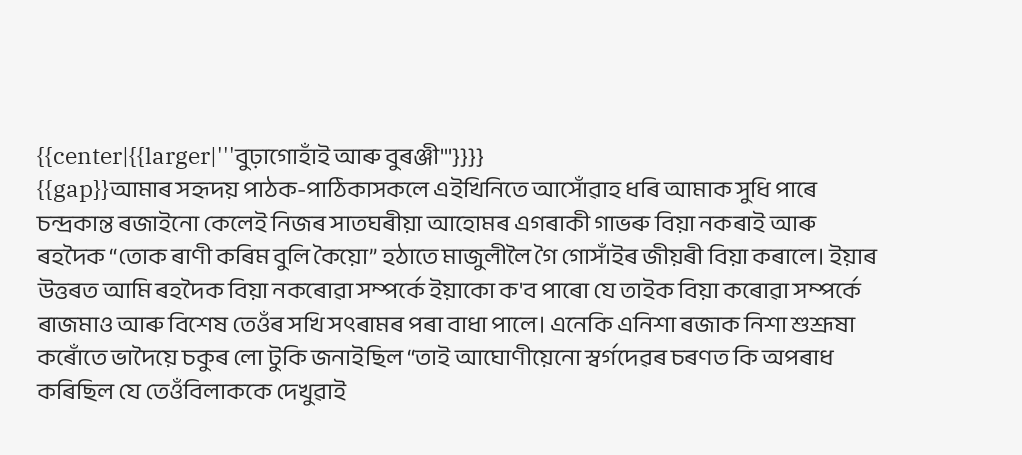{{center|{{larger|'''বুঢ়াগোহাঁই আৰু বুৰঞ্জী'''}}}}
{{gap}}আমাৰ সহৃদয় পাঠক-পাঠিকাসকলে এইখিনিতে আসোঁৱাহ ধৰি আমাক সুধি পাৰে চন্দ্ৰকান্ত ৰজাইনো কেলেই নিজৰ সাতঘৰীয়া আহোমৰ এগৰাকী গাভৰু বিয়া নকৰাই আৰু ৰহদৈক “তোক ৰাণী কৰিম বুলি কৈয়ো” হঠাতে মাজুলীলৈ গৈ গোসাঁইৰ জীয়ৰী বিয়া কৰালে। ইয়াৰ উত্তৰত আমি ৰহদৈক বিয়া নকৰোৱা সম্পৰ্কে ইয়াকো ক'ব পাৰো যে তাইক বিয়া কৰোৱা সম্পৰ্কে ৰাজমাও আৰু বিশেষ তেওঁৰ সখি সৎৰামৰ পৰা বাধা পালে। এনেকি এনিশা ৰজাক নিশা শুশ্ৰূষা কৰোঁতে ভাদৈয়ে চকুৰ লো টুকি জনাইছিল “তাই আঘোণীয়েনো স্বৰ্গদেৱৰ চৰণত কি অপৰাধ কৰিছিল যে তেওঁবিলাককে দেখুৱাই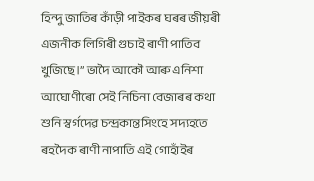হিন্দু জাতিৰ কাঁড়ী পাইকৰ ঘৰৰ জীয়ৰী এজনীক লিগিৰী গুচাই ৰাণী পাতিব খুজিছে।” ভাদৈ আকৌ আৰু এনিশা আঘোণীৰো সেই নিচিনা বেজাৰৰ কথা শুনি স্বৰ্গদেৱ চন্দ্ৰকান্তসিংহে সদ্যহতে ৰহদৈক ৰাণী নাপাতি এই গোহাঁইৰ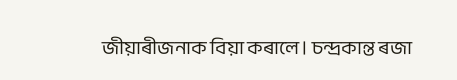জীয়াৰীজনাক বিয়া কৰালে। চন্দ্ৰকান্ত ৰজা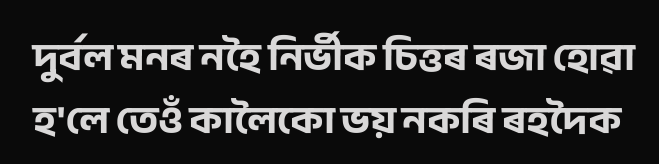দুৰ্বল মনৰ নহৈ নিৰ্ভীক চিত্তৰ ৰজা হোৱা হ'লে তেওঁ কালৈকো ভয় নকৰি ৰহদৈক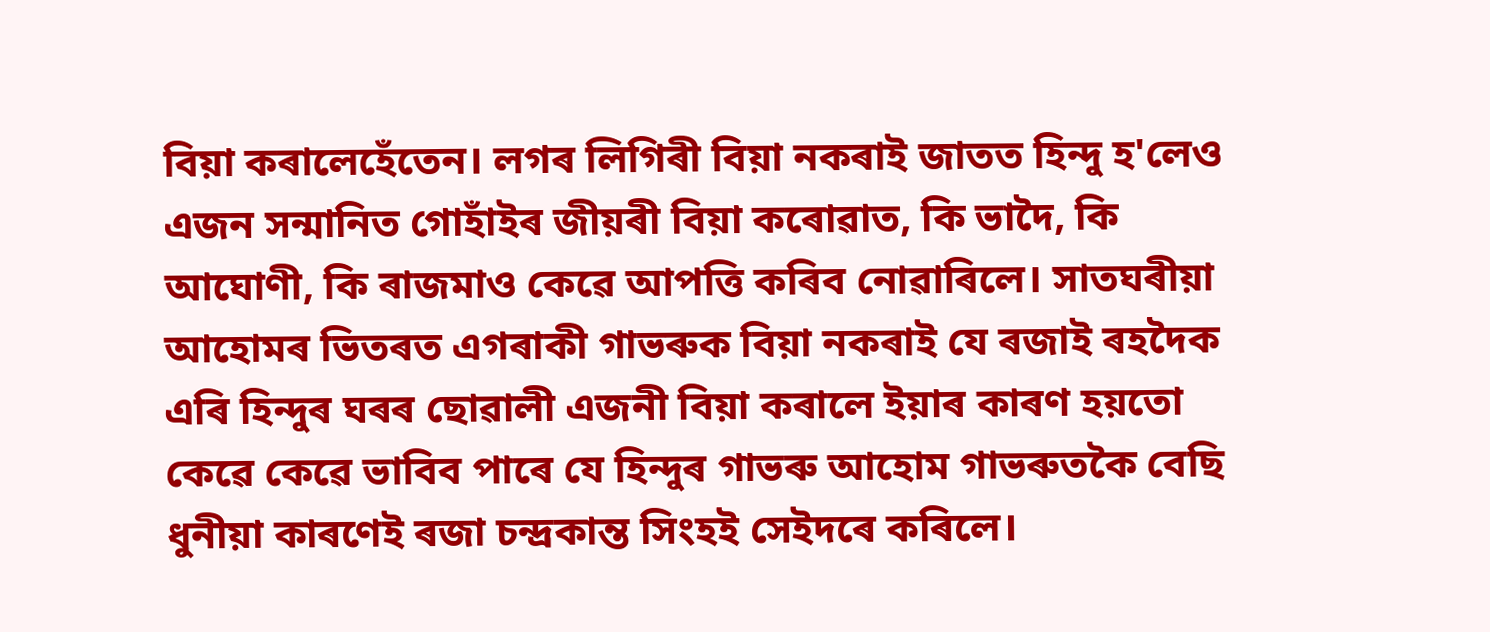বিয়া কৰালেহেঁতেন। লগৰ লিগিৰী বিয়া নকৰাই জাতত হিন্দু হ'লেও এজন সন্মানিত গোহাঁইৰ জীয়ৰী বিয়া কৰোৱাত, কি ভাদৈ, কি আঘোণী, কি ৰাজমাও কেৱে আপত্তি কৰিব নোৱাৰিলে। সাতঘৰীয়া আহোমৰ ভিতৰত এগৰাকী গাভৰুক বিয়া নকৰাই যে ৰজাই ৰহদৈক এৰি হিন্দুৰ ঘৰৰ ছোৱালী এজনী বিয়া কৰালে ইয়াৰ কাৰণ হয়তো কেৱে কেৱে ভাবিব পাৰে যে হিন্দুৰ গাভৰু আহোম গাভৰুতকৈ বেছি ধুনীয়া কাৰণেই ৰজা চন্দ্ৰকান্ত সিংহই সেইদৰে কৰিলে।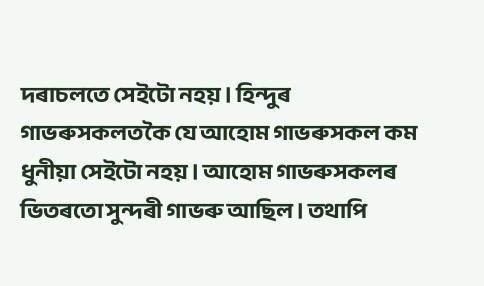দৰাচলতে সেইটো নহয়। হিন্দুৰ গাভৰুসকলতকৈ যে আহোম গাভৰুসকল কম ধুনীয়া সেইটো নহয়। আহোম গাভৰুসকলৰ ভিতৰতো সুন্দৰী গাভৰু আছিল। তথাপি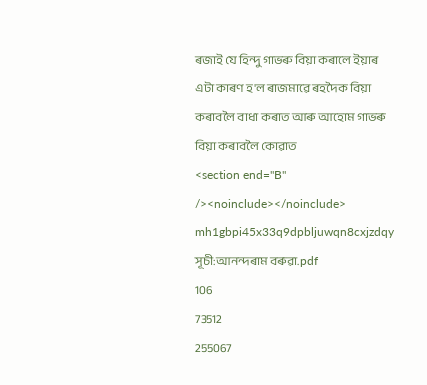ৰজাই যে হিন্দু গাভৰু বিয়া কৰালে ইয়াৰ এটা কাৰণ হ'ল ৰাজমাৱে ৰহদৈক বিয়া কৰাবলৈ বাধা কৰাত আৰু আহোম গাভৰু বিয়া কৰাবলৈ কোৱাত
<section end="B" /><noinclude></noinclude>
mh1gbpi45x33q9dpbljuwqn8cxjzdqy
সূচী:আনন্দৰাম বৰুৱা.pdf
106
73512
255067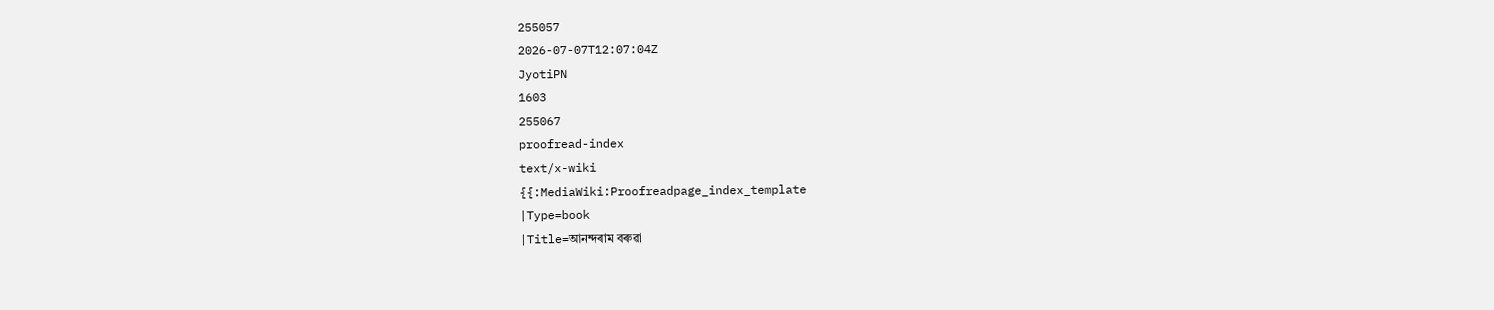255057
2026-07-07T12:07:04Z
JyotiPN
1603
255067
proofread-index
text/x-wiki
{{:MediaWiki:Proofreadpage_index_template
|Type=book
|Title=আনন্দৰাম বৰুৱা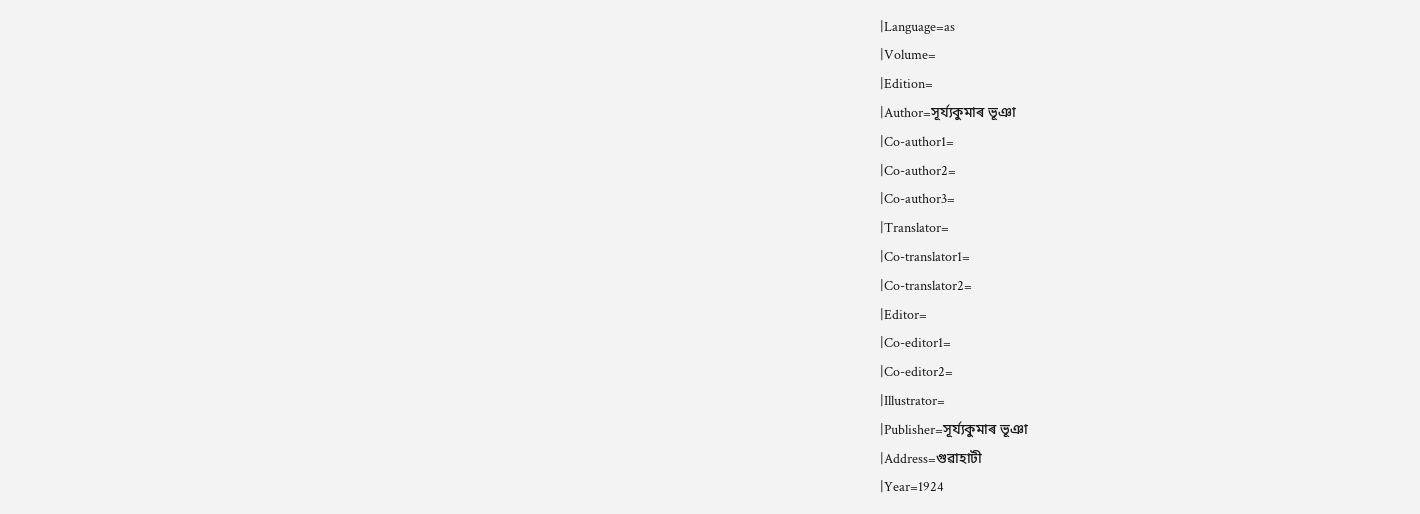|Language=as
|Volume=
|Edition=
|Author=সূৰ্য্যকুমাৰ ভূঞা
|Co-author1=
|Co-author2=
|Co-author3=
|Translator=
|Co-translator1=
|Co-translator2=
|Editor=
|Co-editor1=
|Co-editor2=
|Illustrator=
|Publisher=সূৰ্য্যকুমাৰ ভূঞা
|Address=গুৱাহাটী
|Year=1924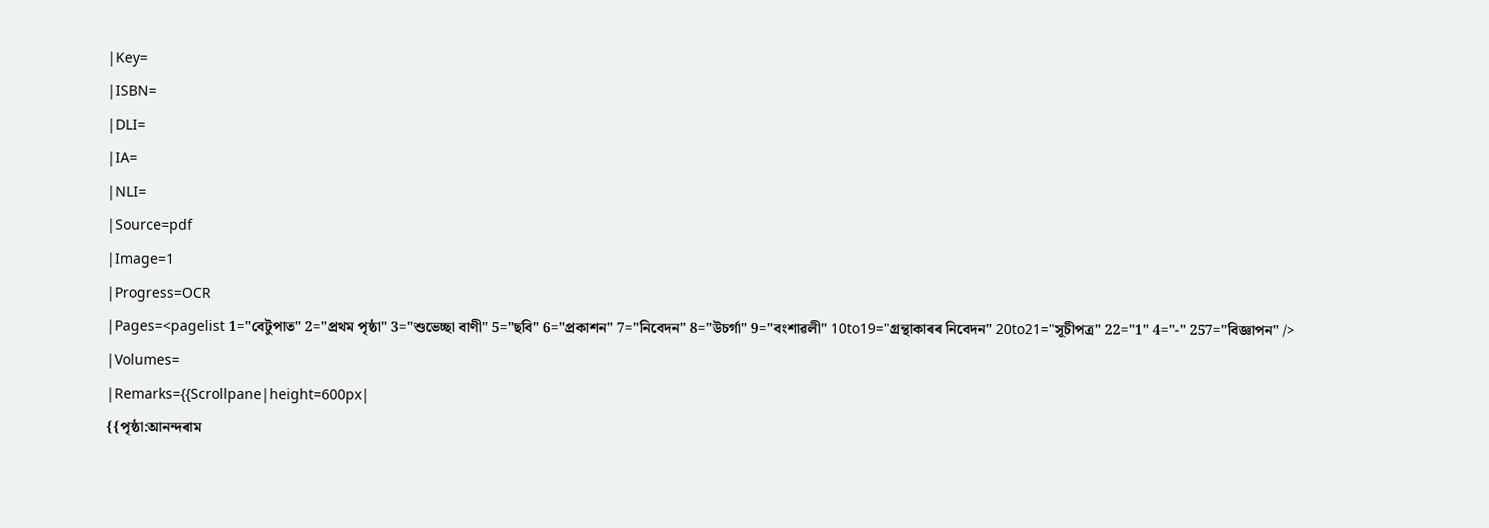|Key=
|ISBN=
|DLI=
|IA=
|NLI=
|Source=pdf
|Image=1
|Progress=OCR
|Pages=<pagelist 1="বেটুপাত" 2="প্ৰথম পৃষ্ঠা" 3="শুভেচ্ছা বাণী" 5="ছবি" 6="প্ৰকাশন" 7="নিবেদন" 8="উচৰ্গা" 9="বংশাৱলী" 10to19="গ্ৰন্থাকাৰৰ নিবেদন" 20to21="সূচীপত্ৰ" 22="1" 4="-" 257="বিজ্ঞাপন" />
|Volumes=
|Remarks={{Scrollpane|height=600px|
{{পৃষ্ঠা:আনন্দৰাম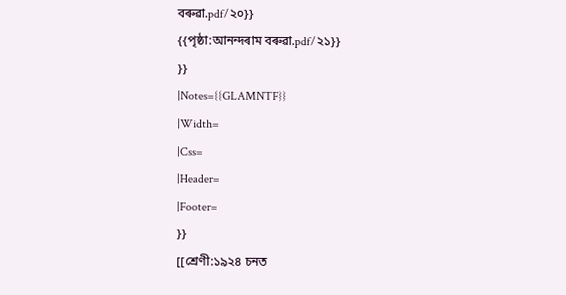বৰুৱা.pdf/২০}}
{{পৃষ্ঠা:আনন্দৰাম বৰুৱা.pdf/২১}}
}}
|Notes={{GLAMNTF}}
|Width=
|Css=
|Header=
|Footer=
}}
[[শ্ৰেণী:১৯২৪ চনত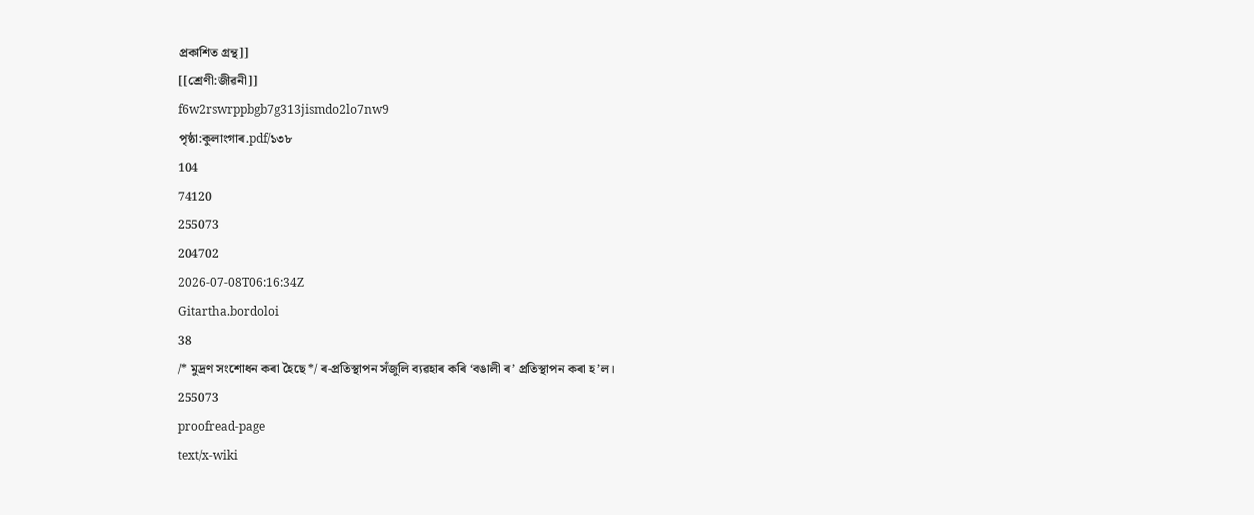প্ৰকাশিত গ্ৰন্থ]]
[[শ্ৰেণী:জীৱনী]]
f6w2rswrppbgb7g313jismdo2lo7nw9
পৃষ্ঠা:কুলাংগাৰ.pdf/১৩৮
104
74120
255073
204702
2026-07-08T06:16:34Z
Gitartha.bordoloi
38
/* মুদ্ৰণ সংশোধন কৰা হৈছে */ ৰ-প্ৰতিস্থাপন সঁজুলি ব্যৱহাৰ কৰি ‘বঙালী ৰ’ প্ৰতিস্থাপন কৰা হ’ল।
255073
proofread-page
text/x-wiki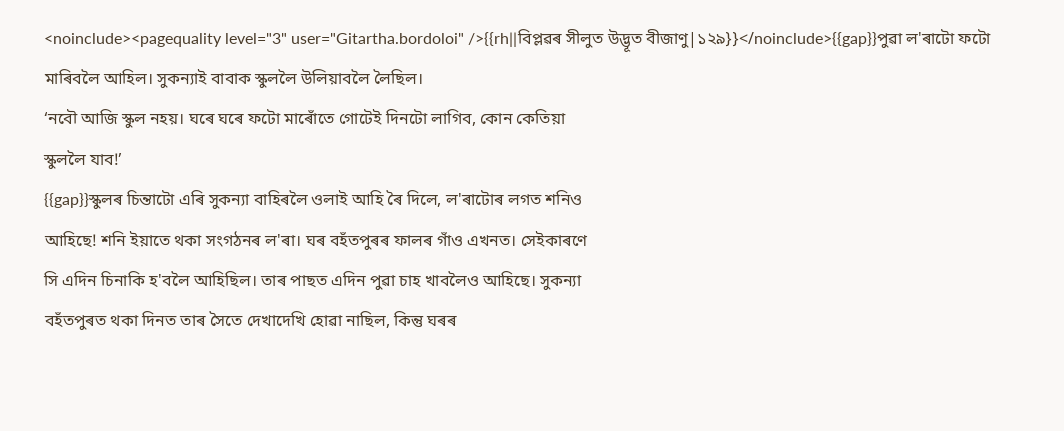<noinclude><pagequality level="3" user="Gitartha.bordoloi" />{{rh||বিপ্লৱৰ সীলুত উদ্ভূত বীজাণু|১২৯}}</noinclude>{{gap}}পুৱা ল'ৰাটো ফটো মাৰিবলৈ আহিল। সুকন্যাই বাবাক স্কুললৈ উলিয়াবলৈ লৈছিল।
‘নবৌ আজি স্কুল নহয়। ঘৰে ঘৰে ফটো মাৰোঁতে গোটেই দিনটো লাগিব, কোন কেতিয়া
স্কুললৈ যাব!’
{{gap}}স্কুলৰ চিন্তাটো এৰি সুকন্যা বাহিৰলৈ ওলাই আহি ৰৈ দিলে, ল'ৰাটোৰ লগত শনিও
আহিছে! শনি ইয়াতে থকা সংগঠনৰ ল'ৰা। ঘৰ বহঁতপুৰৰ ফালৰ গাঁও এখনত। সেইকাৰণে
সি এদিন চিনাকি হ'বলৈ আহিছিল। তাৰ পাছত এদিন পুৱা চাহ খাবলৈও আহিছে। সুকন্যা
বহঁতপুৰত থকা দিনত তাৰ সৈতে দেখাদেখি হোৱা নাছিল, কিন্তু ঘৰৰ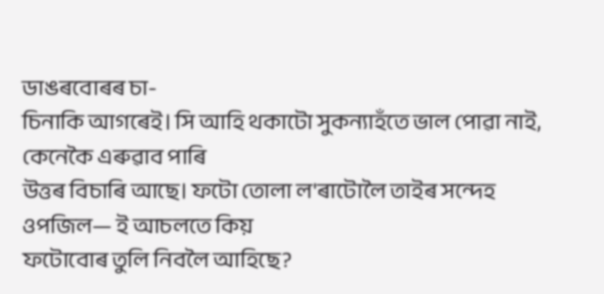ডাঙৰবোৰৰ চা-
চিনাকি আগৰেই। সি আহি থকাটো সুকন্যাহঁতে ভাল পোৱা নাই, কেনেকৈ এৰুৱাব পাৰি
উত্তৰ বিচাৰি আছে। ফটো তোলা ল'ৰাটোলৈ তাইৰ সন্দেহ ওপজিল— ই আচলতে কিয়
ফটোবোৰ তুলি নিবলৈ আহিছে?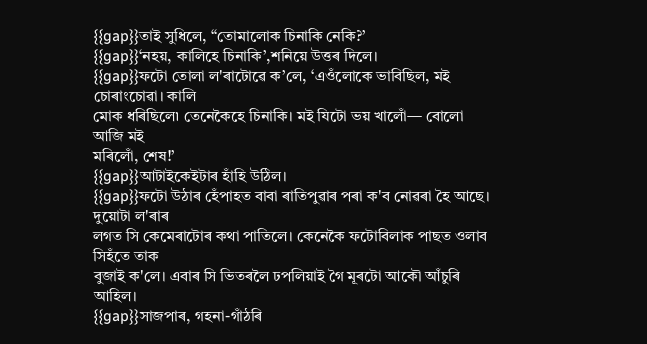{{gap}}তাই সুধিলে, “তোমালোক চিনাকি নেকি?’
{{gap}}‘নহয়, কালিহে চিনাকি’,শনিয়ে উত্তৰ দিলে।
{{gap}}ফটো তোলা ল'ৰাটোৱে ক’লে, ‘এওঁলোকে ভাবিছিল, মই চোৰাংচোৱা। কালি
মোক ধৰিছিলে৷ তেনেকৈহে চিনাকি। মই যিটো ভয় খালোঁ— বোলো আজি মই
মৰিলোঁ, শেষ!’
{{gap}}আটাইকেইটাৰ হাঁহি উঠিল।
{{gap}}ফটো উঠাৰ হেঁপাহত বাবা ৰাতিপুৱাৰ পৰা ক'ব নোৱৰা হৈ আছে। দুয়োটা ল'ৰাৰ
লগত সি কেমেৰাটোৰ কথা পাতিলে। কেনেকৈ ফটোবিলাক পাছত ওলাব সিহঁতে তাক
বুজাই ক'লে। এবাৰ সি ভিতৰলৈ ঢপলিয়াই গৈ মূৰটো আকৌ আঁচুৰি আহিল।
{{gap}}সাজপাৰ, গহনা-গাঁঠৰি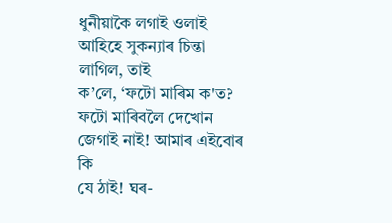ধুনীয়াকৈ লগাই ওলাই আহিহে সুকন্যাৰ চিন্তা লাগিল, তাই
ক’লে, ‘ফটো মাৰিম ক'ত? ফটো মাৰিবলৈ দেখোন জেগাই নাই! আমাৰ এইবোৰ কি
যে ঠাই! ঘৰ-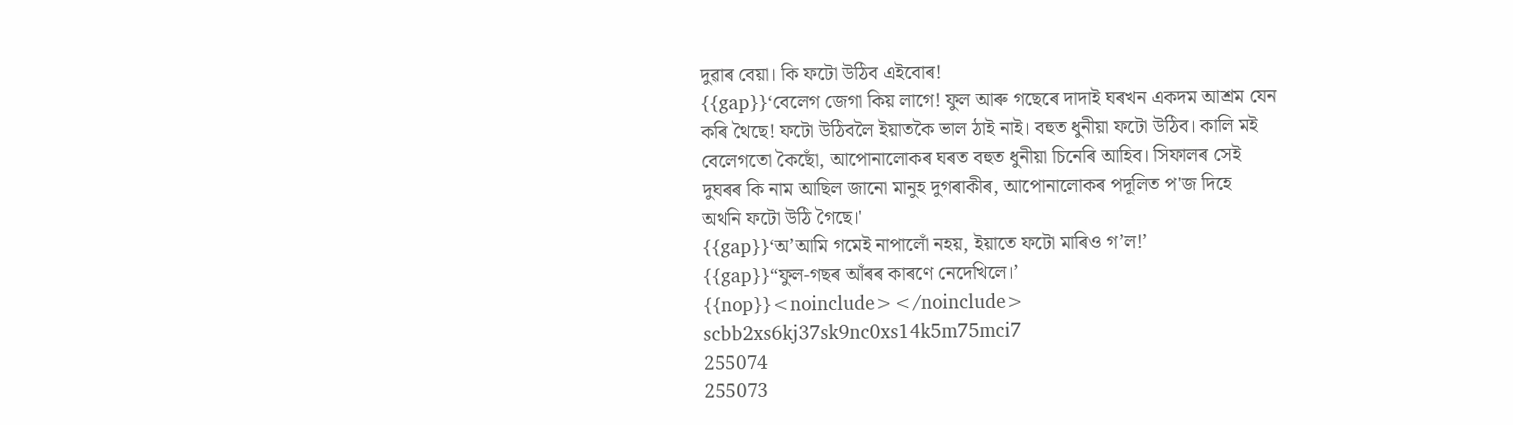দুৱাৰ বেয়া। কি ফটো উঠিব এইবোৰ!
{{gap}}‘বেলেগ জেগা কিয় লাগে! ফুল আৰু গছেৰে দাদাই ঘৰখন একদম আশ্ৰম যেন
কৰি থৈছে! ফটো উঠিবলৈ ইয়াতকৈ ভাল ঠাই নাই। বহুত ধুনীয়া ফটো উঠিব। কালি মই
বেলেগতো কৈছোঁ, আপোনালোকৰ ঘৰত বহুত ধুনীয়া চিনেৰি আহিব। সিফালৰ সেই
দুঘৰৰ কি নাম আছিল জানো মানুহ দুগৰাকীৰ, আপোনালোকৰ পদূলিত প'জ দিহে
অথনি ফটো উঠি গৈছে।'
{{gap}}‘অ’আমি গমেই নাপালোঁ নহয়, ইয়াতে ফটো মাৰিও গ’ল!’
{{gap}}“ফুল-গছৰ আঁৰৰ কাৰণে নেদেখিলে।’
{{nop}}<noinclude></noinclude>
scbb2xs6kj37sk9nc0xs14k5m75mci7
255074
255073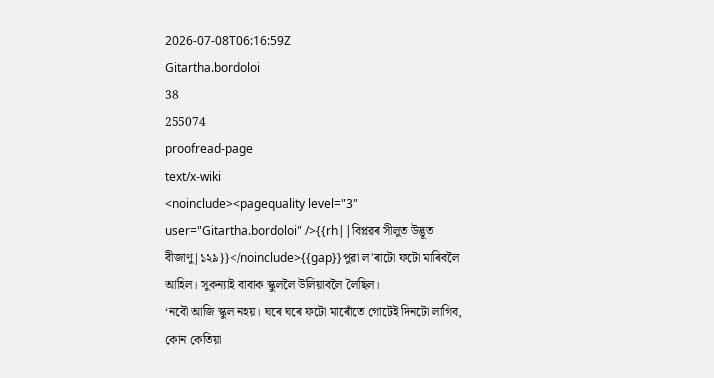2026-07-08T06:16:59Z
Gitartha.bordoloi
38
255074
proofread-page
text/x-wiki
<noinclude><pagequality level="3" user="Gitartha.bordoloi" />{{rh||বিপ্লৱৰ সীলুত উদ্ভূত বীজাণু|১২৯}}</noinclude>{{gap}}পুৱা ল'ৰাটো ফটো মাৰিবলৈ আহিল। সুকন্যাই বাবাক স্কুললৈ উলিয়াবলৈ লৈছিল।
‘নবৌ আজি স্কুল নহয়। ঘৰে ঘৰে ফটো মাৰোঁতে গোটেই দিনটো লাগিব, কোন কেতিয়া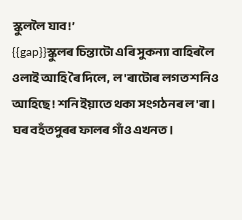স্কুললৈ যাব!’
{{gap}}স্কুলৰ চিন্তাটো এৰি সুকন্যা বাহিৰলৈ ওলাই আহি ৰৈ দিলে, ল'ৰাটোৰ লগত শনিও
আহিছে! শনি ইয়াতে থকা সংগঠনৰ ল'ৰা। ঘৰ বহঁতপুৰৰ ফালৰ গাঁও এখনত।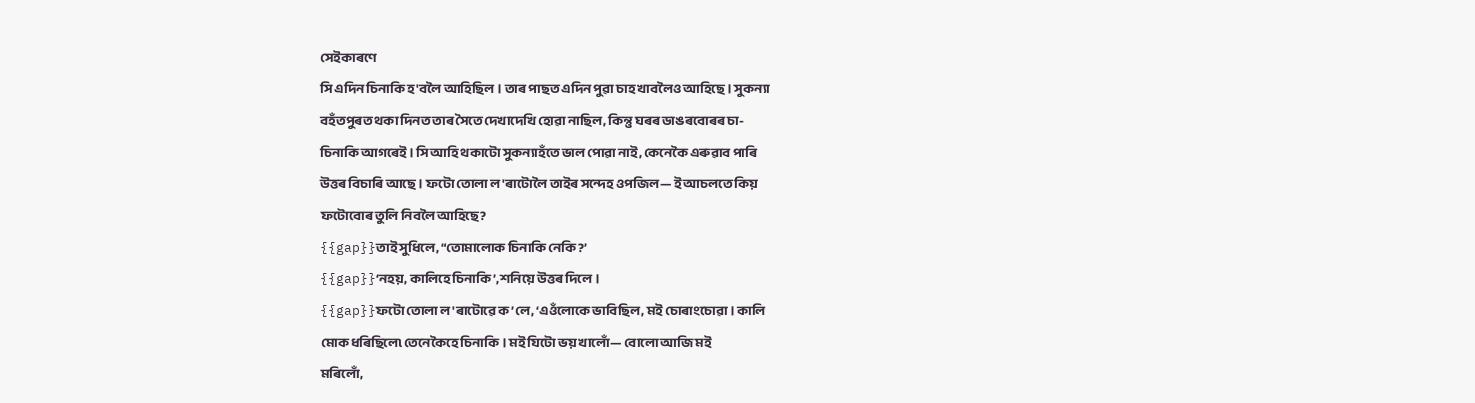সেইকাৰণে
সি এদিন চিনাকি হ'বলৈ আহিছিল। তাৰ পাছত এদিন পুৱা চাহ খাবলৈও আহিছে। সুকন্যা
বহঁতপুৰত থকা দিনত তাৰ সৈতে দেখাদেখি হোৱা নাছিল, কিন্তু ঘৰৰ ডাঙৰবোৰৰ চা-
চিনাকি আগৰেই। সি আহি থকাটো সুকন্যাহঁতে ভাল পোৱা নাই, কেনেকৈ এৰুৱাব পাৰি
উত্তৰ বিচাৰি আছে। ফটো তোলা ল'ৰাটোলৈ তাইৰ সন্দেহ ওপজিল— ই আচলতে কিয়
ফটোবোৰ তুলি নিবলৈ আহিছে?
{{gap}}তাই সুধিলে, “তোমালোক চিনাকি নেকি?’
{{gap}}‘নহয়, কালিহে চিনাকি’,শনিয়ে উত্তৰ দিলে।
{{gap}}ফটো তোলা ল'ৰাটোৱে ক’লে, ‘এওঁলোকে ভাবিছিল, মই চোৰাংচোৱা। কালি
মোক ধৰিছিলে৷ তেনেকৈহে চিনাকি। মই যিটো ভয় খালোঁ— বোলো আজি মই
মৰিলোঁ,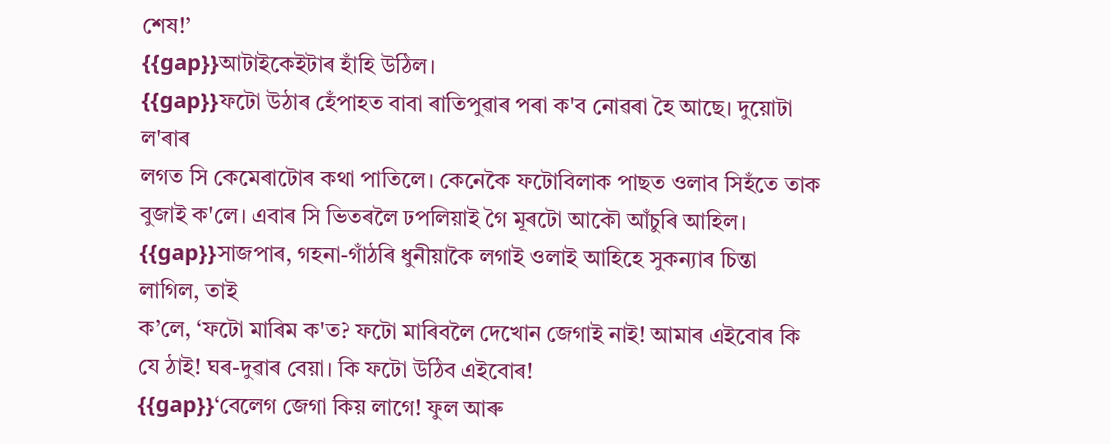শেষ!’
{{gap}}আটাইকেইটাৰ হাঁহি উঠিল।
{{gap}}ফটো উঠাৰ হেঁপাহত বাবা ৰাতিপুৱাৰ পৰা ক'ব নোৱৰা হৈ আছে। দুয়োটা ল'ৰাৰ
লগত সি কেমেৰাটোৰ কথা পাতিলে। কেনেকৈ ফটোবিলাক পাছত ওলাব সিহঁতে তাক
বুজাই ক'লে। এবাৰ সি ভিতৰলৈ ঢপলিয়াই গৈ মূৰটো আকৌ আঁচুৰি আহিল।
{{gap}}সাজপাৰ, গহনা-গাঁঠৰি ধুনীয়াকৈ লগাই ওলাই আহিহে সুকন্যাৰ চিন্তা লাগিল, তাই
ক’লে, ‘ফটো মাৰিম ক'ত? ফটো মাৰিবলৈ দেখোন জেগাই নাই! আমাৰ এইবোৰ কি
যে ঠাই! ঘৰ-দুৱাৰ বেয়া। কি ফটো উঠিব এইবোৰ!
{{gap}}‘বেলেগ জেগা কিয় লাগে! ফুল আৰু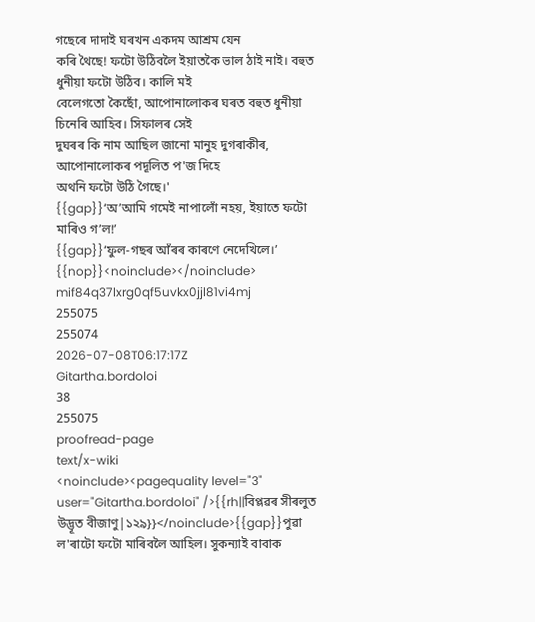গছেৰে দাদাই ঘৰখন একদম আশ্ৰম যেন
কৰি থৈছে! ফটো উঠিবলৈ ইয়াতকৈ ভাল ঠাই নাই। বহুত ধুনীয়া ফটো উঠিব। কালি মই
বেলেগতো কৈছোঁ, আপোনালোকৰ ঘৰত বহুত ধুনীয়া চিনেৰি আহিব। সিফালৰ সেই
দুঘৰৰ কি নাম আছিল জানো মানুহ দুগৰাকীৰ, আপোনালোকৰ পদূলিত প'জ দিহে
অথনি ফটো উঠি গৈছে।'
{{gap}}‘অ’আমি গমেই নাপালোঁ নহয়, ইয়াতে ফটো মাৰিও গ’ল!’
{{gap}}‘ফুল-গছৰ আঁৰৰ কাৰণে নেদেখিলে।’
{{nop}}<noinclude></noinclude>
mif84q37lxrg0qf5uvkx0jjl81vi4mj
255075
255074
2026-07-08T06:17:17Z
Gitartha.bordoloi
38
255075
proofread-page
text/x-wiki
<noinclude><pagequality level="3" user="Gitartha.bordoloi" />{{rh||বিপ্লৱৰ সীৰলুত উদ্ভূত বীজাণু|১২৯}}</noinclude>{{gap}}পুৱা ল'ৰাটো ফটো মাৰিবলৈ আহিল। সুকন্যাই বাবাক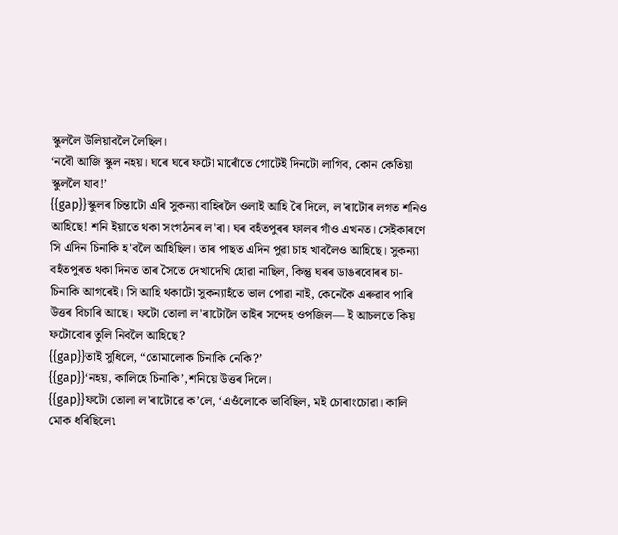স্কুললৈ উলিয়াবলৈ লৈছিল।
‘নবৌ আজি স্কুল নহয়। ঘৰে ঘৰে ফটো মাৰোঁতে গোটেই দিনটো লাগিব, কোন কেতিয়া
স্কুললৈ যাব!’
{{gap}}স্কুলৰ চিন্তাটো এৰি সুকন্যা বাহিৰলৈ ওলাই আহি ৰৈ দিলে, ল'ৰাটোৰ লগত শনিও
আহিছে! শনি ইয়াতে থকা সংগঠনৰ ল'ৰা। ঘৰ বহঁতপুৰৰ ফালৰ গাঁও এখনত। সেইকাৰণে
সি এদিন চিনাকি হ'বলৈ আহিছিল। তাৰ পাছত এদিন পুৱা চাহ খাবলৈও আহিছে। সুকন্যা
বহঁতপুৰত থকা দিনত তাৰ সৈতে দেখাদেখি হোৱা নাছিল, কিন্তু ঘৰৰ ডাঙৰবোৰৰ চা-
চিনাকি আগৰেই। সি আহি থকাটো সুকন্যাহঁতে ভাল পোৱা নাই, কেনেকৈ এৰুৱাব পাৰি
উত্তৰ বিচাৰি আছে। ফটো তোলা ল'ৰাটোলৈ তাইৰ সন্দেহ ওপজিল— ই আচলতে কিয়
ফটোবোৰ তুলি নিবলৈ আহিছে?
{{gap}}তাই সুধিলে, “তোমালোক চিনাকি নেকি?’
{{gap}}‘নহয়, কালিহে চিনাকি’,শনিয়ে উত্তৰ দিলে।
{{gap}}ফটো তোলা ল'ৰাটোৱে ক’লে, ‘এওঁলোকে ভাবিছিল, মই চোৰাংচোৱা। কালি
মোক ধৰিছিলে৷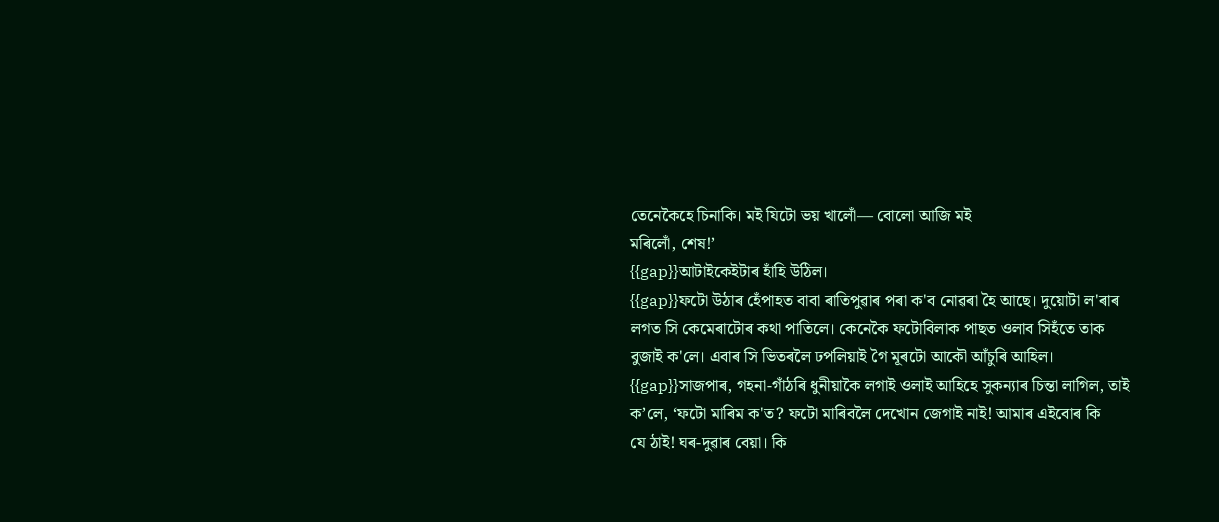তেনেকৈহে চিনাকি। মই যিটো ভয় খালোঁ— বোলো আজি মই
মৰিলোঁ, শেষ!’
{{gap}}আটাইকেইটাৰ হাঁহি উঠিল।
{{gap}}ফটো উঠাৰ হেঁপাহত বাবা ৰাতিপুৱাৰ পৰা ক'ব নোৱৰা হৈ আছে। দুয়োটা ল'ৰাৰ
লগত সি কেমেৰাটোৰ কথা পাতিলে। কেনেকৈ ফটোবিলাক পাছত ওলাব সিহঁতে তাক
বুজাই ক'লে। এবাৰ সি ভিতৰলৈ ঢপলিয়াই গৈ মূৰটো আকৌ আঁচুৰি আহিল।
{{gap}}সাজপাৰ, গহনা-গাঁঠৰি ধুনীয়াকৈ লগাই ওলাই আহিহে সুকন্যাৰ চিন্তা লাগিল, তাই
ক’লে, ‘ফটো মাৰিম ক'ত? ফটো মাৰিবলৈ দেখোন জেগাই নাই! আমাৰ এইবোৰ কি
যে ঠাই! ঘৰ-দুৱাৰ বেয়া। কি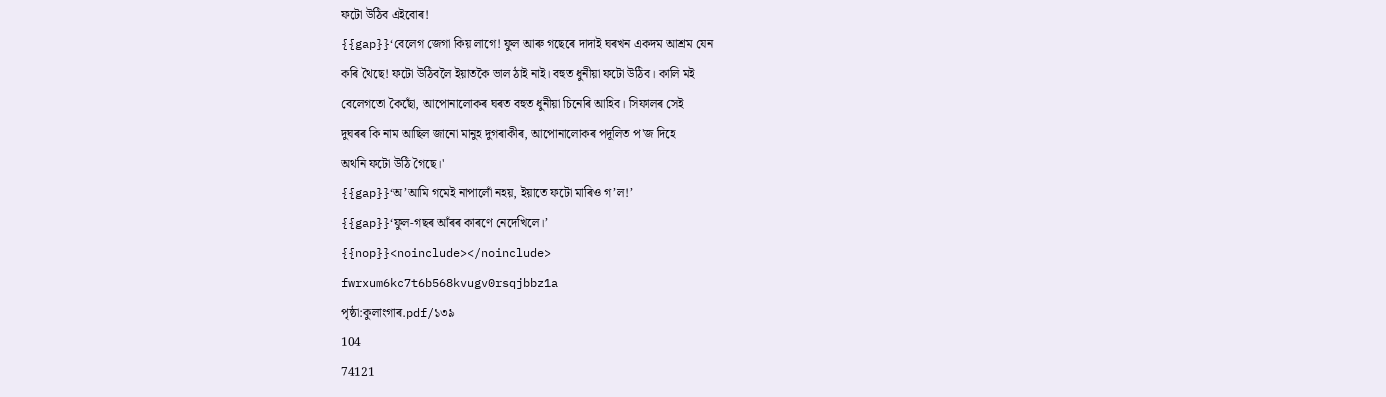ফটো উঠিব এইবোৰ!
{{gap}}‘বেলেগ জেগা কিয় লাগে! ফুল আৰু গছেৰে দাদাই ঘৰখন একদম আশ্ৰম যেন
কৰি থৈছে! ফটো উঠিবলৈ ইয়াতকৈ ভাল ঠাই নাই। বহুত ধুনীয়া ফটো উঠিব। কালি মই
বেলেগতো কৈছোঁ, আপোনালোকৰ ঘৰত বহুত ধুনীয়া চিনেৰি আহিব। সিফালৰ সেই
দুঘৰৰ কি নাম আছিল জানো মানুহ দুগৰাকীৰ, আপোনালোকৰ পদূলিত প'জ দিহে
অথনি ফটো উঠি গৈছে।'
{{gap}}‘অ’আমি গমেই নাপালোঁ নহয়, ইয়াতে ফটো মাৰিও গ’ল!’
{{gap}}‘ফুল-গছৰ আঁৰৰ কাৰণে নেদেখিলে।’
{{nop}}<noinclude></noinclude>
fwrxum6kc7t6b568kvugv0rsqjbbz1a
পৃষ্ঠা:কুলাংগাৰ.pdf/১৩৯
104
74121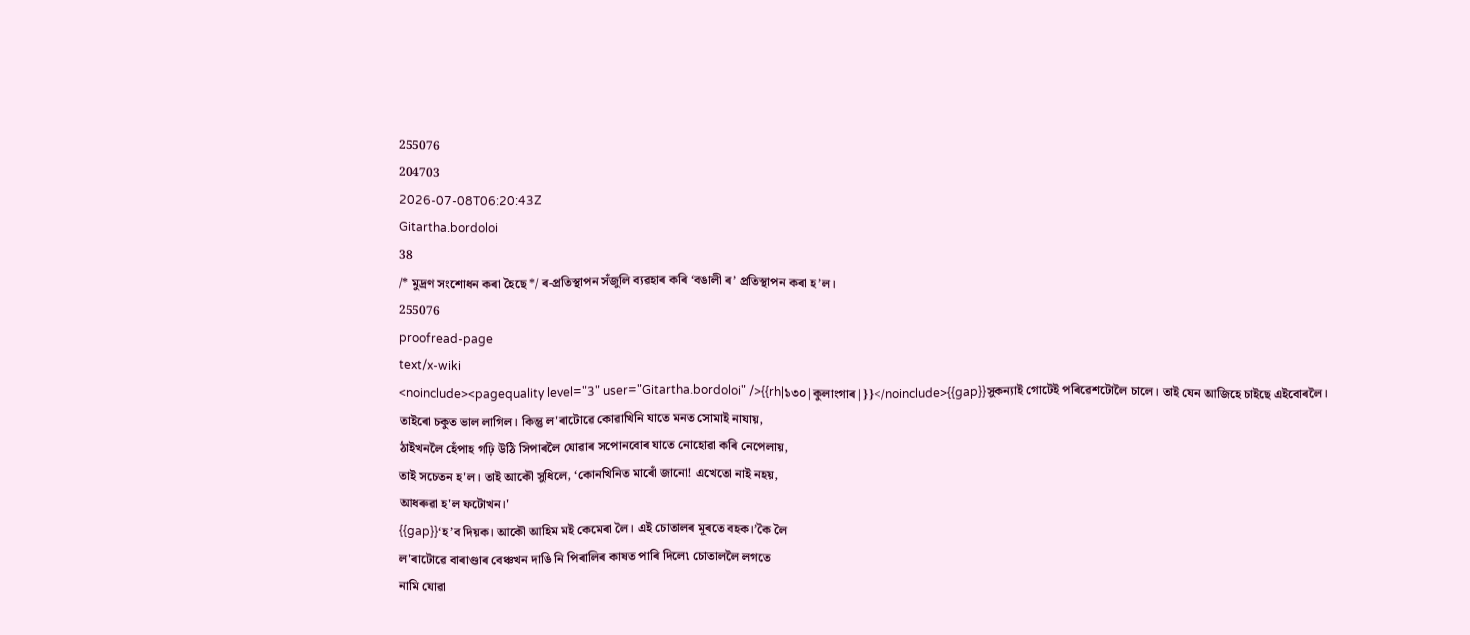255076
204703
2026-07-08T06:20:43Z
Gitartha.bordoloi
38
/* মুদ্ৰণ সংশোধন কৰা হৈছে */ ৰ-প্ৰতিস্থাপন সঁজুলি ব্যৱহাৰ কৰি ‘বঙালী ৰ’ প্ৰতিস্থাপন কৰা হ’ল।
255076
proofread-page
text/x-wiki
<noinclude><pagequality level="3" user="Gitartha.bordoloi" />{{rh|১৩০|কুলাংগাৰ|}}</noinclude>{{gap}}সুকন্যাই গোটেই পৰিৱেশটোলৈ চালে। তাই যেন আজিহে চাইছে এইবোৰলৈ।
তাইৰো চকুত ভাল লাগিল। কিন্তু ল'ৰাটোৱে কোৱাখিনি যাতে মনত সোমাই নাযায়,
ঠাইখনলৈ হেঁপাহ গঢ়ি উঠি সিপাৰলৈ যোৱাৰ সপোনবোৰ যাতে নোহোৱা কৰি নেপেলায়,
তাই সচেতন হ'ল। তাই আকৌ সুধিলে, ‘কোনখিনিত মাৰোঁ জানো! এখেতো নাই নহয়,
আধৰুৱা হ'ল ফটোখন।'
{{gap}}‘হ’ব দিয়ক। আকৌ আহিম মই কেমেৰা লৈ। এই চোতালৰ মূৰতে বহক।’কৈ লৈ
ল'ৰাটোৱে বাৰাণ্ডাৰ বেঞ্চখন দাঙি নি পিৰালিৰ কাষত পাৰি দিলে৷ চোতাললৈ লগতে
নামি যোৱা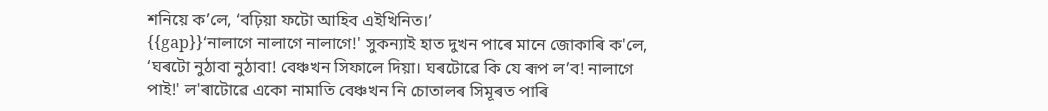শনিয়ে ক’লে, ‘বঢ়িয়া ফটো আহিব এইখিনিত।’
{{gap}}‘নালাগে নালাগে নালাগে!' সুকন্যাই হাত দুখন পাৰে মানে জোকাৰি ক'লে,
‘ঘৰটো নুঠাবা নুঠাবা! বেঞ্চখন সিফালে দিয়া। ঘৰটোৱে কি যে ৰূপ ল’ব! নালাগে
পাই!' ল'ৰাটোৱে একো নামাতি বেঞ্চখন নি চোতালৰ সিমূৰত পাৰি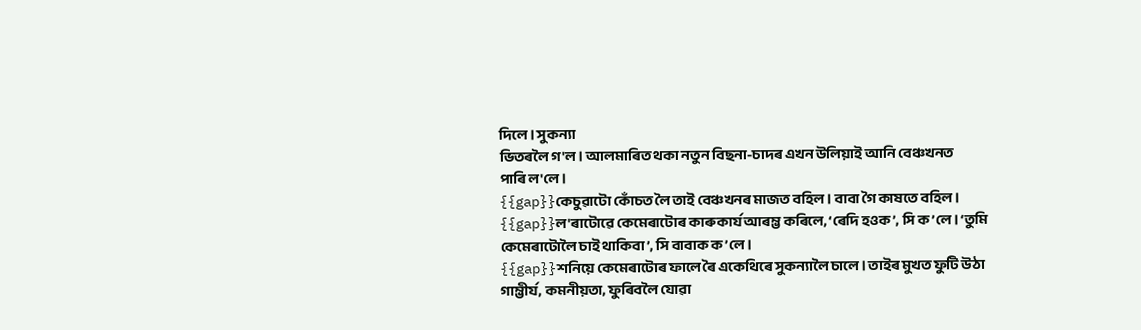দিলে। সুকন্যা
ভিতৰলৈ গ'ল। আলমাৰিত থকা নতুন বিছনা-চাদৰ এখন উলিয়াই আনি বেঞ্চখনত
পাৰি ল'লে।
{{gap}}কেচুৱাটো কোঁচত লৈ তাই বেঞ্চখনৰ মাজত বহিল। বাবা গৈ কাষতে বহিল।
{{gap}}ল'ৰাটোৱে কেমেৰাটোৰ কাৰুকাৰ্য আৰম্ভ কৰিলে, ‘ৰেদি হওক’, সি ক’লে। ‘তুমি
কেমেৰাটোলৈ চাই থাকিবা’, সি বাবাক ক’লে।
{{gap}}শনিয়ে কেমেৰাটোৰ ফালে ৰৈ একেথিৰে সুকন্যালৈ চালে। তাইৰ মুখত ফুটি উঠা
গাম্ভীৰ্য, কমনীয়তা, ফুৰিবলৈ যোৱা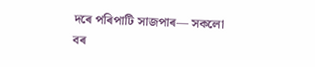দৰে পৰিপাটি সাজপাৰ— সকলো বৰ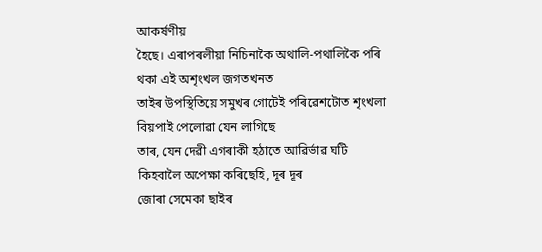আকৰ্ষণীয়
হৈছে। এৰাপৰলীয়া নিচিনাকৈ অথালি-পথালিকৈ পৰি থকা এই অশৃংখল জগতখনত
তাইৰ উপস্থিতিয়ে সমুখৰ গোটেই পৰিৱেশটোত শৃংখলা বিয়পাই পেলোৱা যেন লাগিছে
তাৰ, যেন দেৱী এগৰাকী হঠাতে আৱিৰ্ভাৱ ঘটি কিহবালৈ অপেক্ষা কৰিছেহি, দূৰ দূৰ
জোৰা সেমেকা ছাইৰ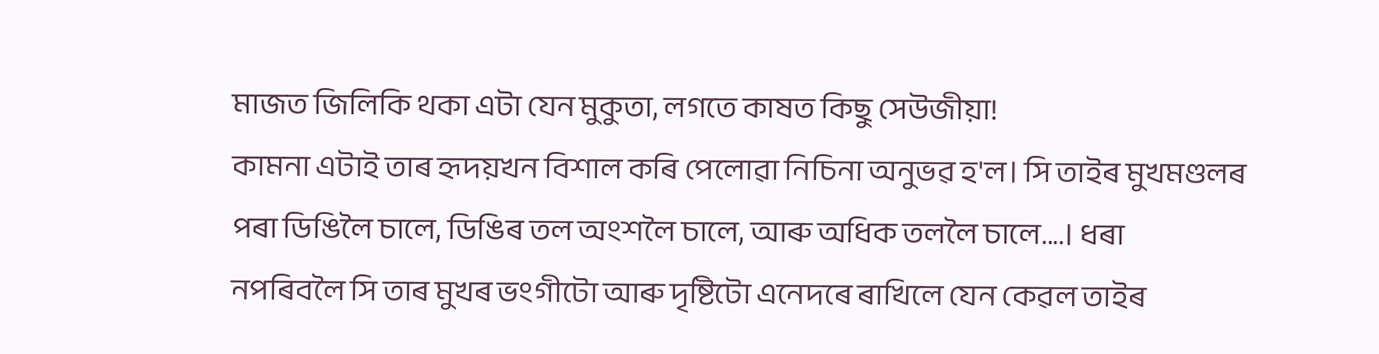মাজত জিলিকি থকা এটা যেন মুকুতা, লগতে কাষত কিছু সেউজীয়া!
কামনা এটাই তাৰ হৃদয়খন বিশাল কৰি পেলোৱা নিচিনা অনুভৱ হ'ল। সি তাইৰ মুখমণ্ডলৰ
পৰা ডিঙিলৈ চালে, ডিঙিৰ তল অংশলৈ চালে, আৰু অধিক তললৈ চালে....। ধৰা
নপৰিবলৈ সি তাৰ মুখৰ ভংগীটো আৰু দৃষ্টিটো এনেদৰে ৰাখিলে যেন কেৱল তাইৰ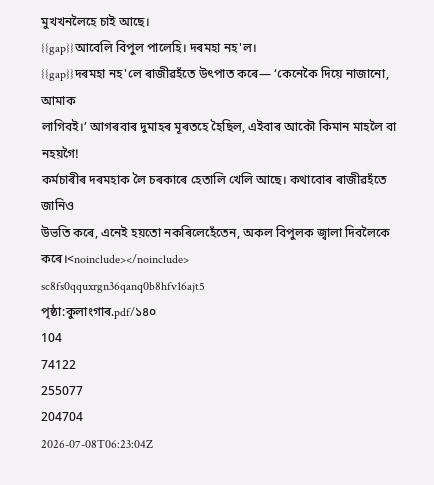মুখখনলৈহে চাই আছে।
{{gap}}আবেলি বিপুল পালেহি। দৰমহা নহ'ল।
{{gap}}দৰমহা নহ'লে ৰাজীৱহঁতে উৎপাত কৰে— ‘কেনেকৈ দিয়ে নাজানো, আমাক
লাগিবই।’ আগৰবাৰ দুমাহৰ মূৰতহে হৈছিল, এইবাৰ আকৌ কিমান মাহলৈ বা নহয়গৈ!
কৰ্মচাৰীৰ দৰমহাক লৈ চৰকাৰে হেতালি খেলি আছে। কথাবোৰ ৰাজীৱহঁতে জানিও
উভতি কৰে, এনেই হয়তো নকৰিলেহেঁতেন, অকল বিপুলক জ্বালা দিবলৈকে কৰে।<noinclude></noinclude>
sc8fs0qquxrgn36qanq0b8hfv16ajt5
পৃষ্ঠা:কুলাংগাৰ.pdf/১৪০
104
74122
255077
204704
2026-07-08T06:23:04Z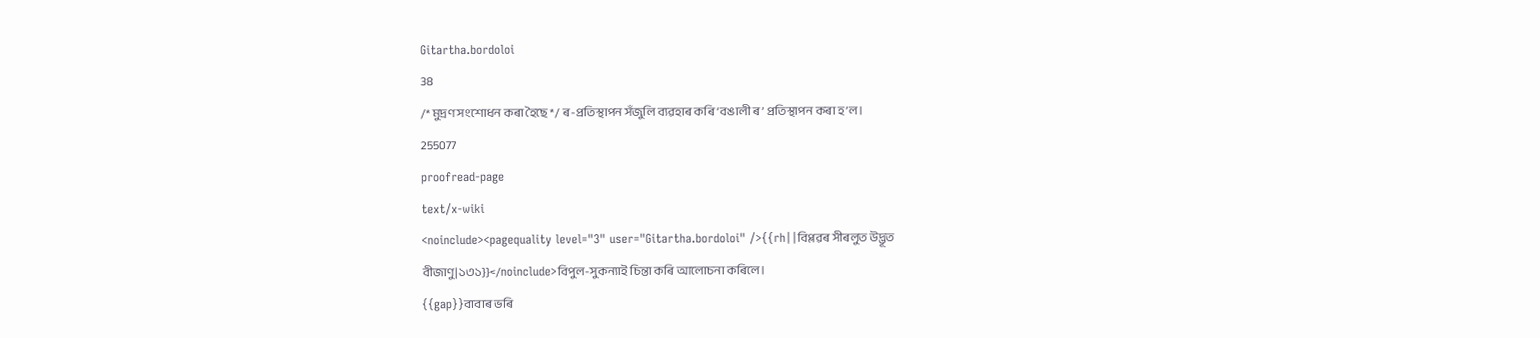Gitartha.bordoloi
38
/* মুদ্ৰণ সংশোধন কৰা হৈছে */ ৰ-প্ৰতিস্থাপন সঁজুলি ব্যৱহাৰ কৰি ‘বঙালী ৰ’ প্ৰতিস্থাপন কৰা হ’ল।
255077
proofread-page
text/x-wiki
<noinclude><pagequality level="3" user="Gitartha.bordoloi" />{{rh||বিপ্লৱৰ সীৰলুত উদ্ভূত বীজাণু|১৩১}}</noinclude>বিপুল-সুকন্যাই চিন্তা কৰি আলোচনা কৰিলে।
{{gap}}বাবাৰ ভৰি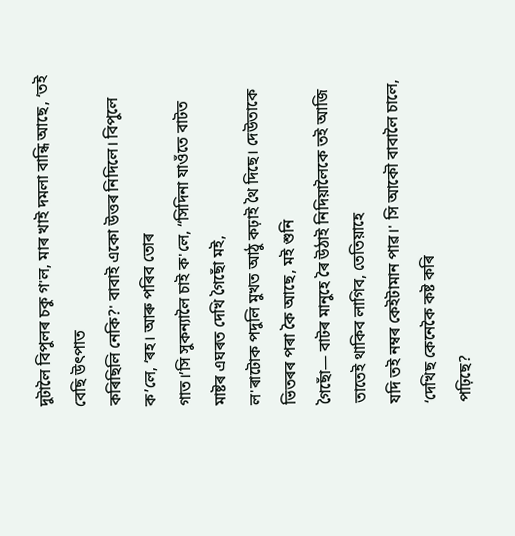দুটালৈ বিপুলৰ চকু গ'ল, মাৰ খাই দমলা বান্ধি আছে, ‘তই বেছি উৎপাত
কৰিছিলি নেকি?' বাবাই একো উত্তৰ নিদিলে। বিপুলে ক’লে, ‘ৰহ। আৰু পৰিব তোৰ
গাত।’সি সুকন্যালৈ চাই ক'লে, “সিদিনা যাওঁতে বাটত মাষ্টৰ এঘৰত দেখি গৈছোঁ মই,
ল'ৰাটোক পদুলি মুখত আঠু কঢ়াই থৈ দিছে। দেউতাকে ভিতৰৰ পৰা কৈ আছে, মই শুনি
গৈছোঁ— বাটৰ মানুহে ৰৈ উঠাই নিদিয়ালৈকে তই আজি তাতেই থাকিব লাগিব, তেতিয়াহে
যদি তই নম্বৰ কেইটামান পাৱ।' সি আকৌ বাবালৈ চালে, ‘দেখিছ কেনেকৈ কষ্ট কৰি
পঢ়িছে?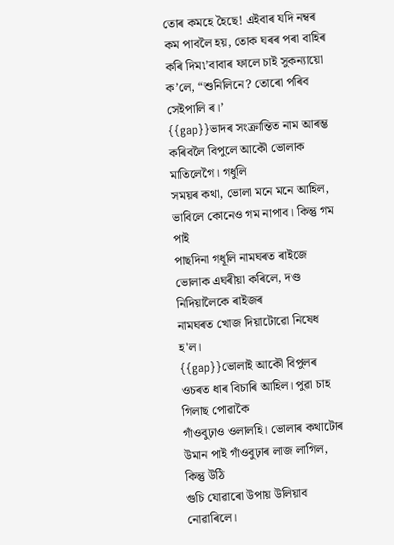তোৰ কমহে হৈছে! এইবাৰ যদি নম্বৰ কম পাবলৈ হয়, তোক ঘৰৰ পৰা বাহিৰ
কৰি দিম৷’বাবাৰ ফালে চাই সুকন্যায়ো ক’লে, “শুনিলিনে? তোৰো পৰিব সেইপালি ৰ।’
{{gap}}ভাদৰ সংক্ৰান্তিত নাম আৰম্ভ কৰিবলৈ বিপুলে আকৌ ভোলাক মাতিলেগৈ। গধুলি
সময়ৰ কথা, ভোলা মনে মনে আহিল, ভাবিলে কোনেও গম নাপাব। কিন্তু গম পাই
পাছদিনা গধূলি নামঘৰত ৰাইজে ভোলাক এঘৰীয়া কৰিলে, দণ্ড নিদিয়ালৈকে ৰাইজৰ
নামঘৰত খোজ দিয়াটোৱো নিষেধ হ'ল।
{{gap}}ভোলাই আকৌ বিপুলৰ ওচৰত ধাৰ বিচাৰি আহিল। পুৱা চাহ গিলাছ পোৱাকৈ
গাঁওবুঢ়াও ওলালহি। ভোলাৰ কথাটোৰ উমান পাই গাঁওবুঢ়াৰ লাজ লাগিল, কিন্তু উঠি
গুচি যোৱাৰো উপায় উলিয়াব নোৱাৰিলে।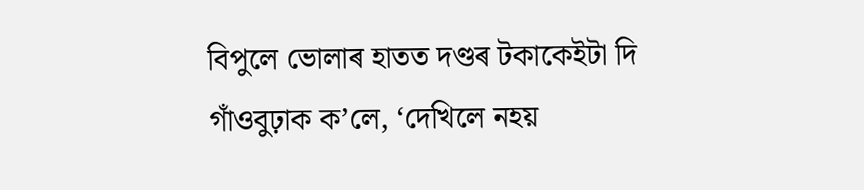বিপুলে ভোলাৰ হাতত দণ্ডৰ টকাকেইটা দি
গাঁওবুঢ়াক ক’লে, ‘দেখিলে নহয়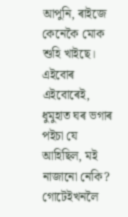আপুনি, ৰাইজে কেনেকৈ মোক শুহি খাইছে। এইবোৰ
এইবোৰেই, ধুমুহাত ঘৰ ভগাৰ পইচা যে আহিছিল, মই নাজানো নেকি? গোটেইখনলৈ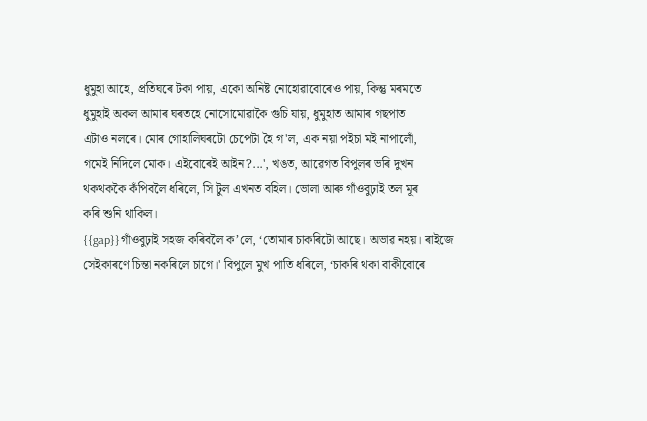ধুমুহা আহে, প্ৰতিঘৰে টকা পায়, একো অনিষ্ট নোহোৱাবোৰেও পায়, কিন্তু মৰমতে
ধুমুহাই অকল আমাৰ ঘৰতহে নোসোমোৱাকৈ গুচি যায়, ধুমুহাত আমাৰ গছপাত
এটাও নলৰে। মোৰ গোহালিঘৰটো চেপেটা হৈ গ'ল, এক নয়া পইচা মই নাপালোঁ,
গমেই নিদিলে মোক। এইবোৰেই আইন?...', খঙত, আৱেগত বিপুলৰ ভৰি দুখন
থকথককৈ কঁপিবলৈ ধৰিলে, সি টুল এখনত বহিল। ভোলা আৰু গাঁওবুঢ়াই তল মূৰ
কৰি শুনি থাকিল।
{{gap}}গাঁওবুঢ়াই সহজ কৰিবলৈ ক’লে, ‘তোমাৰ চাকৰিটো আছে। অভাৱ নহয়। ৰাইজে
সেইকাৰণে চিন্তা নকৰিলে চাগে।' বিপুলে মুখ পাতি ধৰিলে, ‘চাকৰি থকা বাকীবোৰে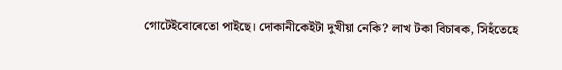গোটেইবোৰেতো পাইছে। দোকানীকেইটা দুখীয়া নেকি? লাখ টকা বিচাৰক, সিহঁতেহে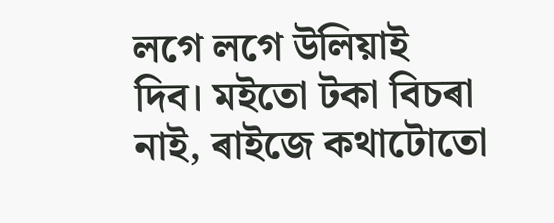লগে লগে উলিয়াই দিব। মইতো টকা বিচৰা নাই, ৰাইজে কথাটোতো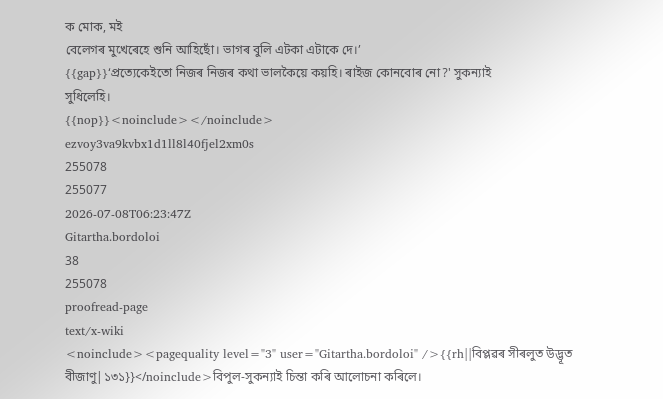ক মোক, মই
বেলেগৰ মুখেৰেহে শুনি আহিছোঁ। ভাগৰ বুলি এটকা এটাকে দে।’
{{gap}}‘প্ৰত্যেকেইতো নিজৰ নিজৰ কথা ভালকৈয়ে কয়হি। ৰাইজ কোনবোৰ নো?' সুকন্যাই
সুধিলেহি।
{{nop}}<noinclude></noinclude>
ezvoy3va9kvbx1d1ll8l40fjel2xm0s
255078
255077
2026-07-08T06:23:47Z
Gitartha.bordoloi
38
255078
proofread-page
text/x-wiki
<noinclude><pagequality level="3" user="Gitartha.bordoloi" />{{rh||বিপ্লৱৰ সীৰলুত উদ্ভূত বীজাণু|১৩১}}</noinclude>বিপুল-সুকন্যাই চিন্তা কৰি আলোচনা কৰিলে।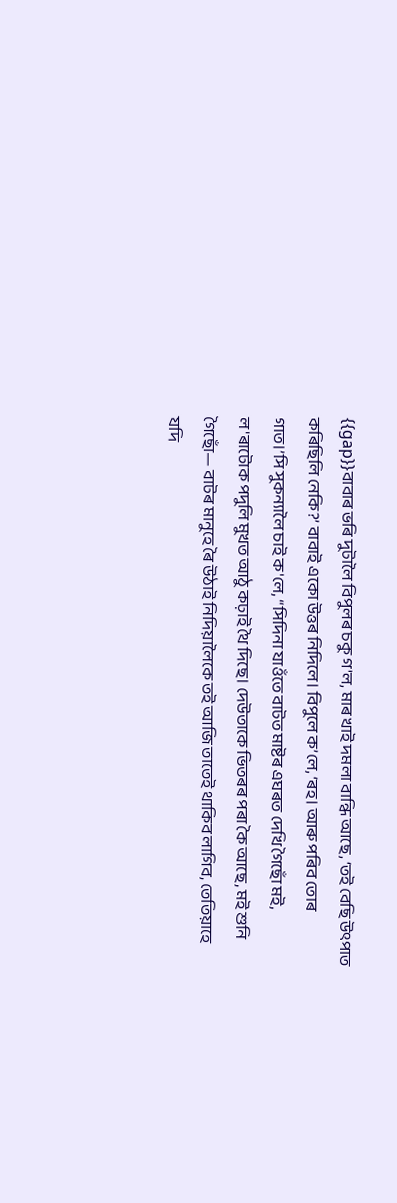{{gap}}বাবাৰ ভৰি দুটালৈ বিপুলৰ চকু গ'ল, মাৰ খাই দমলা বান্ধি আছে, ‘তই বেছি উৎপাত
কৰিছিলি নেকি?’ বাবাই একো উত্তৰ নিদিলে। বিপুলে ক’লে, ‘ৰহ। আৰু পৰিব তোৰ
গাত।’সি সুকন্যালৈ চাই ক'লে, “সিদিনা যাওঁতে বাটত মাষ্টৰ এঘৰত দেখি গৈছোঁ মই,
ল'ৰাটোক পদুলি মুখত আঠু কঢ়াই থৈ দিছে। দেউতাকে ভিতৰৰ পৰা কৈ আছে, মই শুনি
গৈছোঁ— বাটৰ মানুহে ৰৈ উঠাই নিদিয়ালৈকে তই আজি তাতেই থাকিব লাগিব, তেতিয়াহে
যদি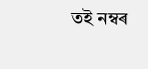তই নম্বৰ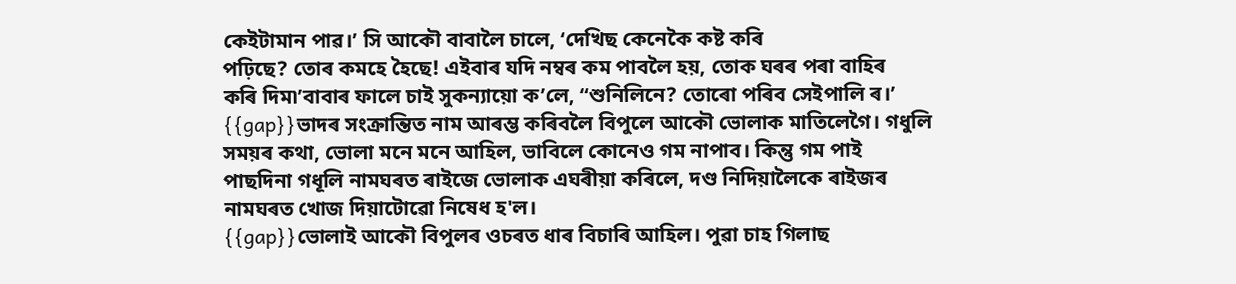কেইটামান পাৱ।’ সি আকৌ বাবালৈ চালে, ‘দেখিছ কেনেকৈ কষ্ট কৰি
পঢ়িছে? তোৰ কমহে হৈছে! এইবাৰ যদি নম্বৰ কম পাবলৈ হয়, তোক ঘৰৰ পৰা বাহিৰ
কৰি দিম৷’বাবাৰ ফালে চাই সুকন্যায়ো ক’লে, “শুনিলিনে? তোৰো পৰিব সেইপালি ৰ।’
{{gap}}ভাদৰ সংক্ৰান্তিত নাম আৰম্ভ কৰিবলৈ বিপুলে আকৌ ভোলাক মাতিলেগৈ। গধুলি
সময়ৰ কথা, ভোলা মনে মনে আহিল, ভাবিলে কোনেও গম নাপাব। কিন্তু গম পাই
পাছদিনা গধূলি নামঘৰত ৰাইজে ভোলাক এঘৰীয়া কৰিলে, দণ্ড নিদিয়ালৈকে ৰাইজৰ
নামঘৰত খোজ দিয়াটোৱো নিষেধ হ'ল।
{{gap}}ভোলাই আকৌ বিপুলৰ ওচৰত ধাৰ বিচাৰি আহিল। পুৱা চাহ গিলাছ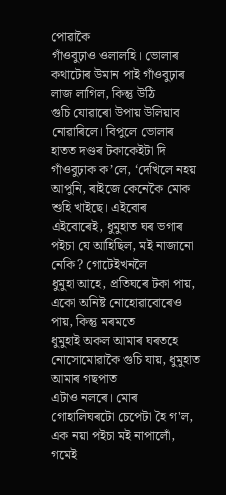পোৱাকৈ
গাঁওবুঢ়াও ওলালহি। ভোলাৰ কথাটোৰ উমান পাই গাঁওবুঢ়াৰ লাজ লাগিল, কিন্তু উঠি
গুচি যোৱাৰো উপায় উলিয়াব নোৱাৰিলে। বিপুলে ভোলাৰ হাতত দণ্ডৰ টকাকেইটা দি
গাঁওবুঢ়াক ক’লে, ‘দেখিলে নহয় আপুনি, ৰাইজে কেনেকৈ মোক শুহি খাইছে। এইবোৰ
এইবোৰেই, ধুমুহাত ঘৰ ভগাৰ পইচা যে আহিছিল, মই নাজানো নেকি? গোটেইখনলৈ
ধুমুহা আহে, প্ৰতিঘৰে টকা পায়, একো অনিষ্ট নোহোৱাবোৰেও পায়, কিন্তু মৰমতে
ধুমুহাই অকল আমাৰ ঘৰতহে নোসোমোৱাকৈ গুচি যায়, ধুমুহাত আমাৰ গছপাত
এটাও নলৰে। মোৰ গোহালিঘৰটো চেপেটা হৈ গ'ল, এক নয়া পইচা মই নাপালোঁ,
গমেই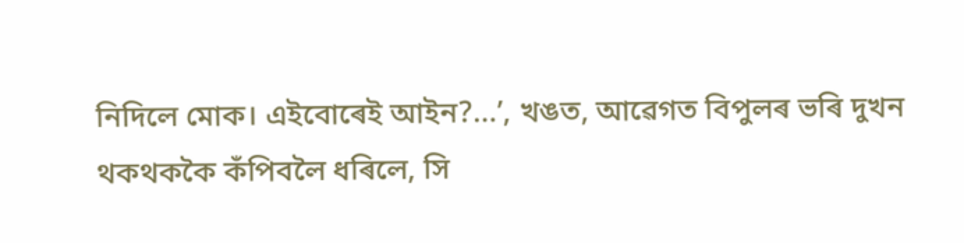নিদিলে মোক। এইবোৰেই আইন?...’, খঙত, আৱেগত বিপুলৰ ভৰি দুখন
থকথককৈ কঁপিবলৈ ধৰিলে, সি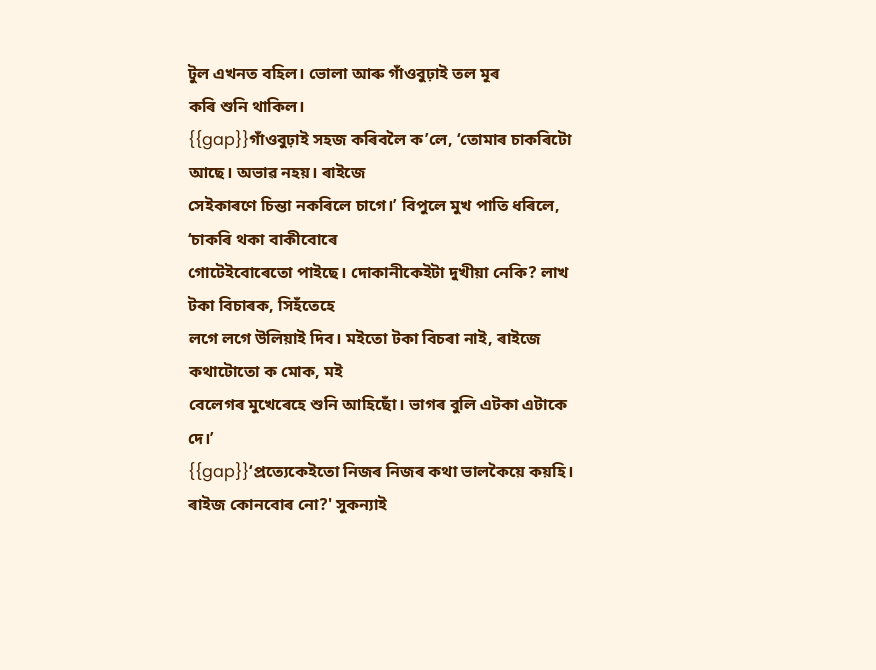টুল এখনত বহিল। ভোলা আৰু গাঁওবুঢ়াই তল মূৰ
কৰি শুনি থাকিল।
{{gap}}গাঁওবুঢ়াই সহজ কৰিবলৈ ক’লে, ‘তোমাৰ চাকৰিটো আছে। অভাৱ নহয়। ৰাইজে
সেইকাৰণে চিন্তা নকৰিলে চাগে।’ বিপুলে মুখ পাতি ধৰিলে, ‘চাকৰি থকা বাকীবোৰে
গোটেইবোৰেতো পাইছে। দোকানীকেইটা দুখীয়া নেকি? লাখ টকা বিচাৰক, সিহঁতেহে
লগে লগে উলিয়াই দিব। মইতো টকা বিচৰা নাই, ৰাইজে কথাটোতো ক মোক, মই
বেলেগৰ মুখেৰেহে শুনি আহিছোঁ। ভাগৰ বুলি এটকা এটাকে দে।’
{{gap}}‘প্ৰত্যেকেইতো নিজৰ নিজৰ কথা ভালকৈয়ে কয়হি। ৰাইজ কোনবোৰ নো?' সুকন্যাই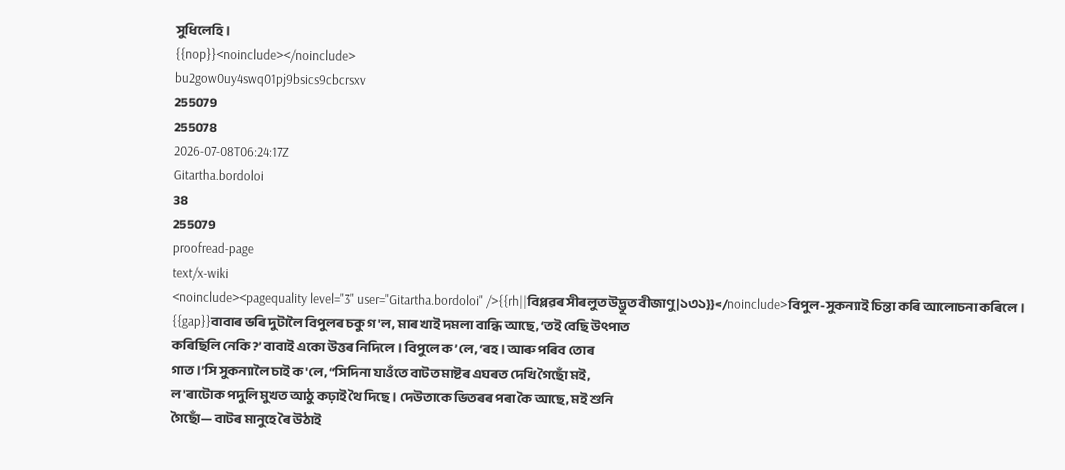সুধিলেহি।
{{nop}}<noinclude></noinclude>
bu2gow0uy4swq01pj9bsics9cbcrsxv
255079
255078
2026-07-08T06:24:17Z
Gitartha.bordoloi
38
255079
proofread-page
text/x-wiki
<noinclude><pagequality level="3" user="Gitartha.bordoloi" />{{rh||বিপ্লৱৰ সীৰলুত উদ্ভূত বীজাণু|১৩১}}</noinclude>বিপুল-সুকন্যাই চিন্তা কৰি আলোচনা কৰিলে।
{{gap}}বাবাৰ ভৰি দুটালৈ বিপুলৰ চকু গ'ল, মাৰ খাই দমলা বান্ধি আছে, ‘তই বেছি উৎপাত
কৰিছিলি নেকি?’ বাবাই একো উত্তৰ নিদিলে। বিপুলে ক’লে, ‘ৰহ। আৰু পৰিব তোৰ
গাত।’সি সুকন্যালৈ চাই ক'লে, “সিদিনা যাওঁতে বাটত মাষ্টৰ এঘৰত দেখি গৈছোঁ মই,
ল'ৰাটোক পদুলি মুখত আঠু কঢ়াই থৈ দিছে। দেউতাকে ভিতৰৰ পৰা কৈ আছে, মই শুনি
গৈছোঁ— বাটৰ মানুহে ৰৈ উঠাই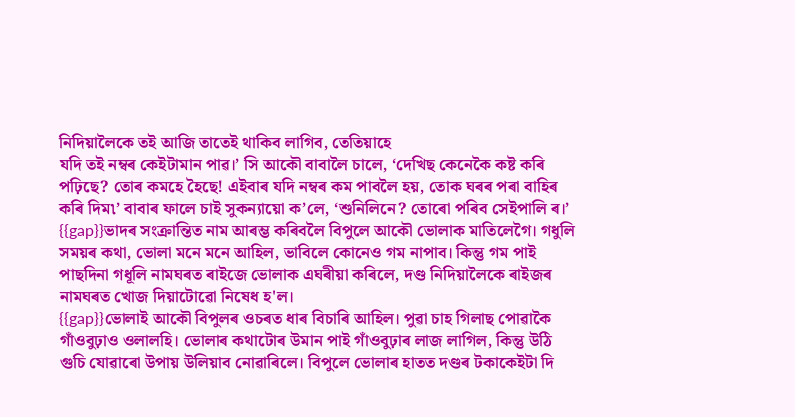নিদিয়ালৈকে তই আজি তাতেই থাকিব লাগিব, তেতিয়াহে
যদি তই নম্বৰ কেইটামান পাৱ।’ সি আকৌ বাবালৈ চালে, ‘দেখিছ কেনেকৈ কষ্ট কৰি
পঢ়িছে? তোৰ কমহে হৈছে! এইবাৰ যদি নম্বৰ কম পাবলৈ হয়, তোক ঘৰৰ পৰা বাহিৰ
কৰি দিম৷’ বাবাৰ ফালে চাই সুকন্যায়ো ক’লে, ‘শুনিলিনে? তোৰো পৰিব সেইপালি ৰ।’
{{gap}}ভাদৰ সংক্ৰান্তিত নাম আৰম্ভ কৰিবলৈ বিপুলে আকৌ ভোলাক মাতিলেগৈ। গধুলি
সময়ৰ কথা, ভোলা মনে মনে আহিল, ভাবিলে কোনেও গম নাপাব। কিন্তু গম পাই
পাছদিনা গধূলি নামঘৰত ৰাইজে ভোলাক এঘৰীয়া কৰিলে, দণ্ড নিদিয়ালৈকে ৰাইজৰ
নামঘৰত খোজ দিয়াটোৱো নিষেধ হ'ল।
{{gap}}ভোলাই আকৌ বিপুলৰ ওচৰত ধাৰ বিচাৰি আহিল। পুৱা চাহ গিলাছ পোৱাকৈ
গাঁওবুঢ়াও ওলালহি। ভোলাৰ কথাটোৰ উমান পাই গাঁওবুঢ়াৰ লাজ লাগিল, কিন্তু উঠি
গুচি যোৱাৰো উপায় উলিয়াব নোৱাৰিলে। বিপুলে ভোলাৰ হাতত দণ্ডৰ টকাকেইটা দি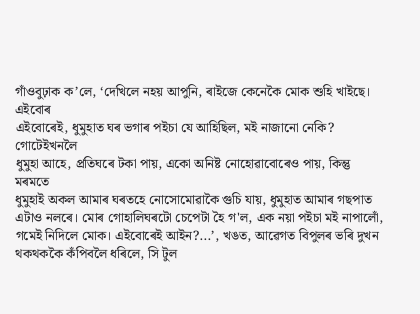গাঁওবুঢ়াক ক’লে, ‘দেখিলে নহয় আপুনি, ৰাইজে কেনেকৈ মোক শুহি খাইছে। এইবোৰ
এইবোৰেই, ধুমুহাত ঘৰ ভগাৰ পইচা যে আহিছিল, মই নাজানো নেকি? গোটেইখনলৈ
ধুমুহা আহে, প্ৰতিঘৰে টকা পায়, একো অনিষ্ট নোহোৱাবোৰেও পায়, কিন্তু মৰমতে
ধুমুহাই অকল আমাৰ ঘৰতহে নোসোমোৱাকৈ গুচি যায়, ধুমুহাত আমাৰ গছপাত
এটাও নলৰে। মোৰ গোহালিঘৰটো চেপেটা হৈ গ'ল, এক নয়া পইচা মই নাপালোঁ,
গমেই নিদিলে মোক। এইবোৰেই আইন?...’, খঙত, আৱেগত বিপুলৰ ভৰি দুখন
থকথককৈ কঁপিবলৈ ধৰিলে, সি টুল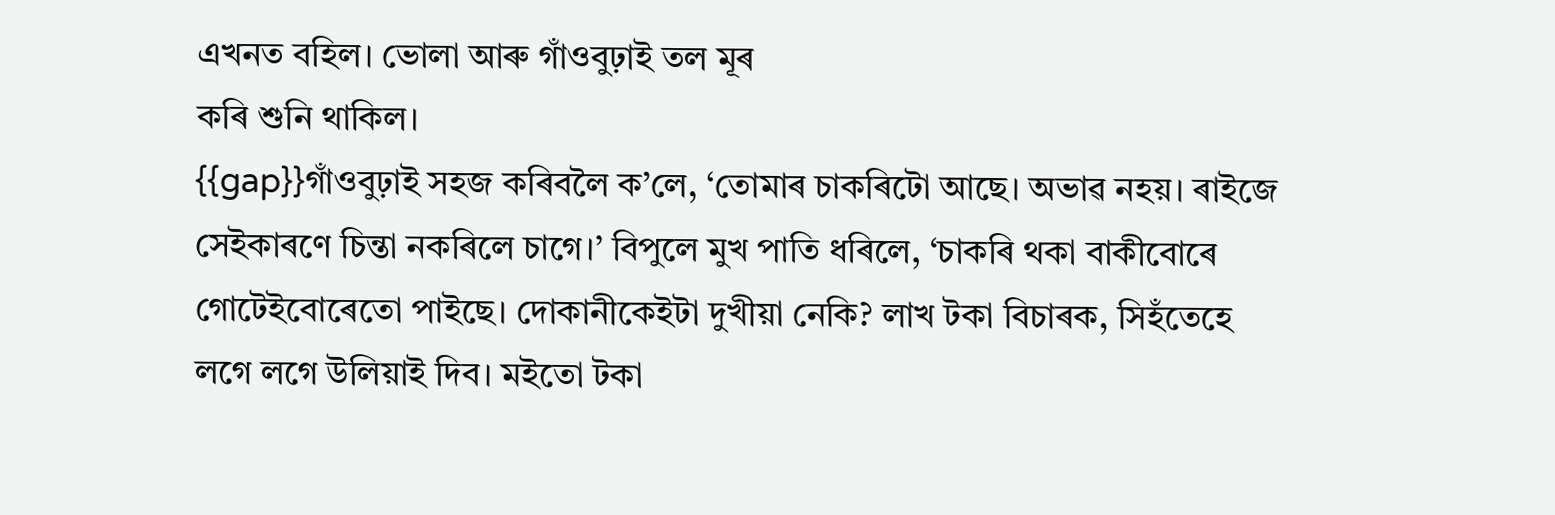এখনত বহিল। ভোলা আৰু গাঁওবুঢ়াই তল মূৰ
কৰি শুনি থাকিল।
{{gap}}গাঁওবুঢ়াই সহজ কৰিবলৈ ক’লে, ‘তোমাৰ চাকৰিটো আছে। অভাৱ নহয়। ৰাইজে
সেইকাৰণে চিন্তা নকৰিলে চাগে।’ বিপুলে মুখ পাতি ধৰিলে, ‘চাকৰি থকা বাকীবোৰে
গোটেইবোৰেতো পাইছে। দোকানীকেইটা দুখীয়া নেকি? লাখ টকা বিচাৰক, সিহঁতেহে
লগে লগে উলিয়াই দিব। মইতো টকা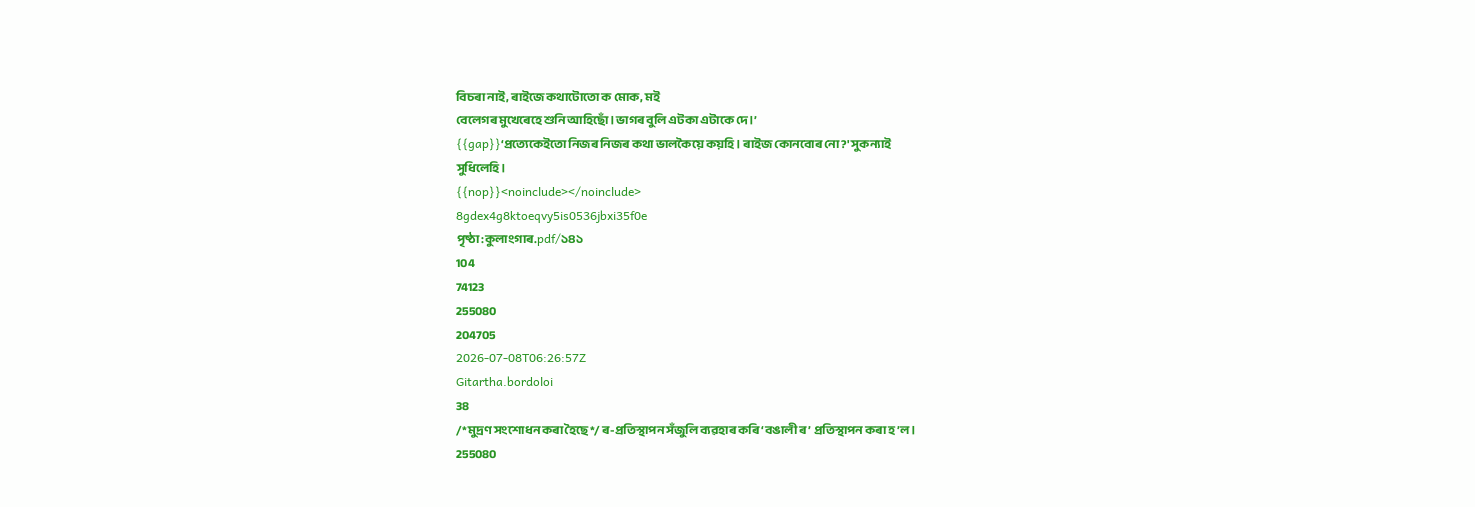বিচৰা নাই, ৰাইজে কথাটোতো ক মোক, মই
বেলেগৰ মুখেৰেহে শুনি আহিছোঁ। ভাগৰ বুলি এটকা এটাকে দে।’
{{gap}}‘প্ৰত্যেকেইতো নিজৰ নিজৰ কথা ভালকৈয়ে কয়হি। ৰাইজ কোনবোৰ নো?' সুকন্যাই
সুধিলেহি।
{{nop}}<noinclude></noinclude>
8gdex4g8ktoeqvy5is0536jbxi35f0e
পৃষ্ঠা:কুলাংগাৰ.pdf/১৪১
104
74123
255080
204705
2026-07-08T06:26:57Z
Gitartha.bordoloi
38
/* মুদ্ৰণ সংশোধন কৰা হৈছে */ ৰ-প্ৰতিস্থাপন সঁজুলি ব্যৱহাৰ কৰি ‘বঙালী ৰ’ প্ৰতিস্থাপন কৰা হ’ল।
255080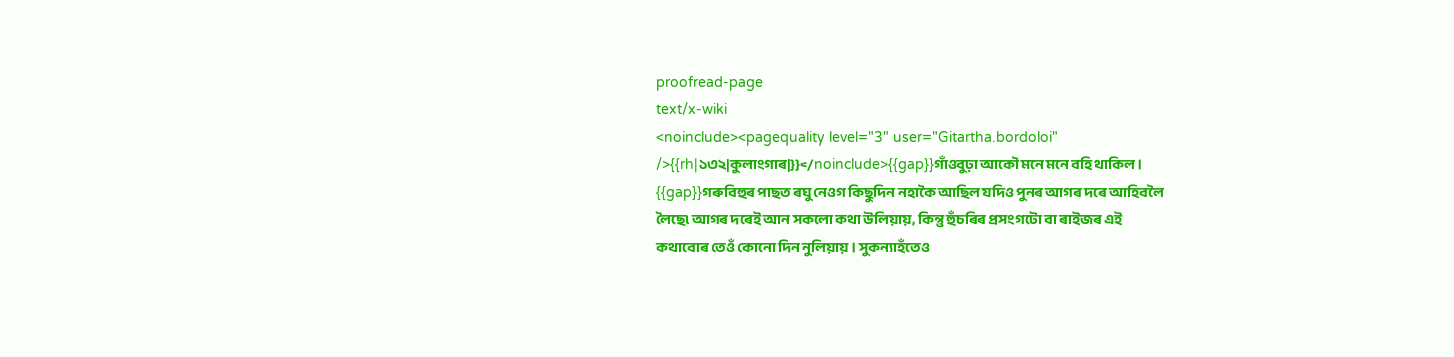proofread-page
text/x-wiki
<noinclude><pagequality level="3" user="Gitartha.bordoloi" />{{rh|১৩২|কুলাংগাৰ|}}</noinclude>{{gap}}গাঁওবুঢ়া আকৌ মনে মনে বহি থাকিল।
{{gap}}গৰুবিহুৰ পাছত ৰঘু নেওগ কিছুদিন নহাকৈ আছিল যদিও পুনৰ আগৰ দৰে আহিবলৈ
লৈছে৷ আগৰ দৰেই আন সকলো কথা উলিয়ায়, কিন্তু হুঁচৰিৰ প্ৰসংগটো বা ৰাইজৰ এই
কথাবোৰ তেওঁ কোনো দিন নুলিয়ায়। সুকন্যাহঁতেও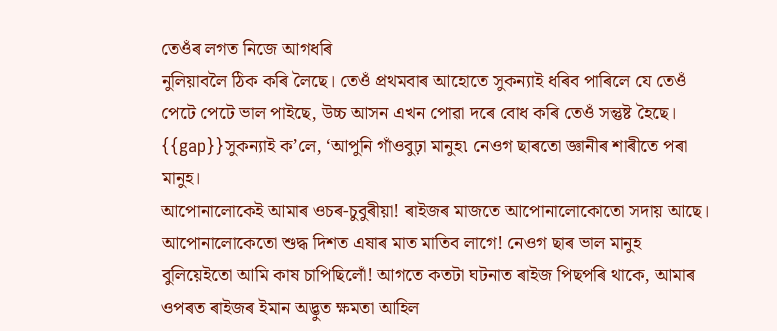তেওঁৰ লগত নিজে আগধৰি
নুলিয়াবলৈ ঠিক কৰি লৈছে। তেওঁ প্ৰথমবাৰ আহোতে সুকন্যাই ধৰিব পাৰিলে যে তেওঁ
পেটে পেটে ভাল পাইছে, উচ্চ আসন এখন পোৱা দৰে বোধ কৰি তেওঁ সন্তুষ্ট হৈছে।
{{gap}}সুকন্যাই ক’লে, ‘আপুনি গাঁওবুঢ়া মানুহ৷ নেওগ ছাৰতো জ্ঞানীৰ শাৰীতে পৰা মানুহ।
আপোনালোকেই আমাৰ ওচৰ-চুবুৰীয়া! ৰাইজৰ মাজতে আপোনালোকোতো সদায় আছে।
আপোনালোকেতো শুদ্ধ দিশত এষাৰ মাত মাতিব লাগে! নেওগ ছাৰ ভাল মানুহ
বুলিয়েইতো আমি কাষ চাপিছিলোঁ! আগতে কতটা ঘটনাত ৰাইজ পিছপৰি থাকে, আমাৰ
ওপৰত ৰাইজৰ ইমান অদ্ভুত ক্ষমতা আহিল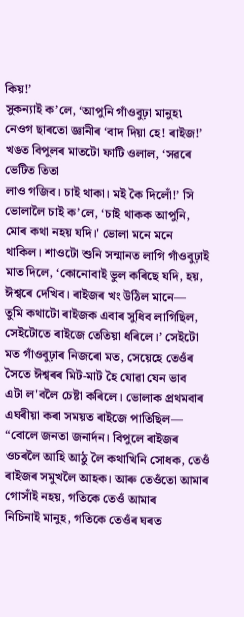কিয়!’
সুকন্যাই ক’লে, ‘আপুনি গাঁওবুঢ়া মানুহ৷ নেওগ ছাৰতো জ্ঞানীৰ ‘বাদ দিয়া হে! ৰাইজ!’ খঙত বিপুলৰ মাতটো ফাটি ওলাল, ‘সৱৰে ভেটিত তিতা
লাও গজিব। চাই থাকা। মই কৈ দিলোঁ!’ সি ভোলালৈ চাই ক’লে, ‘চাই থাকক আপুনি,
মোৰ কথা নহয় যদি।' ভোলা মনে মনে থাকিল। শাওটো শুনি সন্মানত লাগি গাঁওবুঢ়াই
মাত দিলে, ‘কোনোবাই ভুল কৰিছে যদি, হয়, ঈশ্বৰে দেখিব। ৰাইজৰ খং উঠিল মানে—
তুমি কথাটো ৰাইজক এবাৰ সুধিব লাগিছিল, সেইটোতে ৰাইজে তেতিয়া ধৰিলে।’ সেইটো
মত গাঁওবুঢ়াৰ নিজৰো মত, সেয়েহে তেওঁৰ সৈতে ঈশ্বৰৰ মিট-মাট হৈ যোৱা যেন ভাব
এটা ল'বলৈ চেষ্টা কৰিলে। ভোলাক প্ৰথমবাৰ এঘৰীয়া কৰা সময়ত ৰাইজে পাতিছিল—
“বোলে জনতা জনাৰ্দন। বিপুলে ৰাইজৰ ওচৰলৈ আহি আঠু লৈ কথাখিনি সোধক, তেওঁ
ৰাইজৰ সমুখলৈ আহক। আৰু তেওঁতো আমাৰ গোসাঁই নহয়, গতিকে তেওঁ আমাৰ
নিচিনাই মানুহ, গতিকে তেওঁৰ ঘৰত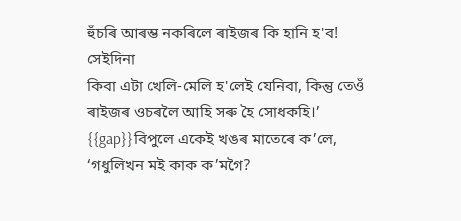হুঁচৰি আৰম্ভ নকৰিলে ৰাইজৰ কি হানি হ'ব! সেইদিনা
কিবা এটা খেলি-মেলি হ'লেই যেনিবা, কিন্তু তেওঁ ৰাইজৰ ওচৰলৈ আহি সৰু হৈ সোধকহি।’
{{gap}}বিপুলে একেই খঙৰ মাতেৰে ক’লে, ‘গধুলিখন মই কাক ক’মগৈ?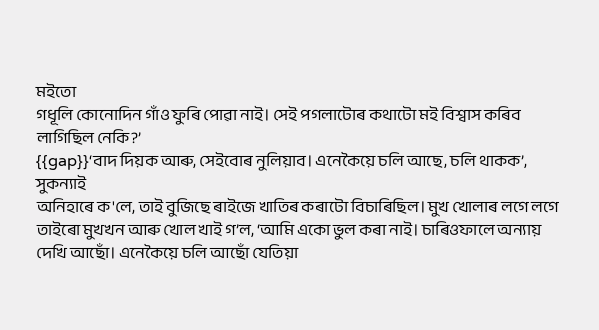মইতো
গধূলি কোনোদিন গাঁও ফুৰি পোৱা নাই। সেই পগলাটোৰ কথাটো মই বিশ্বাস কৰিব
লাগিছিল নেকি?’
{{gap}}‘বাদ দিয়ক আৰু, সেইবোৰ নুলিয়াব। এনেকৈয়ে চলি আছে, চলি থাকক’, সুকন্যাই
অনিহাৰে ক'লে, তাই বুজিছে ৰাইজে খাতিৰ কৰাটো বিচাৰিছিল। মুখ খোলাৰ লগে লগে
তাইৰো মুখখন আৰু খোল খাই গ’ল, ‘আমি একো ভুল কৰা নাই। চাৰিওফালে অন্যায়
দেখি আছোঁ। এনেকৈয়ে চলি আছোঁ যেতিয়া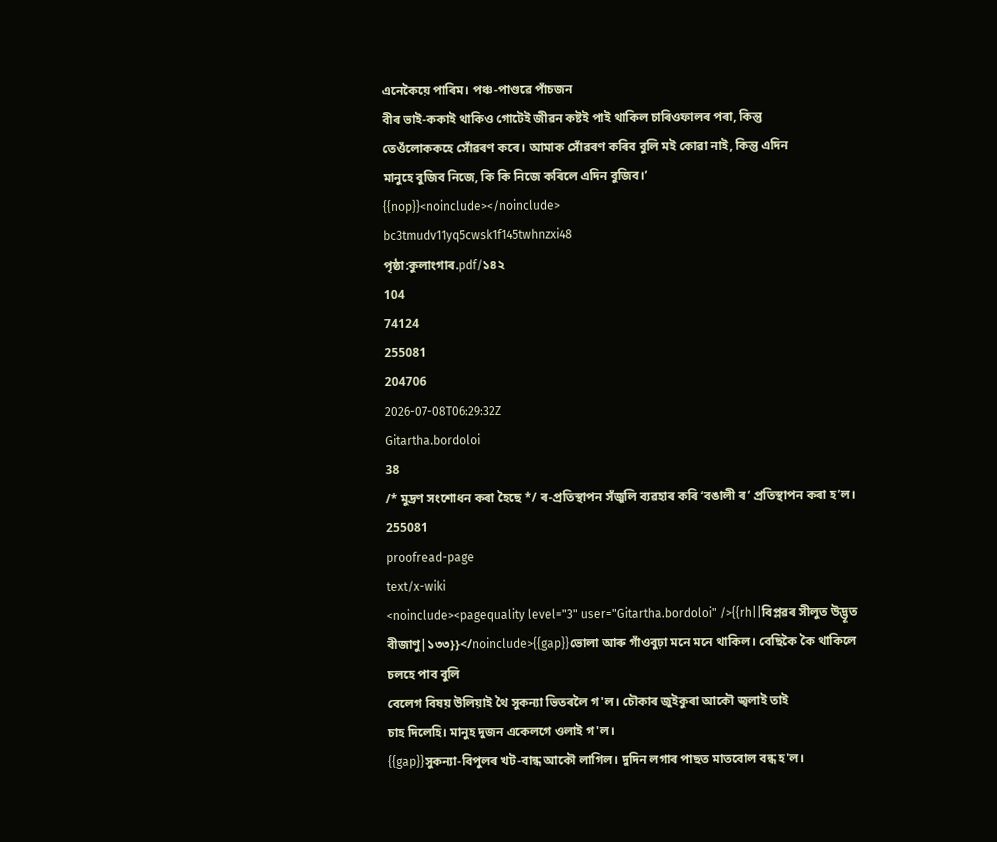এনেকৈয়ে পাৰিম। পঞ্চ-পাণ্ডৱে পাঁচজন
বীৰ ভাই-ককাই থাকিও গোটেই জীৱন কষ্টই পাই থাকিল চাৰিওফালৰ পৰা, কিন্তু
তেওঁলোককহে সোঁৱৰণ কৰে। আমাক সোঁৱৰণ কৰিব বুলি মই কোৱা নাই, কিন্তু এদিন
মানুহে বুজিব নিজে, কি কি নিজে কৰিলে এদিন বুজিব।’
{{nop}}<noinclude></noinclude>
bc3tmudv11yq5cwsk1f145twhnzxi48
পৃষ্ঠা:কুলাংগাৰ.pdf/১৪২
104
74124
255081
204706
2026-07-08T06:29:32Z
Gitartha.bordoloi
38
/* মুদ্ৰণ সংশোধন কৰা হৈছে */ ৰ-প্ৰতিস্থাপন সঁজুলি ব্যৱহাৰ কৰি ‘বঙালী ৰ’ প্ৰতিস্থাপন কৰা হ’ল।
255081
proofread-page
text/x-wiki
<noinclude><pagequality level="3" user="Gitartha.bordoloi" />{{rh||বিপ্লৱৰ সীলুত উদ্ভূত বীজাণু|১৩৩}}</noinclude>{{gap}}ভোলা আৰু গাঁওবুঢ়া মনে মনে থাকিল। বেছিকৈ কৈ থাকিলে চলহে পাব বুলি
বেলেগ বিষয় উলিয়াই থৈ সুকন্যা ভিতৰলৈ গ'ল। চৌকাৰ জুইকুৰা আকৌ জ্বলাই তাই
চাহ দিলেহি। মানুহ দুজন একেলগে ওলাই গ'ল।
{{gap}}সুকন্যা-বিপুলৰ খট-বান্ধ আকৌ লাগিল। দুদিন লগাৰ পাছত মাতবোল বন্ধ হ'ল।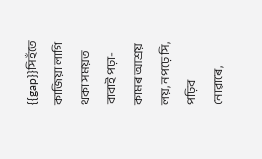{{gap}}সিহঁতে কাজিয়া লাগি থকা সময়ত বাবাই পঢ়া-কামৰ আশ্ৰয় লয়, নপঢ়ে সি, পঢ়িব
নোৱাৰে,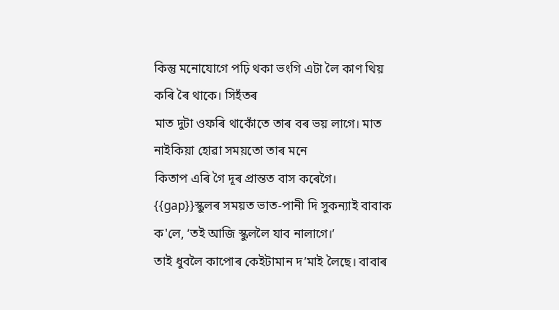কিন্তু মনোযোগে পঢ়ি থকা ভংগি এটা লৈ কাণ থিয় কৰি ৰৈ থাকে। সিহঁতৰ
মাত দুটা ওফৰি থাকোঁতে তাৰ বৰ ভয় লাগে। মাত নাইকিয়া হোৱা সময়তো তাৰ মনে
কিতাপ এৰি গৈ দূৰ প্ৰান্তত বাস কৰেগৈ।
{{gap}}স্কুলৰ সময়ত ভাত-পানী দি সুকন্যাই বাবাক ক'লে, ‘তই আজি স্কুললৈ যাব নালাগে।’
তাই ধুবলৈ কাপোৰ কেইটামান দ’মাই লৈছে। বাবাৰ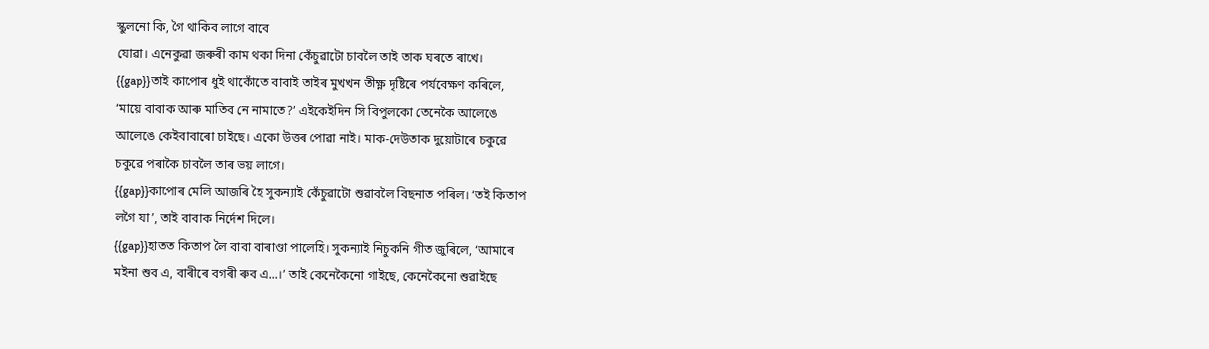স্কুলনো কি, গৈ থাকিব লাগে বাবে
যোৱা। এনেকুৱা জৰুৰী কাম থকা দিনা কেঁচুৱাটো চাবলৈ তাই তাক ঘৰতে ৰাখে।
{{gap}}তাই কাপোৰ ধুই থাকোঁতে বাবাই তাইৰ মুখখন তীক্ষ্ণ দৃষ্টিৰে পৰ্যবেক্ষণ কৰিলে,
‘মায়ে বাবাক আৰু মাতিব নে নামাতে?’ এইকেইদিন সি বিপুলকো তেনেকৈ আলেঙে
আলেঙে কেইবাবাৰো চাইছে। একো উত্তৰ পোৱা নাই। মাক-দেউতাক দুয়োটাৰে চকুৱে
চকুৱে পৰাকৈ চাবলৈ তাৰ ভয় লাগে।
{{gap}}কাপোৰ মেলি আজৰি হৈ সুকন্যাই কেঁচুৱাটো শুৱাবলৈ বিছনাত পৰিল। ‘তই কিতাপ
লগৈ যা’, তাই বাবাক নিৰ্দেশ দিলে।
{{gap}}হাতত কিতাপ লৈ বাবা বাৰাণ্ডা পালেহি। সুকন্যাই নিচুকনি গীত জুৰিলে, ‘আমাৰে
মইনা শুব এ, বাৰীৰে বগৰী ৰুব এ...।’ তাই কেনেকৈনো গাইছে, কেনেকৈনো শুৱাইছে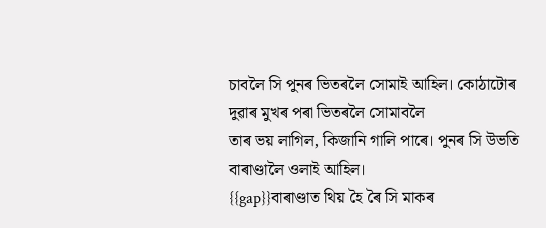চাবলৈ সি পুনৰ ভিতৰলৈ সোমাই আহিল। কোঠাটোৰ দুৱাৰ মুখৰ পৰা ভিতৰলৈ সোমাবলৈ
তাৰ ভয় লাগিল, কিজানি গালি পাৰে। পুনৰ সি উভতি বাৰাণ্ডালৈ ওলাই আহিল।
{{gap}}বাৰাণ্ডাত থিয় হৈ ৰৈ সি মাকৰ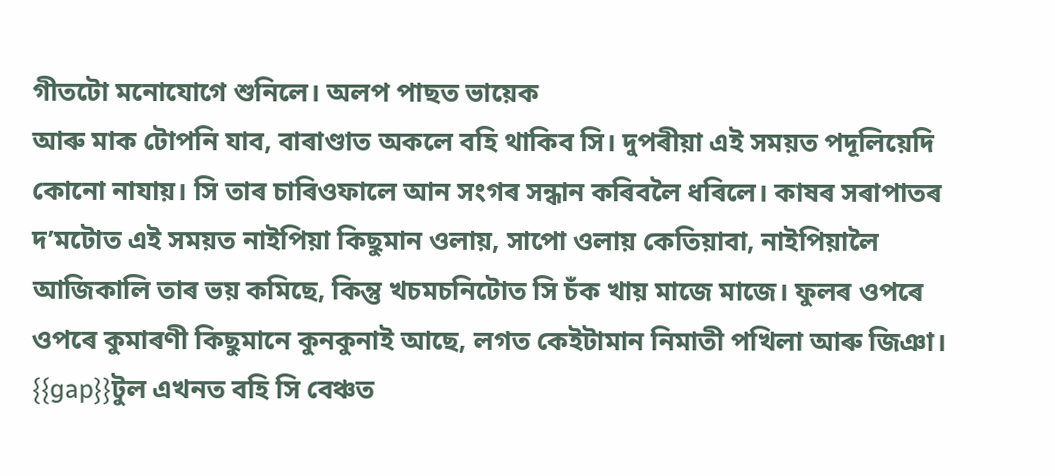গীতটো মনোযোগে শুনিলে। অলপ পাছত ভায়েক
আৰু মাক টোপনি যাব, বাৰাণ্ডাত অকলে বহি থাকিব সি। দুপৰীয়া এই সময়ত পদূলিয়েদি
কোনো নাযায়। সি তাৰ চাৰিওফালে আন সংগৰ সন্ধান কৰিবলৈ ধৰিলে। কাষৰ সৰাপাতৰ
দ’মটোত এই সময়ত নাইপিয়া কিছুমান ওলায়, সাপো ওলায় কেতিয়াবা, নাইপিয়ালৈ
আজিকালি তাৰ ভয় কমিছে, কিন্তু খচমচনিটোত সি চঁক খায় মাজে মাজে। ফুলৰ ওপৰে
ওপৰে কুমাৰণী কিছুমানে কুনকুনাই আছে, লগত কেইটামান নিমাতী পখিলা আৰু জিঞা।
{{gap}}টুল এখনত বহি সি বেঞ্চত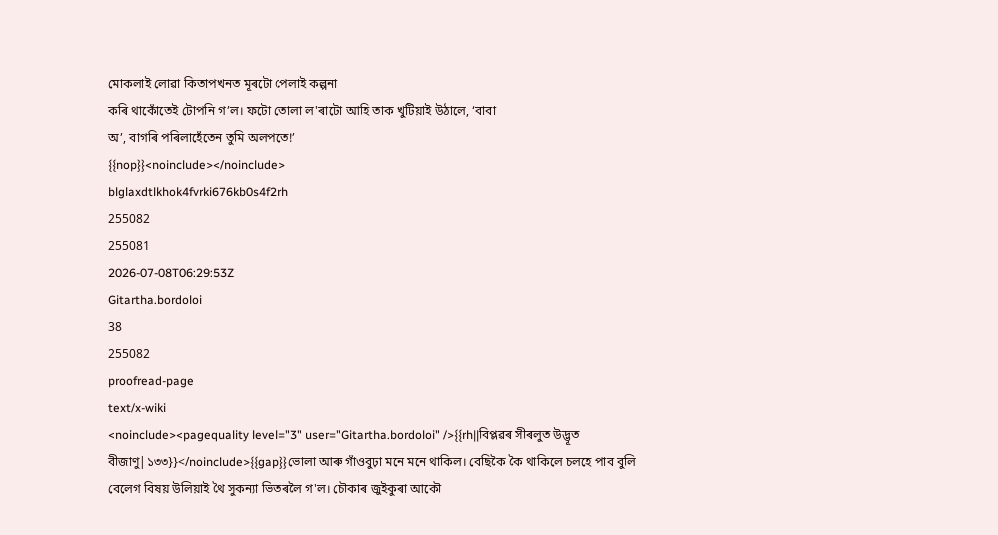মোকলাই লোৱা কিতাপখনত মূৰটো পেলাই কল্পনা
কৰি থাকোঁতেই টোপনি গ’ল। ফটো তোলা ল'ৰাটো আহি তাক খুটিয়াই উঠালে, ‘বাবা
অ’, বাগৰি পৰিলাহেঁতেন তুমি অলপতে!’
{{nop}}<noinclude></noinclude>
blglaxdtlkhok4fvrki676kb0s4f2rh
255082
255081
2026-07-08T06:29:53Z
Gitartha.bordoloi
38
255082
proofread-page
text/x-wiki
<noinclude><pagequality level="3" user="Gitartha.bordoloi" />{{rh||বিপ্লৱৰ সীৰলুত উদ্ভূত বীজাণু|১৩৩}}</noinclude>{{gap}}ভোলা আৰু গাঁওবুঢ়া মনে মনে থাকিল। বেছিকৈ কৈ থাকিলে চলহে পাব বুলি
বেলেগ বিষয় উলিয়াই থৈ সুকন্যা ভিতৰলৈ গ'ল। চৌকাৰ জুইকুৰা আকৌ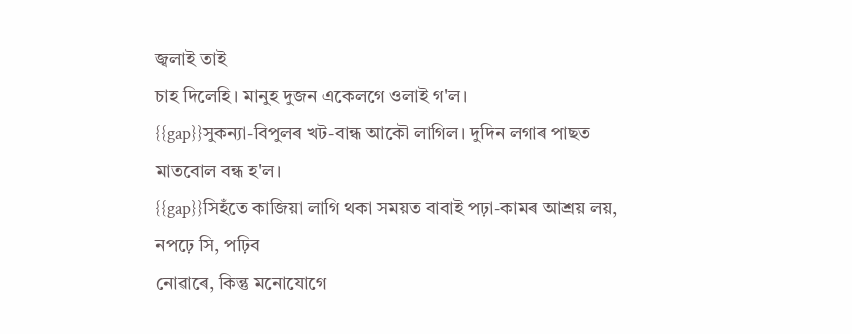জ্বলাই তাই
চাহ দিলেহি। মানুহ দুজন একেলগে ওলাই গ'ল।
{{gap}}সুকন্যা-বিপুলৰ খট-বান্ধ আকৌ লাগিল। দুদিন লগাৰ পাছত মাতবোল বন্ধ হ'ল।
{{gap}}সিহঁতে কাজিয়া লাগি থকা সময়ত বাবাই পঢ়া-কামৰ আশ্ৰয় লয়, নপঢ়ে সি, পঢ়িব
নোৱাৰে, কিন্তু মনোযোগে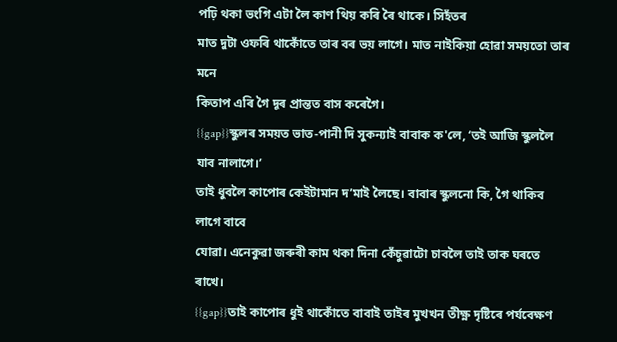পঢ়ি থকা ভংগি এটা লৈ কাণ থিয় কৰি ৰৈ থাকে। সিহঁতৰ
মাত দুটা ওফৰি থাকোঁতে তাৰ বৰ ভয় লাগে। মাত নাইকিয়া হোৱা সময়তো তাৰ মনে
কিতাপ এৰি গৈ দূৰ প্ৰান্তত বাস কৰেগৈ।
{{gap}}স্কুলৰ সময়ত ভাত-পানী দি সুকন্যাই বাবাক ক'লে, ‘তই আজি স্কুললৈ যাব নালাগে।’
তাই ধুবলৈ কাপোৰ কেইটামান দ’মাই লৈছে। বাবাৰ স্কুলনো কি, গৈ থাকিব লাগে বাবে
যোৱা। এনেকুৱা জৰুৰী কাম থকা দিনা কেঁচুৱাটো চাবলৈ তাই তাক ঘৰতে ৰাখে।
{{gap}}তাই কাপোৰ ধুই থাকোঁতে বাবাই তাইৰ মুখখন তীক্ষ্ণ দৃষ্টিৰে পৰ্যবেক্ষণ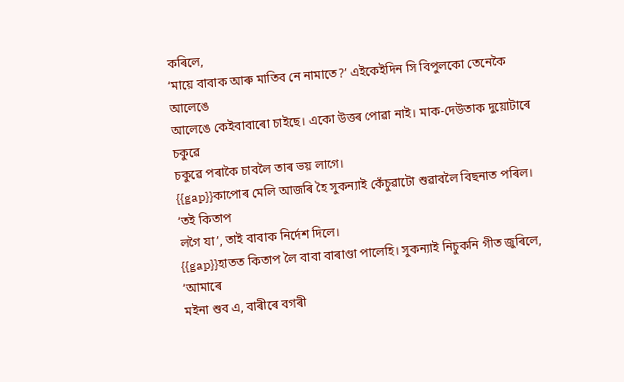কৰিলে,
‘মায়ে বাবাক আৰু মাতিব নে নামাতে?’ এইকেইদিন সি বিপুলকো তেনেকৈ আলেঙে
আলেঙে কেইবাবাৰো চাইছে। একো উত্তৰ পোৱা নাই। মাক-দেউতাক দুয়োটাৰে চকুৱে
চকুৱে পৰাকৈ চাবলৈ তাৰ ভয় লাগে।
{{gap}}কাপোৰ মেলি আজৰি হৈ সুকন্যাই কেঁচুৱাটো শুৱাবলৈ বিছনাত পৰিল। ‘তই কিতাপ
লগৈ যা’, তাই বাবাক নিৰ্দেশ দিলে।
{{gap}}হাতত কিতাপ লৈ বাবা বাৰাণ্ডা পালেহি। সুকন্যাই নিচুকনি গীত জুৰিলে, ‘আমাৰে
মইনা শুব এ, বাৰীৰে বগৰী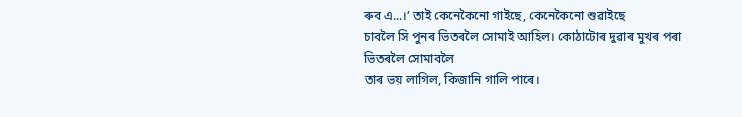ৰুব এ...।’ তাই কেনেকৈনো গাইছে, কেনেকৈনো শুৱাইছে
চাবলৈ সি পুনৰ ভিতৰলৈ সোমাই আহিল। কোঠাটোৰ দুৱাৰ মুখৰ পৰা ভিতৰলৈ সোমাবলৈ
তাৰ ভয় লাগিল, কিজানি গালি পাৰে।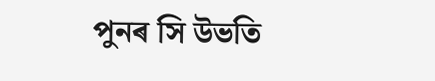পুনৰ সি উভতি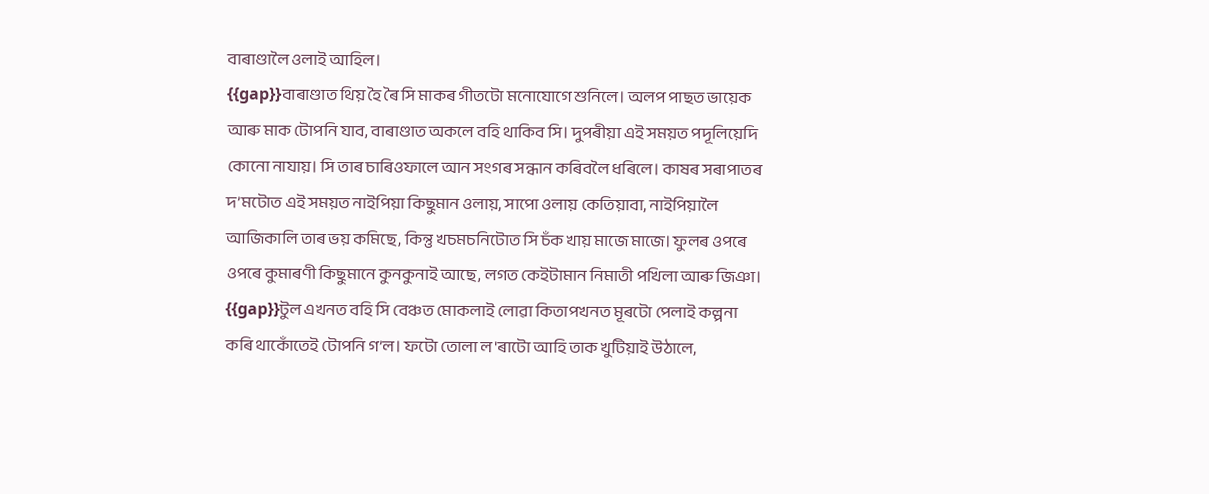বাৰাণ্ডালৈ ওলাই আহিল।
{{gap}}বাৰাণ্ডাত থিয় হৈ ৰৈ সি মাকৰ গীতটো মনোযোগে শুনিলে। অলপ পাছত ভায়েক
আৰু মাক টোপনি যাব, বাৰাণ্ডাত অকলে বহি থাকিব সি। দুপৰীয়া এই সময়ত পদূলিয়েদি
কোনো নাযায়। সি তাৰ চাৰিওফালে আন সংগৰ সন্ধান কৰিবলৈ ধৰিলে। কাষৰ সৰাপাতৰ
দ’মটোত এই সময়ত নাইপিয়া কিছুমান ওলায়, সাপো ওলায় কেতিয়াবা, নাইপিয়ালৈ
আজিকালি তাৰ ভয় কমিছে, কিন্তু খচমচনিটোত সি চঁক খায় মাজে মাজে। ফুলৰ ওপৰে
ওপৰে কুমাৰণী কিছুমানে কুনকুনাই আছে, লগত কেইটামান নিমাতী পখিলা আৰু জিঞা।
{{gap}}টুল এখনত বহি সি বেঞ্চত মোকলাই লোৱা কিতাপখনত মূৰটো পেলাই কল্পনা
কৰি থাকোঁতেই টোপনি গ’ল। ফটো তোলা ল'ৰাটো আহি তাক খুটিয়াই উঠালে,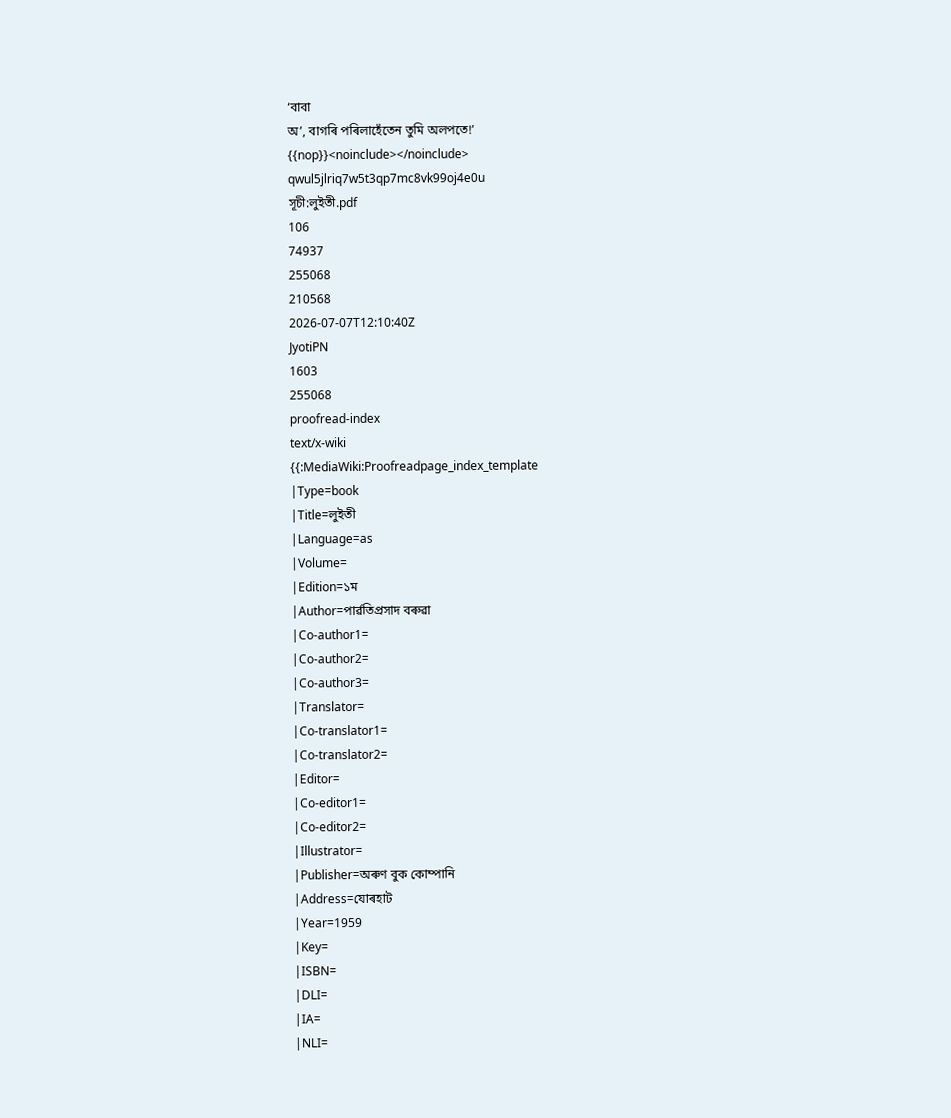‘বাবা
অ’, বাগৰি পৰিলাহেঁতেন তুমি অলপতে!’
{{nop}}<noinclude></noinclude>
qwul5jlriq7w5t3qp7mc8vk99oj4e0u
সূচী:লুইতী.pdf
106
74937
255068
210568
2026-07-07T12:10:40Z
JyotiPN
1603
255068
proofread-index
text/x-wiki
{{:MediaWiki:Proofreadpage_index_template
|Type=book
|Title=লুইতী
|Language=as
|Volume=
|Edition=১ম
|Author=পাৰ্ৱতিপ্ৰসাদ বৰুৱা
|Co-author1=
|Co-author2=
|Co-author3=
|Translator=
|Co-translator1=
|Co-translator2=
|Editor=
|Co-editor1=
|Co-editor2=
|Illustrator=
|Publisher=অৰুণ বুক কোম্পানি
|Address=যোৰহাট
|Year=1959
|Key=
|ISBN=
|DLI=
|IA=
|NLI=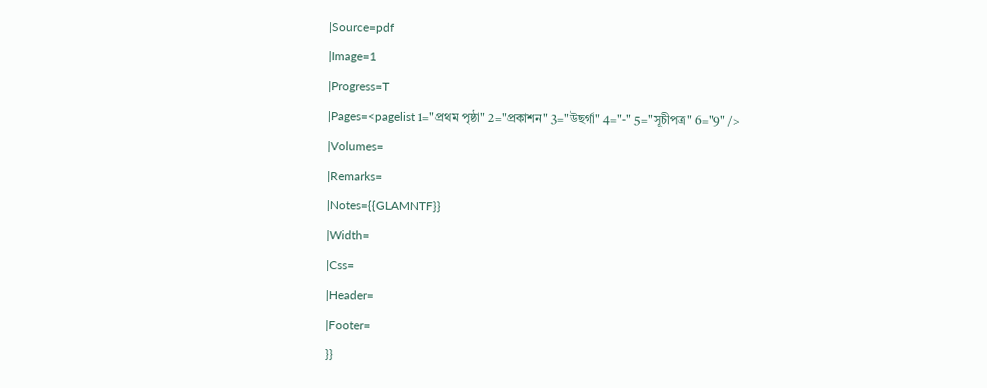|Source=pdf
|Image=1
|Progress=T
|Pages=<pagelist 1="প্ৰথম পৃষ্ঠা" 2="প্ৰকাশন" 3="উছৰ্গা" 4="-" 5="সূচীপত্ৰ" 6="9" />
|Volumes=
|Remarks=
|Notes={{GLAMNTF}}
|Width=
|Css=
|Header=
|Footer=
}}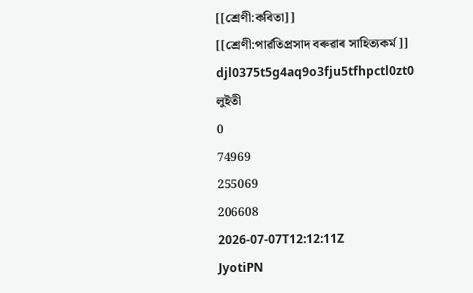[[শ্ৰেণী:কবিতা]]
[[শ্ৰেণী:পাৰ্ৱতিপ্ৰসাদ বৰুৱাৰ সাহিত্যকৰ্ম]]
djl0375t5g4aq9o3fju5tfhpctl0zt0
লুইতী
0
74969
255069
206608
2026-07-07T12:12:11Z
JyotiPN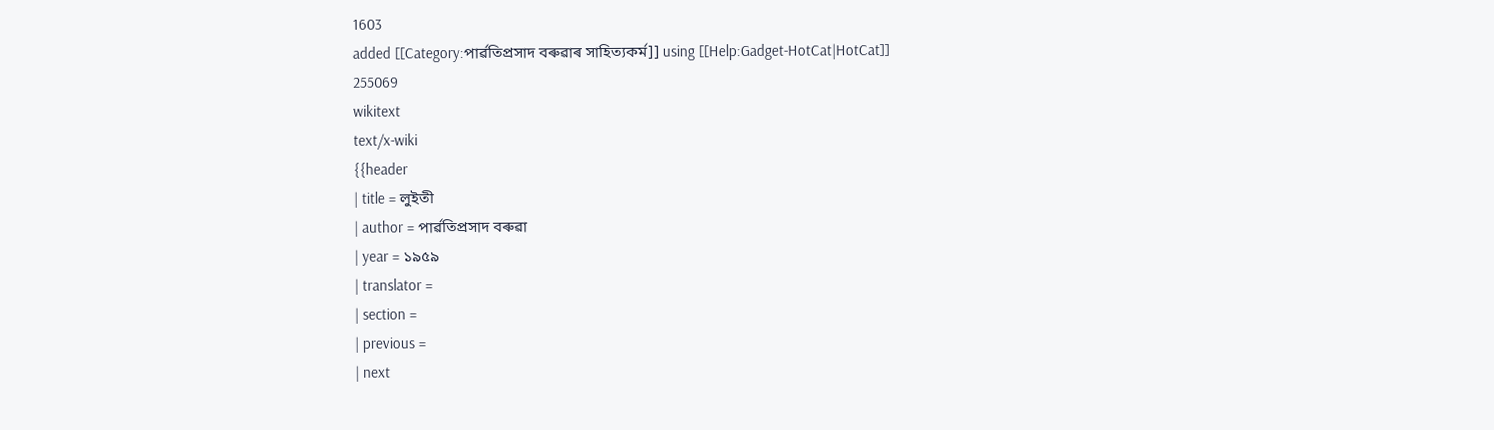1603
added [[Category:পাৰ্ৱতিপ্ৰসাদ বৰুৱাৰ সাহিত্যকৰ্ম]] using [[Help:Gadget-HotCat|HotCat]]
255069
wikitext
text/x-wiki
{{header
| title = লুইতী
| author = পাৰ্ৱতিপ্ৰসাদ বৰুৱা
| year = ১৯৫৯
| translator =
| section =
| previous =
| next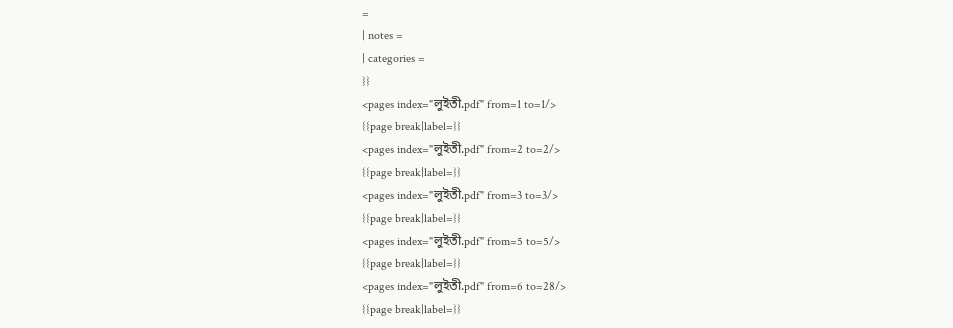=
| notes =
| categories =
}}
<pages index="লুইতী.pdf" from=1 to=1/>
{{page break|label=}}
<pages index="লুইতী.pdf" from=2 to=2/>
{{page break|label=}}
<pages index="লুইতী.pdf" from=3 to=3/>
{{page break|label=}}
<pages index="লুইতী.pdf" from=5 to=5/>
{{page break|label=}}
<pages index="লুইতী.pdf" from=6 to=28/>
{{page break|label=}}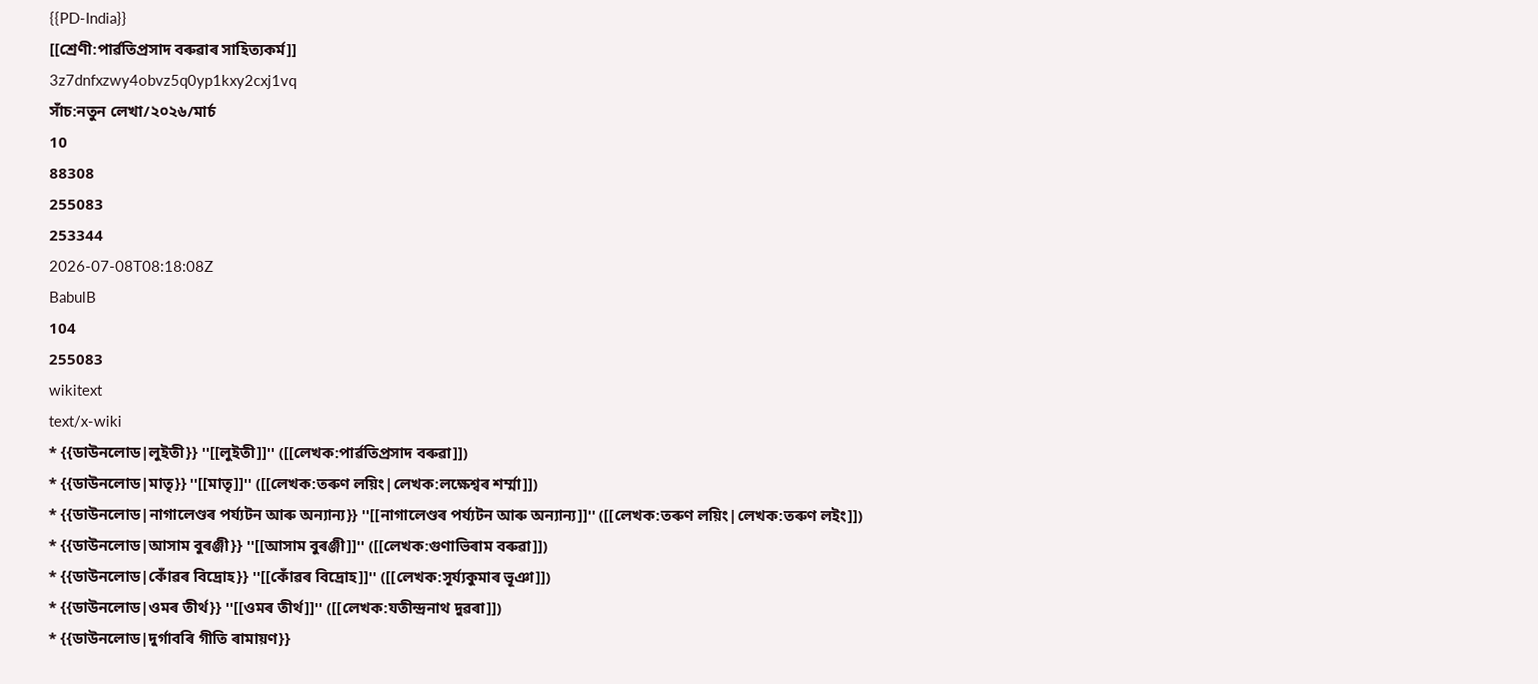{{PD-India}}
[[শ্ৰেণী:পাৰ্ৱতিপ্ৰসাদ বৰুৱাৰ সাহিত্যকৰ্ম]]
3z7dnfxzwy4obvz5q0yp1kxy2cxj1vq
সাঁচ:নতুন লেখা/২০২৬/মাৰ্চ
10
88308
255083
253344
2026-07-08T08:18:08Z
BabulB
104
255083
wikitext
text/x-wiki
* {{ডাউনলোড|লুইতী}} ''[[লুইতী]]'' ([[লেখক:পাৰ্ৱতিপ্ৰসাদ বৰুৱা]])
* {{ডাউনলোড|মাতৃ}} ''[[মাতৃ]]'' ([[লেখক:তৰুণ লয়িং|লেখক:লক্ষেশ্বৰ শৰ্ম্মা]])
* {{ডাউনলোড|নাগালেণ্ডৰ পৰ্য্যটন আৰু অন্যান্য}} ''[[নাগালেণ্ডৰ পৰ্য্যটন আৰু অন্যান্য]]'' ([[লেখক:তৰুণ লয়িং|লেখক:তৰুণ লইং]])
* {{ডাউনলোড|আসাম বুৰঞ্জী}} ''[[আসাম বুৰঞ্জী]]'' ([[লেখক:গুণাভিৰাম বৰুৱা]])
* {{ডাউনলোড|কোঁৱৰ বিদ্ৰোহ}} ''[[কোঁৱৰ বিদ্ৰোহ]]'' ([[লেখক:সূৰ্য্যকুমাৰ ভূঞা]])
* {{ডাউনলোড|ওমৰ তীৰ্থ}} ''[[ওমৰ তীৰ্থ]]'' ([[লেখক:যতীন্দ্ৰনাথ দুৱৰা]])
* {{ডাউনলোড|দুৰ্গাবৰি গীতি ৰামায়ণ}}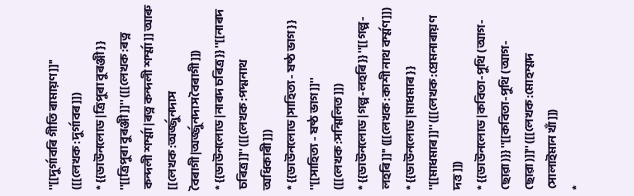''[[দুৰ্গাবৰি গীতি ৰামায়ণ]]'' ([[লেখক:দুৰ্গাবৰ]])
* {{ডাউনলোড|ত্ৰিপুৰা বুৰঞ্জী}} ''[[ত্ৰিপুৰা বুৰঞ্জী]]'' ([[লেখক:ৰত্ন কন্দলী শৰ্ম্মা|ৰত্ন কন্দলী শৰ্ম্মা]] আৰু [[লেখক:অৰ্জ্জুনদাস বৈৰাগী|অৰ্জ্জুনদাস বৈৰাগী]])
* {{ডাউনলোড|নাৰদ চৰিত্ৰ}} ''[[নাৰদ চৰিত্ৰ]]'' ([[লেখক:পদ্মনাথ অধিকাৰী]])
* {{ডাউনলোড|সাহিত্য - ষষ্ঠ ভাগ}} ''[[সাহিত্য - ষষ্ঠ ভাগ]]'' ([[লেখক:সন্মিলিত]])
* {{ডাউনলোড|গল্প-লহৰি}} ''[[গল্প-লহৰি]]'' ([[লেখক:কাশী নাথ বৰ্ম্মণ]])
* {{ডাউনলোড|মাধমাৰ}} ''[[মাধমাৰ]]'' ([[লেখক:প্ৰেমনাৰায়ণ দত্ত]])
* {{ডাউনলোড|কবিতা-পুথি (আগ-ছোৱা)}} ''[[কবিতা-পুথি (আগ-ছোৱা)]]'' ([[লেখক:মোহম্মদ সোলাইমান খাঁ]])
*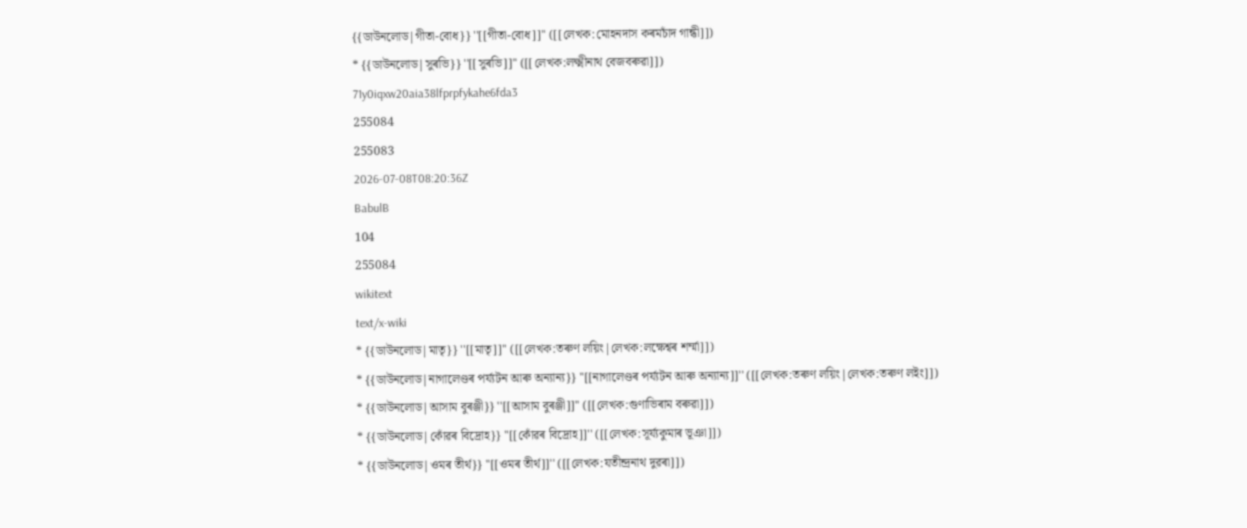{{ডাউনলোড|গীতা-বোধ}} ''[[গীতা-বোধ]]'' ([[লেখক:মোহনদাস কৰমচাঁদ গান্ধী]])
* {{ডাউনলোড|সুৰভি}} ''[[সুৰভি]]'' ([[লেখক:লক্ষ্মীনাথ বেজবৰুৱা]])
71y0iqxw20aia38lfprpfykahe6fda3
255084
255083
2026-07-08T08:20:36Z
BabulB
104
255084
wikitext
text/x-wiki
* {{ডাউনলোড|মাতৃ}} ''[[মাতৃ]]'' ([[লেখক:তৰুণ লয়িং|লেখক:লক্ষেশ্বৰ শৰ্ম্মা]])
* {{ডাউনলোড|নাগালেণ্ডৰ পৰ্য্যটন আৰু অন্যান্য}} ''[[নাগালেণ্ডৰ পৰ্য্যটন আৰু অন্যান্য]]'' ([[লেখক:তৰুণ লয়িং|লেখক:তৰুণ লইং]])
* {{ডাউনলোড|আসাম বুৰঞ্জী}} ''[[আসাম বুৰঞ্জী]]'' ([[লেখক:গুণাভিৰাম বৰুৱা]])
* {{ডাউনলোড|কোঁৱৰ বিদ্ৰোহ}} ''[[কোঁৱৰ বিদ্ৰোহ]]'' ([[লেখক:সূৰ্য্যকুমাৰ ভূঞা]])
* {{ডাউনলোড|ওমৰ তীৰ্থ}} ''[[ওমৰ তীৰ্থ]]'' ([[লেখক:যতীন্দ্ৰনাথ দুৱৰা]])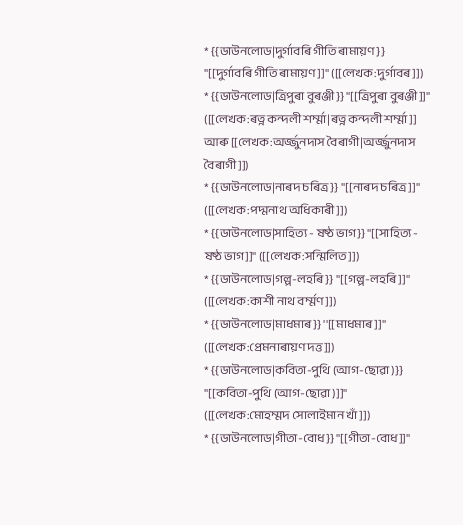* {{ডাউনলোড|দুৰ্গাবৰি গীতি ৰামায়ণ}} ''[[দুৰ্গাবৰি গীতি ৰামায়ণ]]'' ([[লেখক:দুৰ্গাবৰ]])
* {{ডাউনলোড|ত্ৰিপুৰা বুৰঞ্জী}} ''[[ত্ৰিপুৰা বুৰঞ্জী]]'' ([[লেখক:ৰত্ন কন্দলী শৰ্ম্মা|ৰত্ন কন্দলী শৰ্ম্মা]] আৰু [[লেখক:অৰ্জ্জুনদাস বৈৰাগী|অৰ্জ্জুনদাস বৈৰাগী]])
* {{ডাউনলোড|নাৰদ চৰিত্ৰ}} ''[[নাৰদ চৰিত্ৰ]]'' ([[লেখক:পদ্মনাথ অধিকাৰী]])
* {{ডাউনলোড|সাহিত্য - ষষ্ঠ ভাগ}} ''[[সাহিত্য - ষষ্ঠ ভাগ]]'' ([[লেখক:সন্মিলিত]])
* {{ডাউনলোড|গল্প-লহৰি}} ''[[গল্প-লহৰি]]'' ([[লেখক:কাশী নাথ বৰ্ম্মণ]])
* {{ডাউনলোড|মাধমাৰ}} ''[[মাধমাৰ]]'' ([[লেখক:প্ৰেমনাৰায়ণ দত্ত]])
* {{ডাউনলোড|কবিতা-পুথি (আগ-ছোৱা)}} ''[[কবিতা-পুথি (আগ-ছোৱা)]]'' ([[লেখক:মোহম্মদ সোলাইমান খাঁ]])
* {{ডাউনলোড|গীতা-বোধ}} ''[[গীতা-বোধ]]''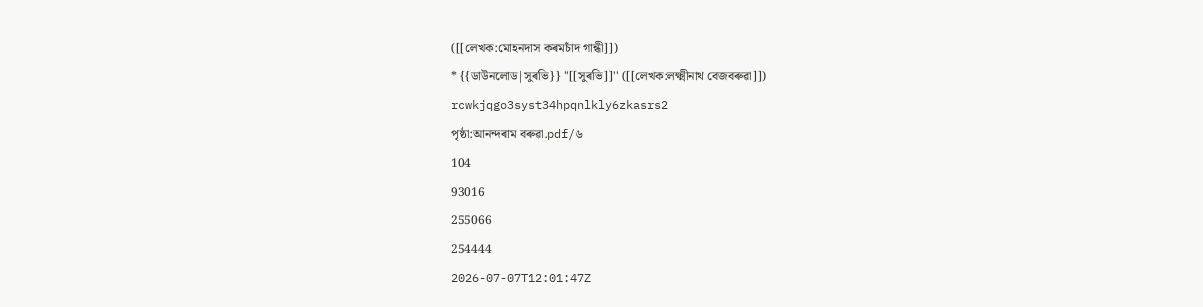([[লেখক:মোহনদাস কৰমচাঁদ গান্ধী]])
* {{ডাউনলোড|সুৰভি}} ''[[সুৰভি]]'' ([[লেখক:লক্ষ্মীনাথ বেজবৰুৱা]])
rcwkjqgo3syst34hpqnlkly6zkasrs2
পৃষ্ঠা:আনন্দৰাম বৰুৱা.pdf/৬
104
93016
255066
254444
2026-07-07T12:01:47Z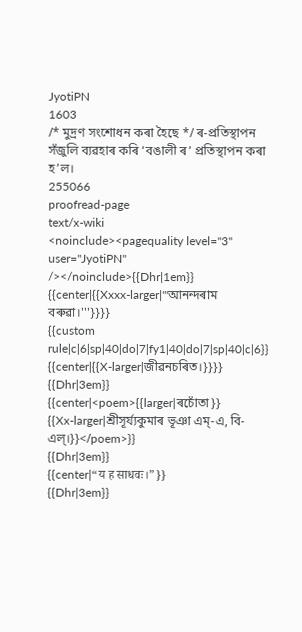JyotiPN
1603
/* মুদ্ৰণ সংশোধন কৰা হৈছে */ ৰ-প্ৰতিস্থাপন সঁজুলি ব্যৱহাৰ কৰি ‘বঙালী ৰ’ প্ৰতিস্থাপন কৰা হ’ল।
255066
proofread-page
text/x-wiki
<noinclude><pagequality level="3" user="JyotiPN" /></noinclude>{{Dhr|1em}}
{{center|{{Xxxx-larger|'''আনন্দৰাম বৰুৱা।'''}}}}
{{custom rule|c|6|sp|40|do|7|fy1|40|do|7|sp|40|c|6}}
{{center|{{X-larger|জীৱনচৰিত।}}}}
{{Dhr|3em}}
{{center|<poem>{{larger|ৰচোঁতা}}
{{Xx-larger|শ্ৰীসূৰ্য্যকুমাৰ ভূঞা এম্-এ, বি-এল্।}}</poem>}}
{{Dhr|3em}}
{{center|“य ह साधवः।”}}
{{Dhr|3em}}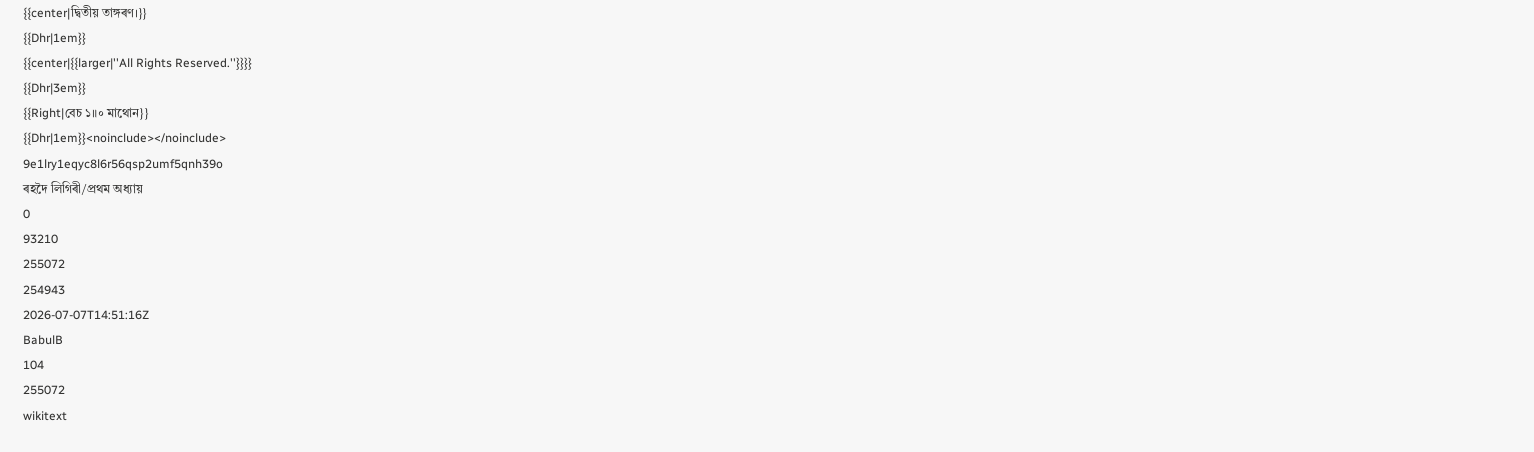{{center|দ্বিতীয় তাঙ্গৰণ।}}
{{Dhr|1em}}
{{center|{{larger|''All Rights Reserved.''}}}}
{{Dhr|3em}}
{{Right|বেচ ১॥৹ মাথোন}}
{{Dhr|1em}}<noinclude></noinclude>
9e1lry1eqyc8l6r56qsp2umf5qnh39o
ৰহদৈ লিগিৰী/প্ৰথম অধ্যায়
0
93210
255072
254943
2026-07-07T14:51:16Z
BabulB
104
255072
wikitext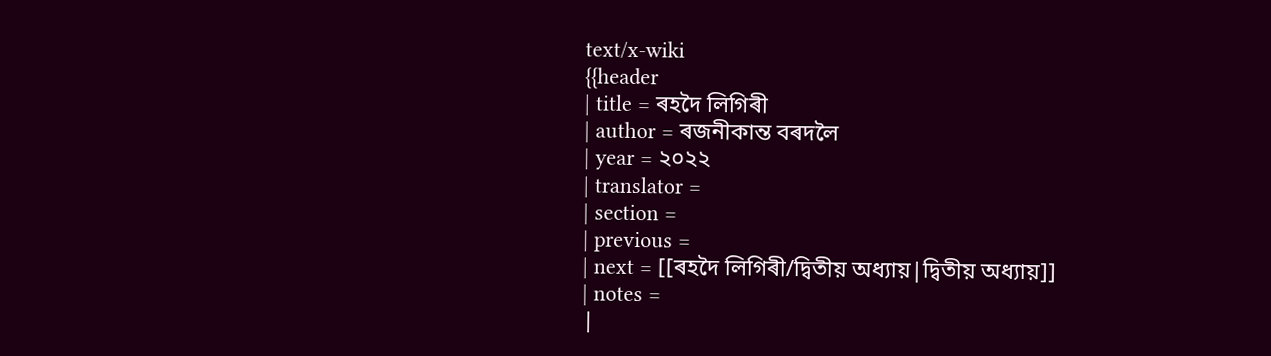text/x-wiki
{{header
| title = ৰহদৈ লিগিৰী
| author = ৰজনীকান্ত বৰদলৈ
| year = ২০২২
| translator =
| section =
| previous =
| next = [[ৰহদৈ লিগিৰী/দ্বিতীয় অধ্যায়|দ্বিতীয় অধ্যায়]]
| notes =
|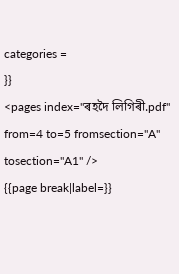categories =
}}
<pages index="ৰহদৈ লিগিৰী.pdf" from=4 to=5 fromsection="A" tosection="A1" />
{{page break|label=}}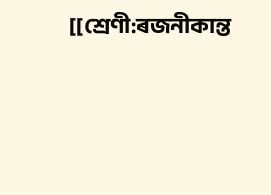[[শ্ৰেণী:ৰজনীকান্ত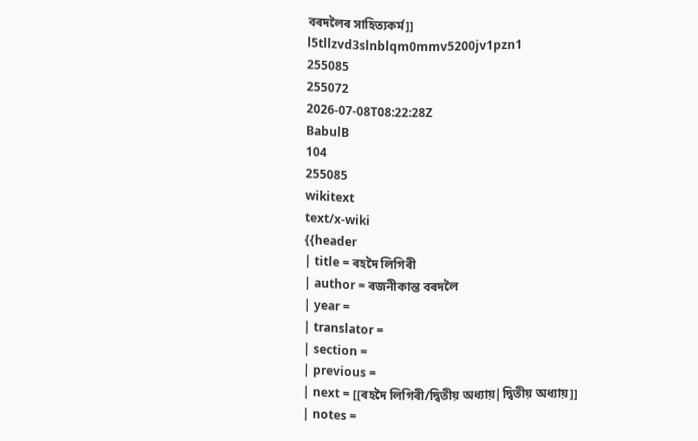বৰদলৈৰ সাহিত্যকৰ্ম]]
l5tllzvd3slnblqm0mmv5200jv1pzn1
255085
255072
2026-07-08T08:22:28Z
BabulB
104
255085
wikitext
text/x-wiki
{{header
| title = ৰহদৈ লিগিৰী
| author = ৰজনীকান্ত বৰদলৈ
| year =
| translator =
| section =
| previous =
| next = [[ৰহদৈ লিগিৰী/দ্বিতীয় অধ্যায়|দ্বিতীয় অধ্যায়]]
| notes =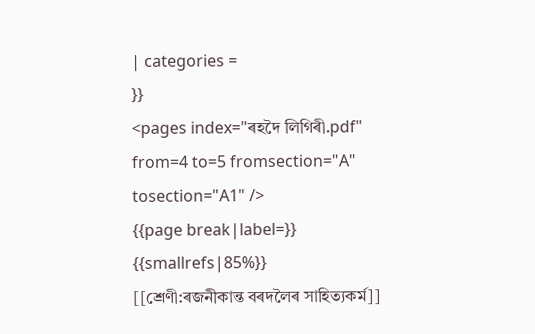| categories =
}}
<pages index="ৰহদৈ লিগিৰী.pdf" from=4 to=5 fromsection="A" tosection="A1" />
{{page break|label=}}
{{smallrefs|85%}}
[[শ্ৰেণী:ৰজনীকান্ত বৰদলৈৰ সাহিত্যকৰ্ম]]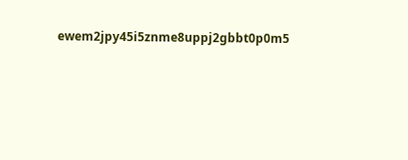ewem2jpy45i5znme8uppj2gbbt0p0m5